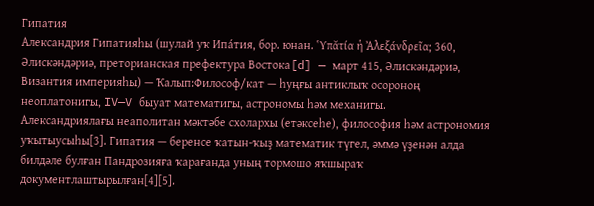Гипатия
Александрия Гипатияһы (шулай уҡ Ипа́тия, бор. юнан. Ὑπᾰτία ἡ Ἀλεξάνδρεῖα; 360, Әлискәндәриә, преторианская префектура Востока[d] — март 415, Әлискәндәриә, Византия империяһы) — Ҡалып:Философ/кат — һуңғы антиклыҡ осороноң неоплатонигы, IV—V быуат математигы, астрономы һәм механигы.
Александриялағы неаполитан мәктәбе схолархы (етәксеһе), философия һәм астрономия уҡытыусыһы[3]. Гипатия — беренсе ҡатын-ҡыҙ математик түгел, әммә үҙенән алда билдәле булған Пандрозияға ҡарағанда уның тормошо яҡшыраҡ документлаштырылған[4][5].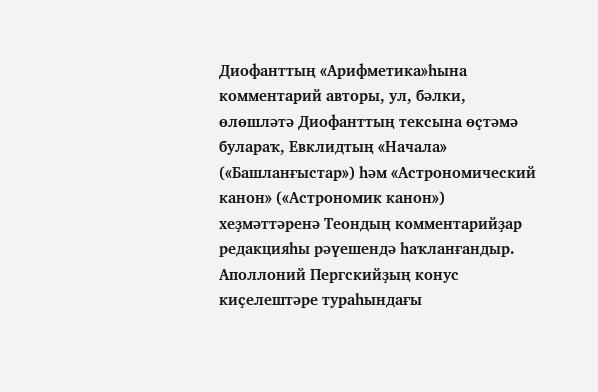Диофанттың «Арифметика»һына комментарий авторы, ул, бәлки, өлөшләтә Диофанттың тексына өҫтәмә булараҡ, Евклидтың «Начала» («Башланғыстар») һәм «Астрономический канон» («Астрономик канон») хеҙмәттәренә Теондың комментарийҙар редакцияһы рәүешендә һаҡланғандыр. Аполлоний Пергскийҙың конус киҫелештәре тураһындағы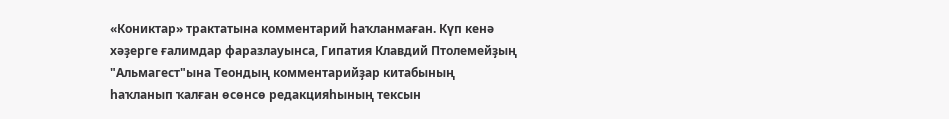«Кониктар» трактатына комментарий һаҡланмаған. Күп кенә хәҙерге ғалимдар фаразлауынса, Гипатия Клавдий Птолемейҙың "Альмагест"ына Теондың комментарийҙар китабының һаҡланып ҡалған өсөнсө редакцияһының тексын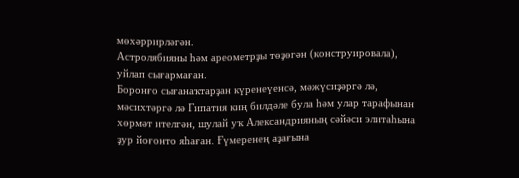мөхәррирләгән.
Астролябияны һәм ареометрҙы төҙөгән (конструировала), уйлап сығармаған.
Боронғо сығанаҡтарҙан күренеүенсә, мәжүсиҙәргә лә, мәсихтәргә лә Гипатия киң билдәле була һәм улар тарафынан хөрмәт ителгән, шулай уҡ Александрияның сәйәси элитаһына ҙур йоғонто яһаған. Ғүмеренең аҙағына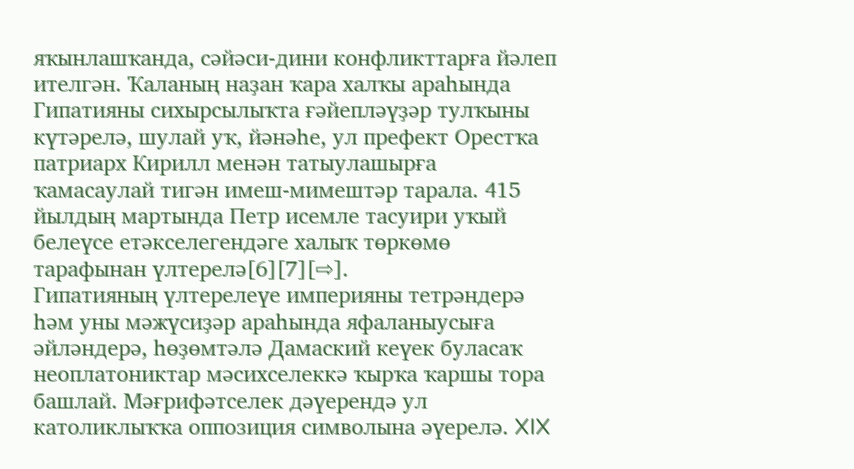яҡынлашҡанда, сәйәси-дини конфликттарға йәлеп ителгән. Ҡаланың наҙан ҡара халҡы араһында Гипатияны сихырсылыҡта ғәйепләүҙәр тулҡыны күтәрелә, шулай уҡ, йәнәһе, ул префект Орестҡа патриарх Кирилл менән татыулашырға ҡамасаулай тигән имеш-мимештәр тарала. 415 йылдың мартында Петр исемле тасуири уҡый белеүсе етәкселегендәге халыҡ төркөмө тарафынан үлтерелә[6][7][⇨].
Гипатияның үлтерелеүе империяны тетрәндерә һәм уны мәжүсиҙәр араһында яфаланыусыға әйләндерә, һөҙөмтәлә Дамаский кеүек буласаҡ неоплатониктар мәсихселеккә ҡырҡа ҡаршы тора башлай. Мәғрифәтселек дәүерендә ул католиклыҡҡа оппозиция символына әүерелә. XIX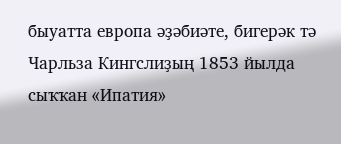быуатта европа әҙәбиәте, бигерәк тә Чарльза Кингслиҙың 1853 йылда сыҡҡан «Ипатия»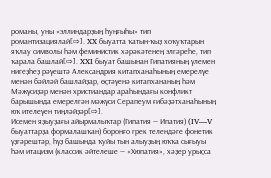романы, уны «эллиндарҙың һуңғыһы» тип романтизациялай[⇨]. XX быуатта ҡатын-ҡыҙ хоҡуҡтарын яҡлау символы һәм феминистик хәрәкәтенең элгәреһе, тип ҡарала башлай[⇨]. XXI быуат башынан Гипатияның үлемен нигеҙһеҙ рәүештә Александрия китапханаһының емерелүе менән бәйләй башлайҙар, өҫтәүенә китапхананың һәм Мәжүсиҙәр менән христиандар араһындағы конфликт барышында емерелгән мәжүси Серапеум ғибәҙәтханаһының юҡ ителеүен тиңләйҙәр[⇨].
Исемен яҙыуҙағы айырмалыҡтар (Гипатия — Ипатия) (IV—V быуаттарҙа формалашҡан) боронғо грек телендәге фонетик үҙгәрештәр, һүҙ башында ҡуйы тын алыуҙың юҡҡа сығыуы һәм итацизм (классик әйтелеше — «Хюпатия», хәҙер урыҫса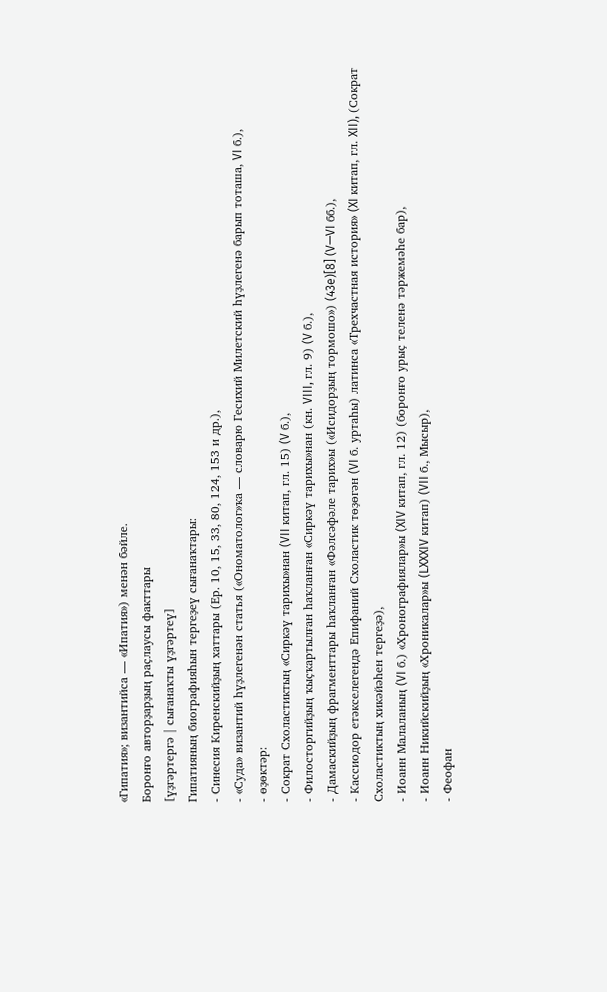«Гипатия»; византийса — «Ипатия») менән бәйле.
Боронғо авторҙарҙың раҫлаусы факттары
[үҙгәртергә | сығанаҡты үҙгәртеү]
Гипатияның биографияһын тергеҙеү сығанаҡтары:
- Синесия Киренскийҙың хаттары (Ер. 10, 15, 33, 80, 124, 153 и др.),
- «Суда» византий һүҙлегенән статья («Ономатолог»ҡа — словарю Гесихий Милетский һүҙлегенә барып тоташа, VI б.),
- өҙөктәр:
- Сократ Схоластиктың «Сиркәү тарихы»нан (VII китап, гл. 15) (V б.),
- Филосторгийҙың ҡыҫҡартылған һаҡланған «Сиркәү тарихы»нан (кн. VIII, гл. 9) (V б.),
- Дамаскийҙың фрагменттары һаҡланған «Фәлсәфәле тарих»ы («Исидорҙың тормошо») (43e)[8] (V—VI бб.),
- Кассиодор етәкселегендә Епифаний Схоластик төҙөгән (VI б. уртаһы) латинса «Трехчастная история» (XI китап, гл. XII), (Сократ Схоластиктың хикәйәһен тергеҙә),
- Иоанн Малаланың (VI б.) «Хронографиялар»ы (XIV китап, гл. 12) (боронғо урыҫ теленә тәржемәһе бар),
- Иоанн Никийскийҙың «Хроникалар»ы (LXXXIV китап) (VII б., Мысыр),
- Феофан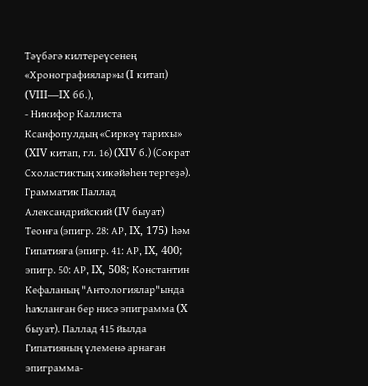Тәүбәгә килтереүсенең «Хронографиялар»ы (I китап) (VIII—IX бб.),
- Никифор Каллиста Ксанфопулдың «Сиркәү тарихы» (XIV китап, гл. 16) (XIV б.) (Сократ Схоластиктың хикәйәһен тергеҙә).
Грамматик Паллад Александрийский (IV быуат) Теонға (эпигр. 28: АP, IX, 175) һәм Гипатияға (эпигр. 41: АР, IX, 400; эпигр. 50: АР, IX, 508; Константин Кефаланың "Антологиялар"ында һаҡланған бер нисә эпиграмма (X быуат). Паллад 415 йылда Гипатияның үлеменә арнаған эпиграмма-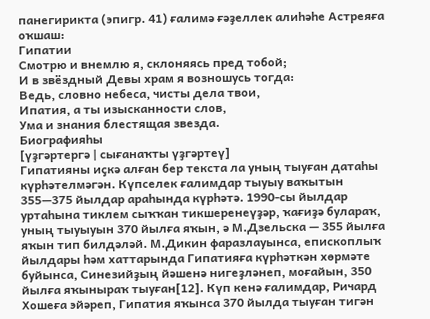панегирикта (эпигр. 41) ғалимә ғәҙеллек алиһәһе Астреяға оҡшаш:
Гипатии
Смотрю и внемлю я, склоняясь пред тобой;
И в звёздный Девы храм я возношусь тогда:
Ведь, словно небеса, чисты дела твои,
Ипатия, а ты изысканности слов,
Ума и знания блестящая звезда.
Биографияһы
[үҙгәртергә | сығанаҡты үҙгәртеү]
Гипатияны иҫкә алған бер текста ла уның тыуған датаһы күрһәтелмәгән. Күпселек ғалимдар тыуыу ваҡытын 355—375 йылдар араһында күрһәтә. 1990-сы йылдар уртаһына тиклем сыҡҡан тикшеренеүҙәр, ҡағиҙә булараҡ, уның тыуыуын 370 йылға яҡын, ә М.Дзельска — 355 йылға яҡын тип билдәләй. М.Дикин фаразлауынса, епископлыҡ йылдары һәм хаттарында Гипатияға күрһәткән хөрмәте буйынса, Синезийҙың йәшенә нигеҙләнеп, моғайын, 350 йылға яҡыныраҡ тыуған[12]. Күп кенә ғалимдар, Ричард Хошеға эйәреп, Гипатия яҡынса 370 йылда тыуған тигән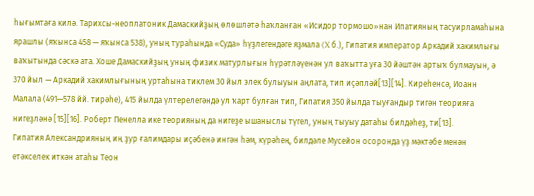һығымтаға килә. Тарихсы-неоплатоник Дамаскийҙың өлөшләтә һаҡланған «Исидор тормошо»нан Ипатияның тасуирламаһына ярашлы (яҡынса 458 — яҡынса 538), уның тураһында «Суда» һүҙлегендәге яҙмала (X б.), Гипатия император Аркадий хакимлығы ваҡытында сәскә ата. Хоше Дамаскийҙың уның физик матурлығын һүрәтләүенән ул ваҡытта уға 30 йәштән артыҡ булмауын, ә 370 йыл — Аркадий хакимлығының уртаһына тиклем 30 йыл элек булыуын аңлата, тип иҫәпләй[13][14]. Киреһенсә, Иоанн Малала (491—578 йй. тирәһе), 415 йылда үлтерелегәндә ул ҡарт булған тип, Гипатия 350 йылда тыуғандыр тигән теорияға нигеҙләнә [15][16]. Роберт Пенелла ике теорияның да нигеҙе ышаныслы түгел, уның тыуыу датаһы билдәһеҙ, ти[13].
Гипатия Александрияның иң ҙур ғалимдары иҫәбенә ингән һәм, күрәһең, билдәле Мусейон осоронда үҙ мәктәбе менән етәкселек иткән атаһы Теон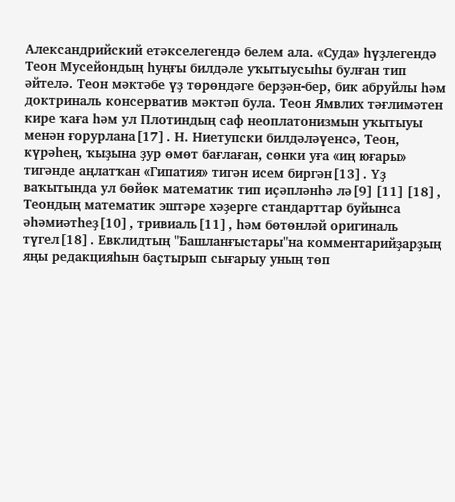Александрийский етәкселегендә белем ала. «Суда» һүҙлегендә Теон Мусейондың һуңғы билдәле уҡытыусыһы булған тип әйтелә. Теон мәктәбе үҙ төрөндәге берҙән-бер, бик абруйлы һәм доктриналь консерватив мәктәп була. Теон Ямвлих тәғлимәтен кире ҡаға һәм ул Плотиндың саф неоплатонизмын уҡытыуы менән ғорурлана[17]. Н. Ниетупски билдәләүенсә, Теон, күрәһең, ҡыҙына ҙур өмөт бағлаған, сөнки уға «иң юғары» тигәнде аңлатҡан «Гипатия» тигән исем биргән[13]. Үҙ ваҡытында ул бөйөк математик тип иҫәпләнһә лә[9][11][18], Теондың математик эштәре хәҙерге стандарттар буйынса әһәмиәтһеҙ[10], тривиаль[11], һәм бөтөнләй оригиналь түгел[18]. Евклидтың "Башланғыстары"на комментарийҙарҙың яңы редакцияһын баҫтырып сығарыу уның төп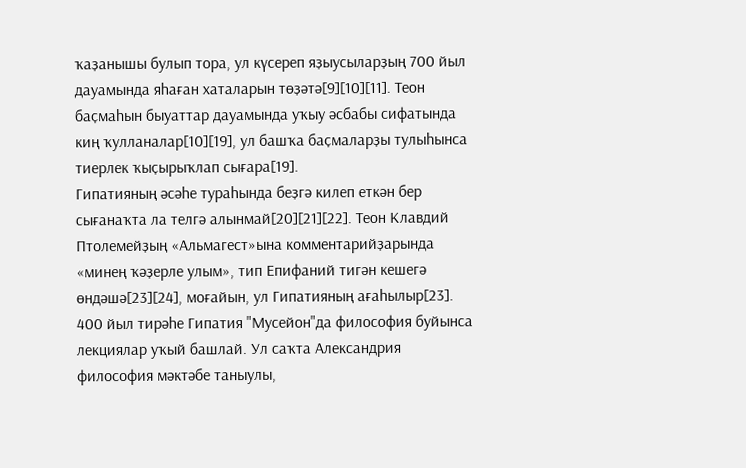ҡаҙанышы булып тора, ул күсереп яҙыусыларҙың 700 йыл дауамында яһаған хаталарын төҙәтә[9][10][11]. Теон баҫмаһын быуаттар дауамында уҡыу әсбабы сифатында киң ҡулланалар[10][19], ул башҡа баҫмаларҙы тулыһынса тиерлек ҡыҫырыҡлап сығара[19].
Гипатияның әсәһе тураһында беҙгә килеп еткән бер сығанаҡта ла телгә алынмай[20][21][22]. Теон Клавдий Птолемейҙың «Альмагест»ына комментарийҙарында «минең ҡәҙерле улым», тип Епифаний тигән кешегә өндәшә[23][24], моғайын, ул Гипатияның ағаһылыр[23].
400 йыл тирәһе Гипатия "Мусейон"да философия буйынса лекциялар уҡый башлай. Ул саҡта Александрия философия мәктәбе таныулы,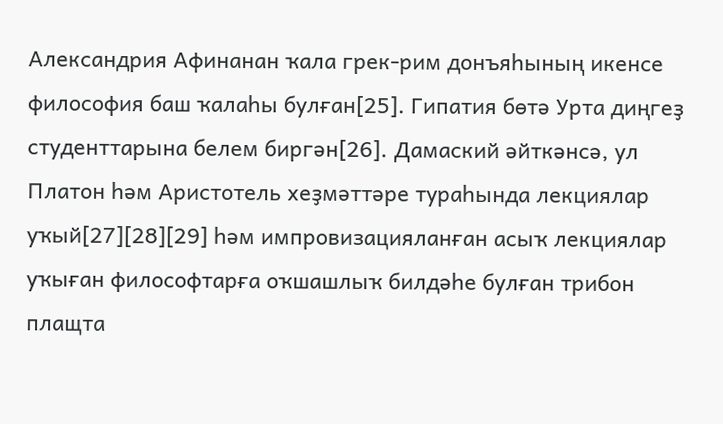Александрия Афинанан ҡала грек-рим донъяһының икенсе философия баш ҡалаһы булған[25]. Гипатия бөтә Урта диңгеҙ студенттарына белем биргән[26]. Дамаский әйткәнсә, ул Платон һәм Аристотель хеҙмәттәре тураһында лекциялар уҡый[27][28][29] һәм импровизацияланған асыҡ лекциялар уҡыған философтарға оҡшашлыҡ билдәһе булған трибон плащта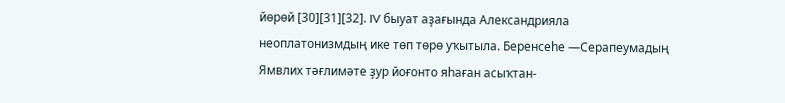йөрөй [30][31][32]. IV быуат аҙағында Александрияла неоплатонизмдың ике төп төрө уҡытыла. Беренсеһе —Серапеумадың Ямвлих тәғлимәте ҙур йоғонто яһаған асыҡтан-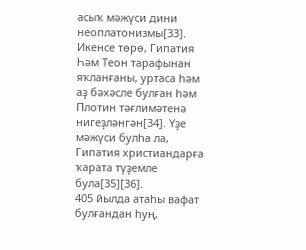асыҡ мәжүси дини неоплатонизмы[33]. Икенсе төрө, Гипатия Һәм Теон тарафынан яҡланғаны, уртаса һәм аҙ бәхәсле булған һәм Плотин тәғлимәтенә нигеҙләнгән[34]. Үҙе мәжүси булһа ла, Гипатия христиандарға ҡарата түҙемле була[35][36].
405 йылда атаһы вафат булғандан һуң,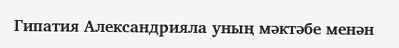Гипатия Александрияла уның мәктәбе менән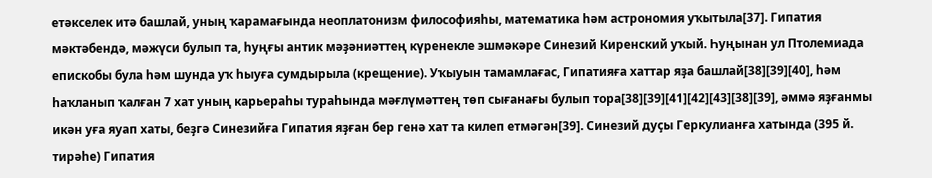етәкселек итә башлай, уның ҡарамағында неоплатонизм философияһы, математика һәм астрономия уҡытыла[37]. Гипатия мәктәбендә, мәжүси булып та, һуңғы антик мәҙәниәттең күренекле эшмәкәре Синезий Киренский уҡый. Һуңынан ул Птолемиада епискобы була һәм шунда уҡ һыуға сумдырыла (крещение). Уҡыуын тамамлағас, Гипатияға хаттар яҙа башлай[38][39][40], һәм һаҡланып ҡалған 7 хат уның карьераһы тураһында мәғлүмәттең төп сығанағы булып тора[38][39][41][42][43][38][39], әммә яҙғанмы икән уға яуап хаты, беҙгә Синезийға Гипатия яҙған бер генә хат та килеп етмәгән[39]. Синезий дуҫы Геркулианға хатында (395 й. тирәһе) Гипатия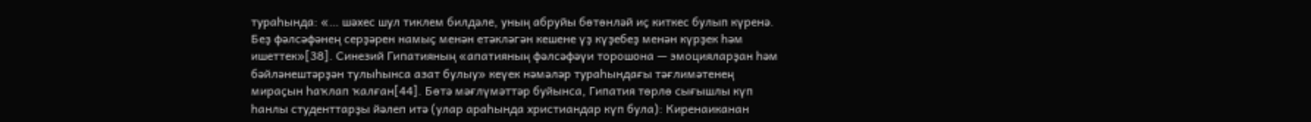тураһында: «… шәхес шул тиклем билдәле, уның абруйы бөтөнләй иҫ киткес булып күренә. Беҙ фәлсәфәнең серҙәрен намыҫ менән етәкләгән кешене үҙ күҙебеҙ менән күрҙек һәм ишеттек»[38]. Синезий Гипатияның «апатияның фәлсәфәүи торошона — эмоцияларҙан һәм бәйләнештәрҙән тулыһынса азат булыу» кеүек нәмәләр тураһындағы тәғлимәтенең мираҫын һаҡлап ҡалған[44]. Бөтә мәғлүмәттәр буйынса, Гипатия төрлө сығышлы күп һанлы студенттарҙы йәлеп итә (улар араһында христиандар күп була): Киренаиканан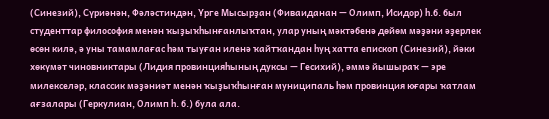(Синезий), Сүриәнән, Фәләстиндән, Үрге Мысырҙан (Фиваиданан — Олимп, Исидор) һ.б. был студенттар философия менән ҡыҙыҡһынғанлыҡтан, улар уның мәктәбенә дөйөм мәҙәни әҙерлек өсөн килә, ә уны тамамлағас һәм тыуған иленә ҡайтҡандан һуң хатта епископ (Синезий), йәки хөкүмәт чиновниктары (Лидия провинцияһының дуксы — Гесихий), әммә йышыраҡ — эре милекселәр, классик мәҙәниәт менән ҡыҙыҡһынған муниципаль һәм провинция юғары ҡатлам ағзалары (Геркулиан, Олимп һ. б.) була ала.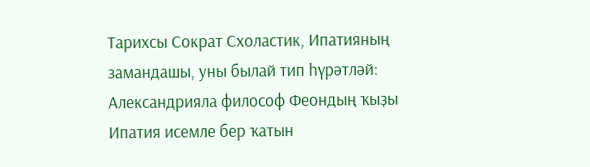Тарихсы Сократ Схоластик, Ипатияның замандашы, уны былай тип һүрәтләй:
Александрияла философ Феондың ҡыҙы Ипатия исемле бер ҡатын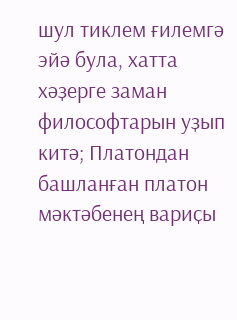шул тиклем ғилемгә эйә була, хатта хәҙерге заман философтарын уҙып китә; Платондан башланған платон мәктәбенең вариҫы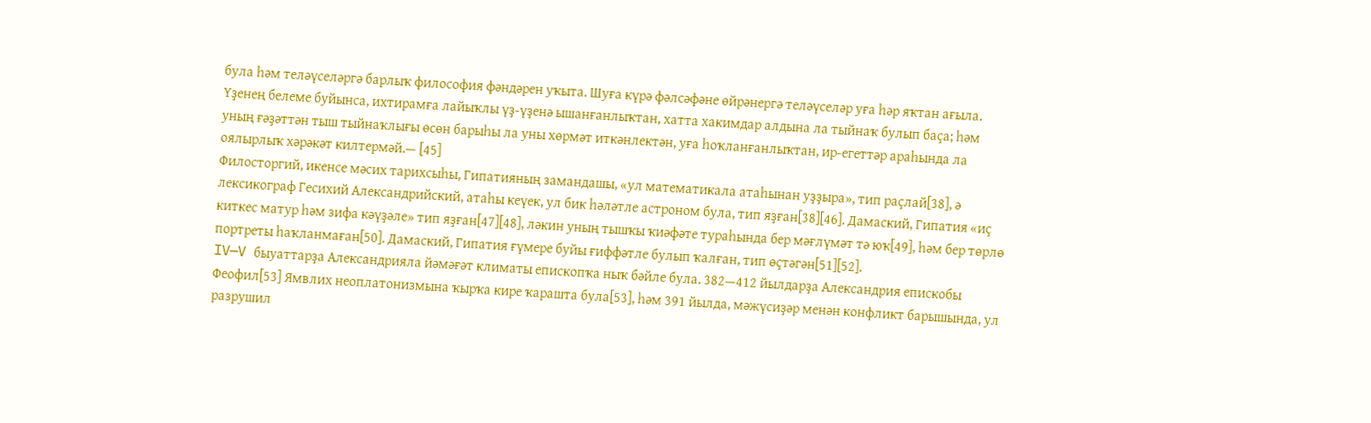була һәм теләүселәргә барлыҡ философия фәндәрен уҡыта. Шуға күрә фәлсәфәне өйрәнергә теләүселәр уға һәр яҡтан ағыла. Үҙенең белеме буйынса, ихтирамға лайыҡлы үҙ-үҙенә ышанғанлыҡтан, хатта хакимдар алдына ла тыйнаҡ булып баҫа; һәм уның ғәҙәттән тыш тыйнаҡлығы өсөн барыһы ла уны хөрмәт иткәнлектән, уға һоҡланғанлыҡтан, ир-егеттәр араһында ла оялырлыҡ хәрәкәт килтермәй.— [45]
Филосторгий, икенсе мәсих тарихсыһы, Гипатияның замандашы, «ул математикала атаһынан уҙҙыра», тип раҫлай[38], ә лексикограф Гесихий Александрийский, атаһы кеүек, ул бик һәләтле астроном була, тип яҙған[38][46]. Дамаский, Гипатия «иҫ киткес матур һәм зифа кәүҙәле» тип яҙған[47][48], ләкин уның тышҡы ҡиәфәте тураһында бер мәғлүмәт тә юҡ[49], һәм бер төрлө портреты һаҡланмаған[50]. Дамаский, Гипатия ғүмере буйы ғиффәтле булып ҡалған, тип өҫтәгән[51][52].
IV—V быуаттарҙа Александрияла йәмәғәт климаты епископҡа ныҡ бәйле була. 382—412 йылдарҙа Александрия епискобы Феофил[53] Ямвлих неоплатонизмына ҡырҡа кире ҡарашта була[53], һәм 391 йылда, мәжүсиҙәр менән конфликт барышында, ул разрушил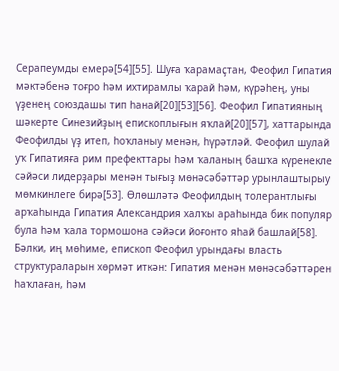Серапеумды емерә[54][55]. Шуға ҡарамаҫтан, Феофил Гипатия мәктәбенә тоғро һәм ихтирамлы ҡарай һәм, күрәһең, уны үҙенең союздашы тип һанай[20][53][56]. Феофил Гипатияның шәкерте Синезийҙың епископлығын яҡлай[20][57], хаттарында Феофилды үҙ итеп, һоҡланыу менән, һүрәтләй. Феофил шулай уҡ Гипатияға рим префекттары һәм ҡаланың башҡа күренекле сәйәси лидерҙары менән тығыҙ мөнәсәбәттәр урынлаштырыу мөмкинлеге бирә[53]. Өлөшләтә Феофилдың толерантлығы арҡаһында Гипатия Александрия халҡы араһында бик популяр була һәм ҡала тормошона сәйәси йоғонто яһай башлай[58]. Бәлки, иң мөһиме, епископ Феофил урындағы власть структураларын хөрмәт иткән: Гипатия менән мөнәсәбәттәрен һаҡлаған, һәм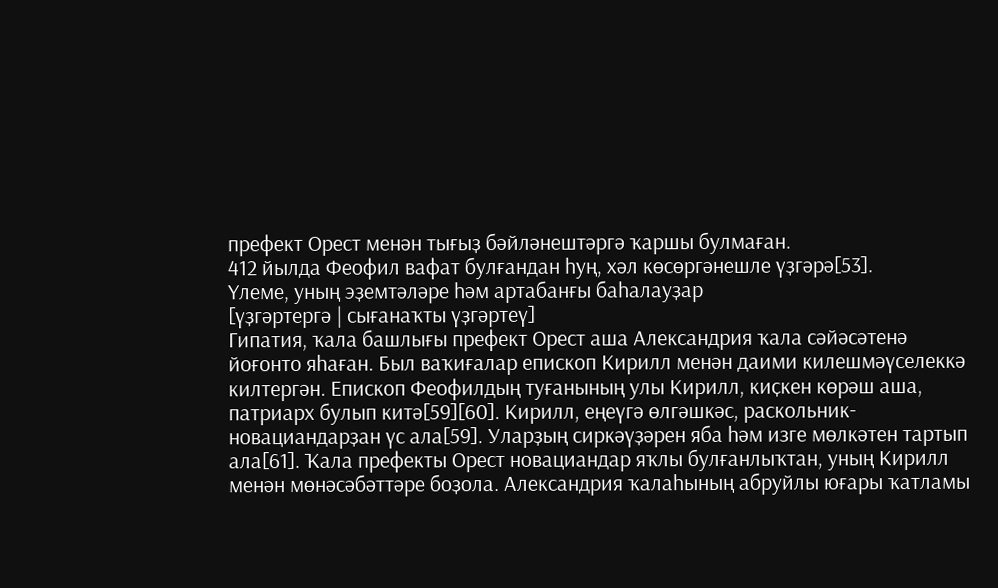префект Орест менән тығыҙ бәйләнештәргә ҡаршы булмаған.
412 йылда Феофил вафат булғандан һуң, хәл көсөргәнешле үҙгәрә[53].
Үлеме, уның эҙемтәләре һәм артабанғы баһалауҙар
[үҙгәртергә | сығанаҡты үҙгәртеү]
Гипатия, ҡала башлығы префект Орест аша Александрия ҡала сәйәсәтенә йоғонто яһаған. Был ваҡиғалар епископ Кирилл менән даими килешмәүселеккә килтергән. Епископ Феофилдың туғанының улы Кирилл, киҫкен көрәш аша, патриарх булып китә[59][60]. Кирилл, еңеүгә өлгәшкәс, раскольник-новациандарҙан үс ала[59]. Уларҙың сиркәүҙәрен яба һәм изге мөлкәтен тартып ала[61]. Ҡала префекты Орест новациандар яҡлы булғанлыҡтан, уның Кирилл менән мөнәсәбәттәре боҙола. Александрия ҡалаһының абруйлы юғары ҡатламы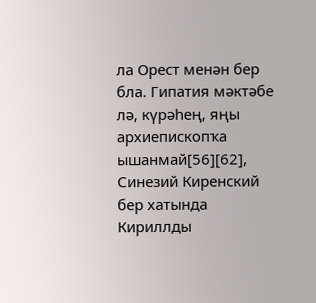ла Орест менән бер бла. Гипатия мәктәбе лә, күрәһең, яңы архиепископҡа ышанмай[56][62], Синезий Киренский бер хатында Кириллды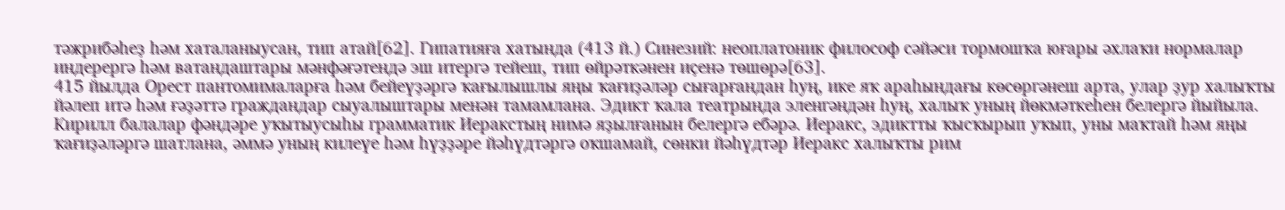тәжрибәһеҙ һәм хаталаныусан, тип атай[62]. Гипатияға хатында (413 й.) Синезий: неоплатоник философ сәйәси тормошҡа юғары әхлаҡи нормалар индерергә һәм ватандаштары мәнфәғәтендә эш итергә тейеш, тип өйрәткәнен иҫенә төшөрә[63].
415 йылда Орест пантомималарға һәм бейеүҙәргә ҡағылышлы яңы ҡағиҙәләр сығарғандан һуң, ике яҡ араһындағы көсөргәнеш арта, улар ҙур халыҡты йәлеп итә һәм ғәҙәттә граждандар сыуалыштары менән тамамлана. Эдикт ҡала театрында эленгәндән һуң, халыҡ уның йөкмәткеһен белергә йыйыла. Кирилл балалар фәндәре уҡытыусыһы грамматик Иеракстың нимә яҙылғанын белергә ебәрә. Иеракс, эдиктты ҡысҡырып уҡып, уны маҡтай һәм яңы ҡағиҙәләргә шатлана, әммә уның килеүе һәм һүҙҙәре йәһүдтәргә оҡшамай, сөнки йәһүдтәр Иеракс халыҡты рим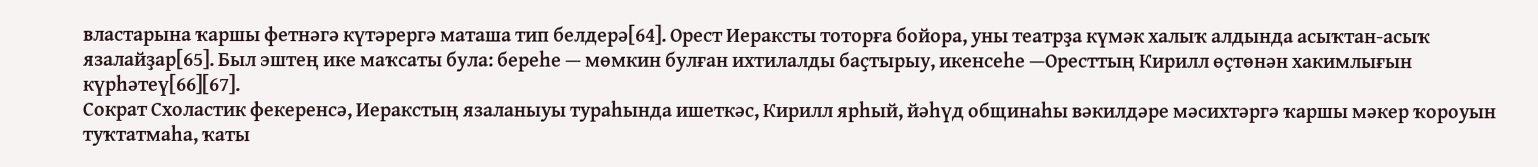властарына ҡаршы фетнәгә күтәрергә маташа тип белдерә[64]. Орест Иераксты тоторға бойора, уны театрҙа күмәк халыҡ алдында асыҡтан-асыҡ язалайҙар[65]. Был эштең ике маҡсаты була: береһе — мөмкин булған ихтилалды баҫтырыу, икенсеһе —Оресттың Кирилл өҫтөнән хакимлығын күрһәтеү[66][67].
Сократ Схоластик фекеренсә, Иеракстың язаланыуы тураһында ишеткәс, Кирилл ярһый, йәһүд общинаһы вәкилдәре мәсихтәргә ҡаршы мәкер ҡороуын туҡтатмаһа, ҡаты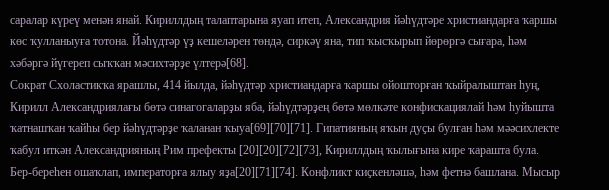саралар күреү менән янай. Кириллдың талаптарына яуап итеп, Александрия йәһүдтәре христиандарға ҡаршы көс ҡулланыуға тотона. Йәһүдтәр үҙ кешеләрен төндә, сиркәү яна, тип ҡысҡырып йөрөргә сығара, һәм хәбәргә йүгереп сыҡҡан мәсихтәрҙе үлтерә[68].
Сократ Схоластикҡа ярашлы, 414 йылда, йәһүдтәр христиандарға ҡаршы ойошторған ҡыйралыштан һуң, Кирилл Александриялағы бөтә синагогаларҙы яба, йәһүдтәрҙең бөтә мөлкәте конфискациялай һәм һуйышта ҡатнашҡан ҡайһы бер йәһүдтәрҙе ҡаланан ҡыуа[69][70][71]. Гипатияның яҡын дуҫы булған һәм мәәсихлекте ҡабул иткән Александрияның Рим префекты [20][20][72][73], Кириллдың ҡылығына кире ҡарашта була. Бер-береһен ошаҡлап, императорға ялыу яҙа[20][71][74]. Конфликт киҫкенләшә, һәм фетнә башлана. Мысыр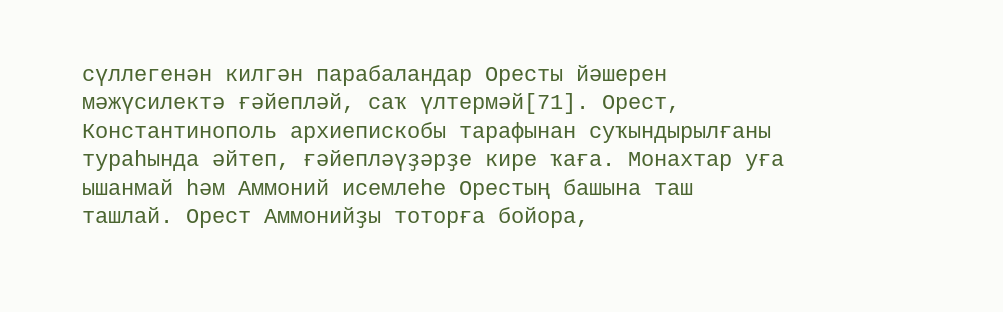сүллегенән килгән парабаландар Оресты йәшерен мәжүсилектә ғәйепләй, саҡ үлтермәй[71]. Орест, Константинополь архиепискобы тарафынан суҡындырылғаны тураһында әйтеп, ғәйепләүҙәрҙе кире ҡаға. Монахтар уға ышанмай һәм Аммоний исемлеһе Орестың башына таш ташлай. Орест Аммонийҙы тоторға бойора,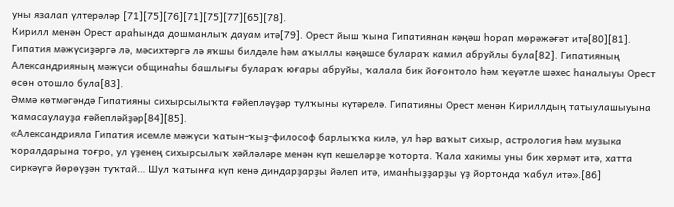уны язалап үлтерәләр [71][75][76][71][75][77][65][78].
Кирилл менән Орест араһында дошманлыҡ дауам итә[79]. Орест йыш ҡына Гипатиянан кәңәш һорап мөрәжәғәт итә[80][81]. Гипатия мәжүсиҙәргә лә, мәсихтәргә лә яҡшы билдәле һәм аҡыллы кәңәшсе булараҡ камил абруйлы була[82]. Гипатияның Александрияның мәжүси общинаһы башлығы булараҡ юғары абруйы, ҡалала бик йоғонтоло һәм ҡеүәтле шәхес һаналыуы Орест өсөн отошло була[83].
Әммә көтмәгәндә Гипатияны сихырсылыҡта ғәйепләүҙәр тулҡыны күтәрелә. Гипатияны Орест менән Кириллдың татыулашыуына ҡамасаулауҙа ғәйепләйҙәр[84][85].
«Александрияла Гипатия исемле мәжүси ҡатын-ҡыҙ-философ барлыҡҡа килә, ул һәр ваҡыт сихыр, астрология һәм музыка ҡоралдарына тоғро, ул үҙенең сихырсылыҡ хәйләләре менән күп кешеләрҙе ҡоторта. Ҡала хакимы уны бик хөрмәт итә, хатта сиркәүгә йөрөүҙән туҡтай… Шул ҡатынға күп кенә диндарҙарҙы йәлеп итә, иманһыҙҙарҙы үҙ йортонда ҡабул итә».[86]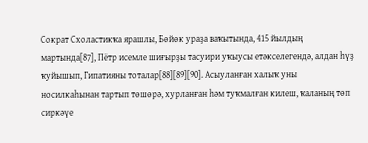Сократ Схоластикҡа ярашлы, Бөйөк ураҙа ваҡытында, 415 йылдың мартында[87], Пётр исемле шиғырҙы тасуири уҡыусы етәкселегендә, алдан һүҙ ҡуйышып, Гипатияны тоталар[88][89][90]. Асыуланған халыҡ уны носилкаһынан тартып төшөрә, хурланған һәм туҡмалған килеш, ҡаланың төп сиркәүе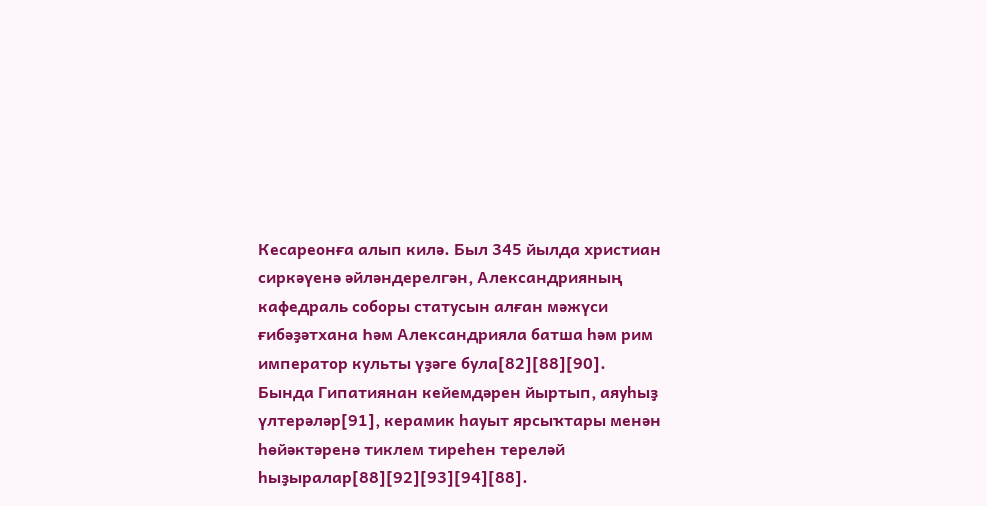Кесареонға алып килә. Был 345 йылда христиан сиркәүенә әйләндерелгән, Александрияның кафедраль соборы статусын алған мәжүси ғибәҙәтхана Һәм Александрияла батша һәм рим император культы үҙәге була[82][88][90]. Бында Гипатиянан кейемдәрен йыртып, аяуһыҙ үлтерәләр[91], керамик һауыт ярсыҡтары менән һөйәктәренә тиклем тиреһен тереләй һыҙыралар[88][92][93][94][88].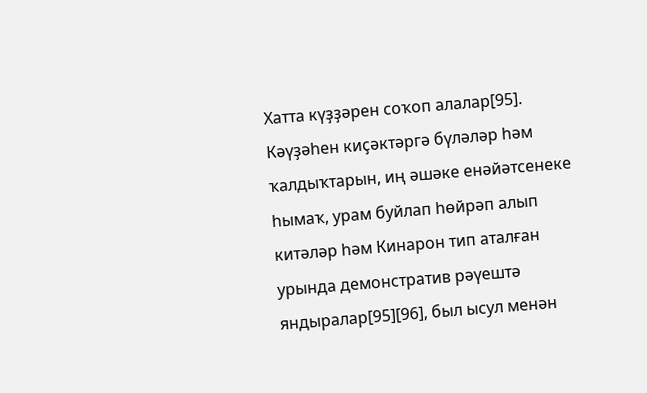Хатта күҙҙәрен соҡоп алалар[95]. Кәүҙәһен киҫәктәргә бүләләр һәм ҡалдыҡтарын, иң әшәке енәйәтсенеке һымаҡ, урам буйлап һөйрәп алып китәләр һәм Кинарон тип аталған урында демонстратив рәүештә яндыралар[95][96], был ысул менән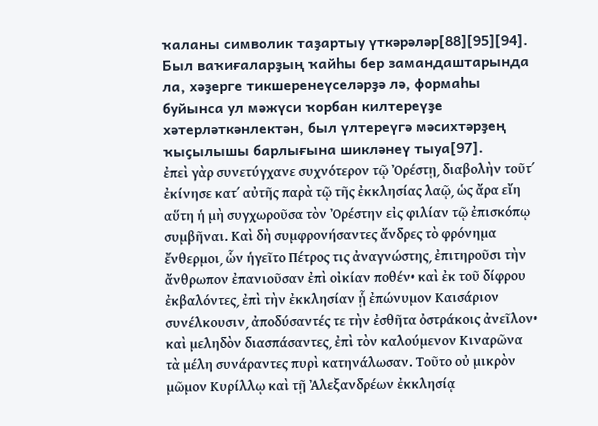ҡаланы символик таҙартыу үткәрәләр[88][95][94]. Был ваҡиғаларҙың ҡайһы бер замандаштарында ла, хәҙерге тикшеренеүселәрҙә лә, формаһы буйынса ул мәжүси ҡорбан килтереүҙе хәтерләткәнлектән, был үлтереүгә мәсихтәрҙең ҡыҫылышы барлығына шикләнеү тыуа[97].
ἐπεὶ γὰρ συνετύγχανε συχνότερον τῷ Ὀρέστῃ͵ διαβολὴν τοῦτ΄ ἐκίνησε κατ΄ αὐτῆς παρὰ τῷ τῆς ἐκκλησίας λαῷ͵ ὡς ἄρα εἴη αὕτη ἡ μὴ συγχωροῦσα τὸν Ὀρέστην εἰς φιλίαν τῷ ἐπισκόπῳ συμβῆναι. Καὶ δὴ συμφρονήσαντες ἄνδρες τὸ φρόνημα ἔνθερμοι͵ ὧν ἡγεῖτο Πέτρος τις ἀναγνώστης͵ ἐπιτηροῦσι τὴν ἄνθρωπον ἐπανιοῦσαν ἐπὶ οἰκίαν ποθέν• καὶ ἐκ τοῦ δίφρου ἐκβαλόντες͵ ἐπὶ τὴν ἐκκλησίαν ᾗ ἐπώνυμον Καισάριον συνέλκουσιν͵ ἀποδύσαντές τε τὴν ἐσθῆτα ὀστράκοις ἀνεῖλον• καὶ μεληδὸν διασπάσαντες͵ ἐπὶ τὸν καλούμενον Κιναρῶνα τὰ μέλη συνάραντες πυρὶ κατηνάλωσαν. Τοῦτο οὐ μικρὸν μῶμον Κυρίλλῳ καὶ τῇ Ἀλεξανδρέων ἐκκλησίᾳ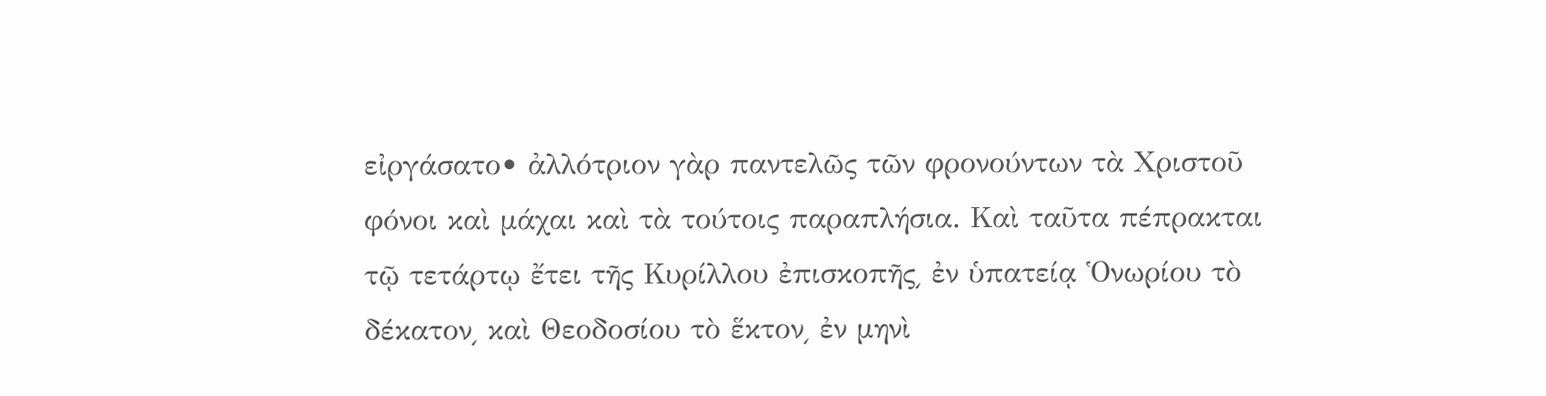εἰργάσατο• ἀλλότριον γὰρ παντελῶς τῶν φρονούντων τὰ Χριστοῦ φόνοι καὶ μάχαι καὶ τὰ τούτοις παραπλήσια. Καὶ ταῦτα πέπρακται τῷ τετάρτῳ ἔτει τῆς Κυρίλλου ἐπισκοπῆς͵ ἐν ὑπατείᾳ Ὁνωρίου τὸ δέκατον͵ καὶ Θεοδοσίου τὸ ἕκτον͵ ἐν μηνὶ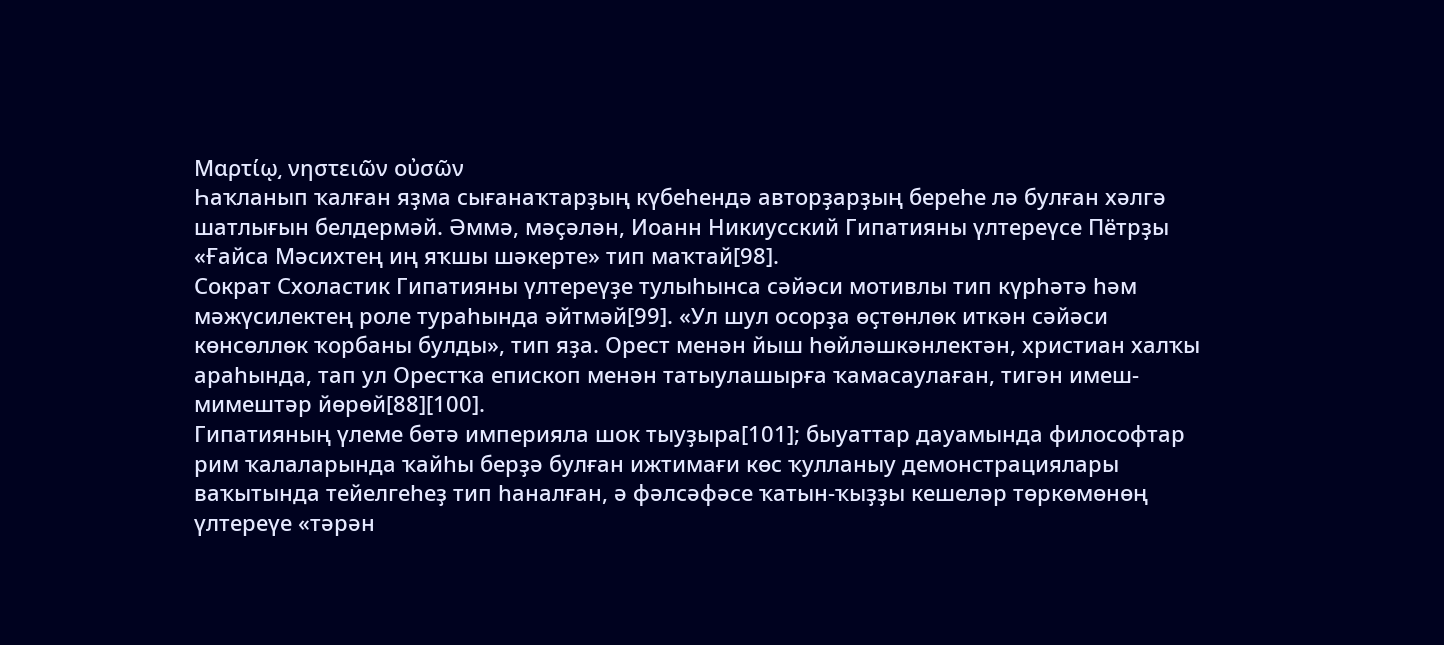Μαρτίῳ͵ νηστειῶν οὐσῶν
Һаҡланып ҡалған яҙма сығанаҡтарҙың күбеһендә авторҙарҙың береһе лә булған хәлгә шатлығын белдермәй. Әммә, мәҫәлән, Иоанн Никиусский Гипатияны үлтереүсе Пётрҙы «Ғайса Мәсихтең иң яҡшы шәкерте» тип маҡтай[98].
Сократ Схоластик Гипатияны үлтереүҙе тулыһынса сәйәси мотивлы тип күрһәтә һәм мәжүсилектең роле тураһында әйтмәй[99]. «Ул шул осорҙа өҫтөнлөк иткән сәйәси көнсөллөк ҡорбаны булды», тип яҙа. Орест менән йыш һөйләшкәнлектән, христиан халҡы араһында, тап ул Орестҡа епископ менән татыулашырға ҡамасаулаған, тигән имеш-мимештәр йөрөй[88][100].
Гипатияның үлеме бөтә империяла шок тыуҙыра[101]; быуаттар дауамында философтар рим ҡалаларында ҡайһы берҙә булған ижтимағи көс ҡулланыу демонстрациялары ваҡытында тейелгеһеҙ тип һаналған, ә фәлсәфәсе ҡатын-ҡыҙҙы кешеләр төркөмөнөң үлтереүе «тәрән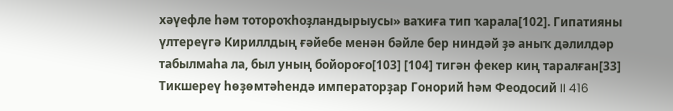хәүефле һәм тотороҡһоҙландырыусы» ваҡиға тип ҡарала[102]. Гипатияны үлтереүгә Кириллдың ғәйебе менән бәйле бер ниндәй ҙә аныҡ дәлилдәр табылмаһа ла, был уның бойороғо[103] [104] тигән фекер киң таралған[33]
Тикшереү һөҙөмтәһендә императорҙар Гонорий һәм Феодосий II 416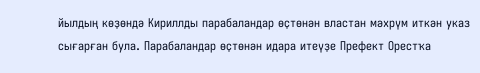йылдың көҙөндә Кириллды парабаландар өҫтөнән властан мәхрүм иткән указ сығарған була. Парабаландар өҫтөнән идара итеүҙе Префект Орестҡа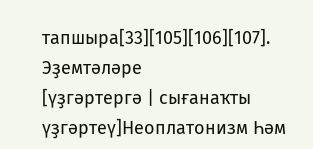тапшыра[33][105][106][107].
Эҙемтәләре
[үҙгәртергә | сығанаҡты үҙгәртеү]Неоплатонизм Һәм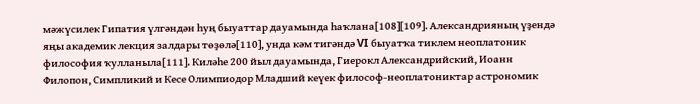мәжүсилек Гипатия үлгәндән һуң быуаттар дауамында һаҡлана[108][109]. Александрияның үҙендә яңы академик лекция залдары төҙөлә[110], унда кәм тигәндә VI быуатҡа тиклем неоплатоник философия ҡулланыла[111]. Киләһе 200 йыл дауамында, Гиерокл Александрийский, Иоанн Филопон, Симпликий и Кесе Олимпиодор Младший кеүек философ-неоплатониктар астрономик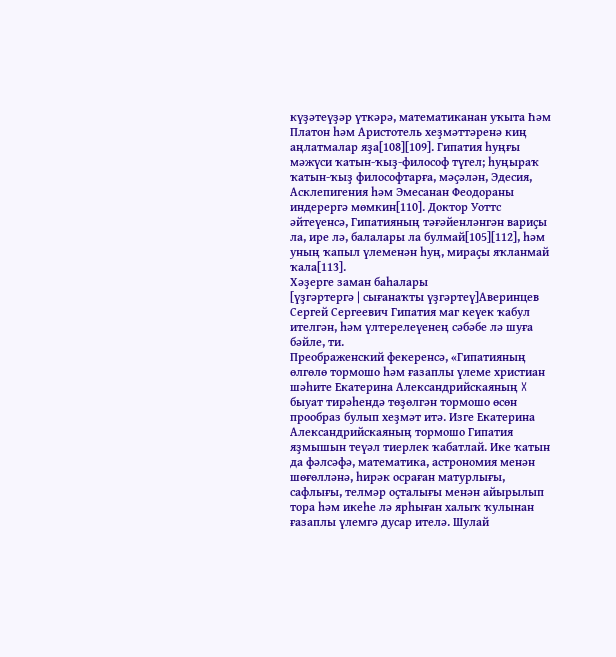күҙәтеүҙәр үткәрә, математиканан уҡыта Һәм Платон һәм Аристотель хеҙмәттәренә киң аңлатмалар яҙа[108][109]. Гипатия һуңғы мәжүси ҡатын-ҡыҙ-философ түгел; һуңыраҡ ҡатын-ҡыҙ философтарға, мәҫәлән, Эдесия, Асклепигения һәм Эмесанан Феодораны индерергә мөмкин[110]. Доктор Уоттс әйтеүенсә, Гипатияның тәғәйенләнгән вариҫы ла, ире лә, балалары ла булмай[105][112], һәм уның ҡапыл үлеменән һуң, мираҫы яҡланмай ҡала[113].
Хәҙерге заман баһалары
[үҙгәртергә | сығанаҡты үҙгәртеү]Аверинцев Сергей Сергеевич Гипатия маг кеүек ҡабул ителгән, һәм үлтерелеүенең сәбәбе лә шуға бәйле, ти.
Преображенский фекеренсә, «Гипатияның өлгөлө тормошо һәм ғазаплы үлеме христиан шәһите Екатерина Александрийскаяның X быуат тирәһендә төҙөлгән тормошо өсөн прообраз булып хеҙмәт итә. Изге Екатерина Александрийскаяның тормошо Гипатия яҙмышын теүәл тиерлек ҡабатлай. Ике ҡатын да фәлсәфә, математика, астрономия менән шөғөлләнә, һирәк осраған матурлығы, сафлығы, телмәр оҫталығы менән айырылып тора һәм икеһе лә ярһыған халыҡ ҡулынан ғазаплы үлемгә дусар ителә. Шулай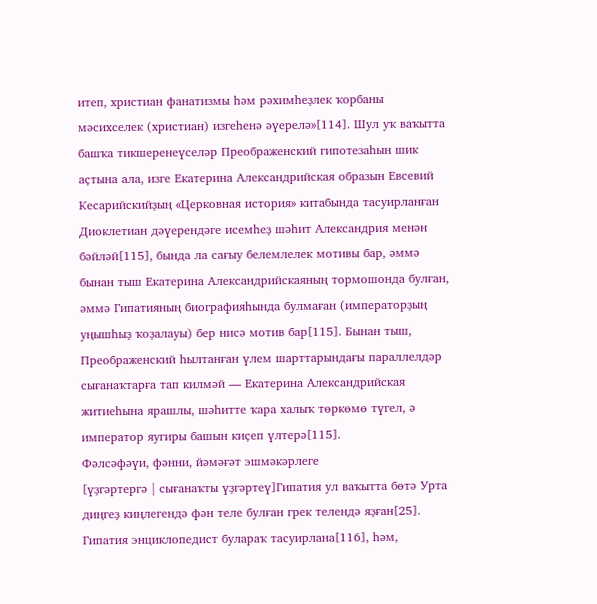итеп, христиан фанатизмы һәм рәхимһеҙлек ҡорбаны мәсихселек (христиан) изгеһенә әүерелә»[114]. Шул уҡ ваҡытта башҡа тикшеренеүселәр Преображенский гипотезаһын шик аҫтына ала, изге Екатерина Александрийская образын Евсевий Кесарийскийҙың «Церковная история» китабында тасуирланған Диоклетиан дәүерендәге исемһеҙ шәһит Александрия менән бәйләй[115], бында ла сағыу белемлелек мотивы бар, әммә бынан тыш Екатерина Александрийскаяның тормошонда булған, әммә Гипатияның биографияһында булмаған (императорҙың уңышһыҙ ҡоҙалауы) бер нисә мотив бар[115]. Бынан тыш, Преображенский һылтанған үлем шарттарындағы параллелдәр сығанаҡтарға тап килмәй — Екатерина Александрийская житиеһына ярашлы, шәһитте ҡара халыҡ төркөмө түгел, ә император яугиры башын киҫеп үлтерә[115].
Фәлсәфәүи, фәнни, йәмәғәт эшмәкәрлеге
[үҙгәртергә | сығанаҡты үҙгәртеү]Гипатия ул ваҡытта бөтә Урта диңгеҙ киңлегендә фән теле булған грек телендә яҙған[25]. Гипатия энциклопедист булараҡ тасуирлана[116], һәм,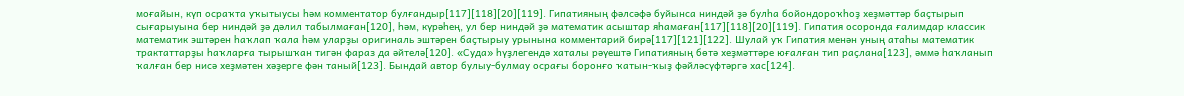моғайын, күп осраҡта уҡытыусы һәм комментатор булғандыр[117][118][20][119]. Гипатияның фәлсәфә буйынса ниндәй ҙә булһа бойондороҡһоҙ хеҙмәттәр баҫтырып сығарыуына бер ниндәй ҙә дәлил табылмаған[120], һәм, күрәһең, ул бер ниндәй ҙә математик асыштар яһамаған[117][118][20][119]. Гипатия осоронда ғалимдар классик математик эштәрен һаҡлап ҡала һәм уларҙы оригиналь эштәрен баҫтырыу урынына комментарий бирә[117][121][122]. Шулай уҡ Гипатия менән уның атаһы математик трактаттарҙы һаҡларға тырышҡан тигән фараз да әйтелә[120]. «Суда» һүҙлегендә хаталы рәүештә Гипатияның бөтә хеҙмәттәре юғалған тип раҫлана[123], әммә һаҡланып ҡалған бер нисә хеҙмәтен хәҙерге фән таный[123]. Бындай автор булыу-булмау осрағы боронғо ҡатын-ҡыҙ фәйләсүфтәргә хас[124].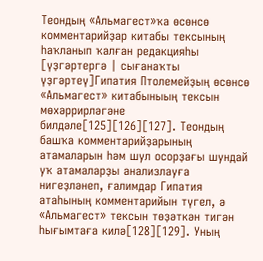Теондың «Альмагест»ҡа өсөнсө комментарийҙар китабы тексының һаҡланып ҡалған редакцияһы
[үҙгәртергә | сығанаҡты үҙгәртеү]Гипатия Птолемейҙың өсөнсө «Альмагест» китабыныың тексын мөхәррирләгәне билдәле[125][126][127]. Теондың башҡа комментарийҙарының атамаларын һәм шул осорҙағы шундай уҡ атамаларҙы анализлауға нигеҙләнеп, ғалимдар Гипатия атаһының комментарийын түгел, ә «Альмагест» тексын төҙәткән тигән һығымтаға килә[128][129]. Уның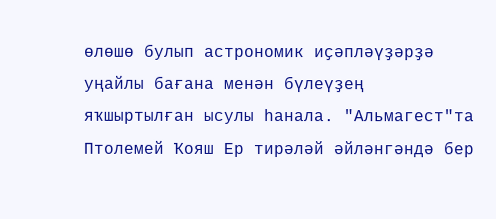өлөшө булып астрономик иҫәпләүҙәрҙә уңайлы бағана менән бүлеүҙең яҡшыртылған ысулы һанала. "Альмагест"та Птолемей Ҡояш Ер тирәләй әйләнгәндә бер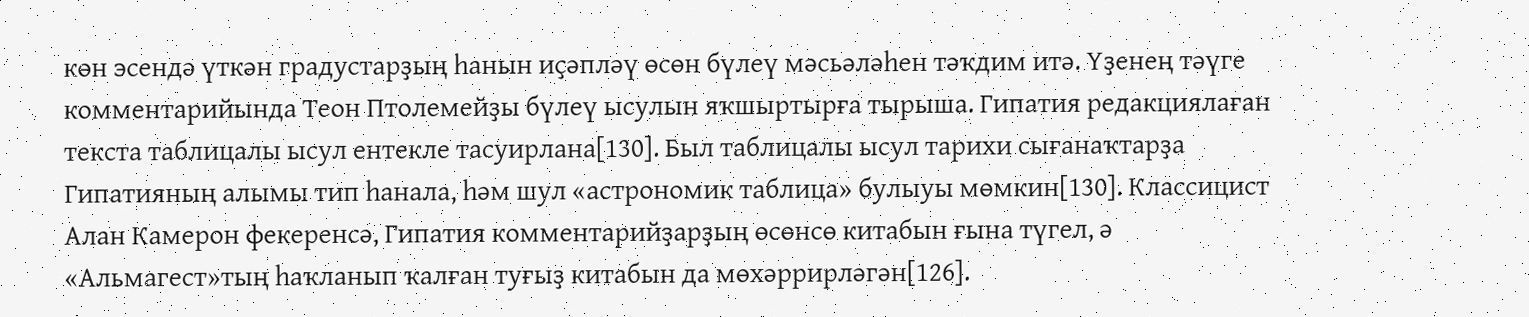көн эсендә үткән градустарҙың һанын иҫәпләү өсөн бүлеү мәсьәләһен тәҡдим итә. Үҙенең тәүге комментарийында Теон Птолемейҙы бүлеү ысулын яҡшыртырға тырыша. Гипатия редакциялаған текста таблицалы ысул ентекле тасуирлана[130]. Был таблицалы ысул тарихи сығанаҡтарҙа Гипатияның алымы тип һанала, һәм шул «астрономик таблица» булыуы мөмкин[130]. Классицист Алан Камерон фекеренсә, Гипатия комментарийҙарҙың өсөнсө китабын ғына түгел, ә «Альмагест»тың һаҡланып ҡалған туғыҙ китабын да мөхәррирләгән[126].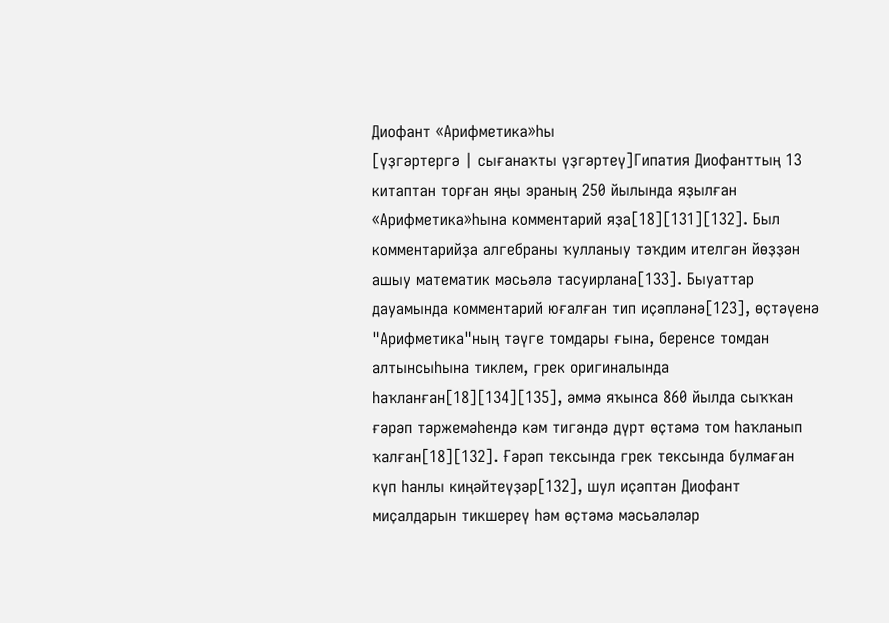Диофант «Арифметика»һы
[үҙгәртергә | сығанаҡты үҙгәртеү]Гипатия Диофанттың 13 китаптан торған яңы эраның 250 йылында яҙылған «Арифметика»һына комментарий яҙа[18][131][132]. Был комментарийҙа алгебраны ҡулланыу тәҡдим ителгән йөҙҙән ашыу математик мәсьәлә тасуирлана[133]. Быуаттар дауамында комментарий юғалған тип иҫәпләнә[123], өҫтәүенә "Арифметика"ның тәүге томдары ғына, беренсе томдан алтынсыһына тиклем, грек оригиналында һаҡланған[18][134][135], әммә яҡынса 860 йылда сыҡҡан ғәрәп тәржемәһендә кәм тигәндә дүрт өҫтәмә том һаҡланып ҡалған[18][132]. Ғәрәп тексында грек тексында булмаған күп һанлы киңәйтеүҙәр[132], шул иҫәптән Диофант миҫалдарын тикшереү һәм өҫтәмә мәсьәләләр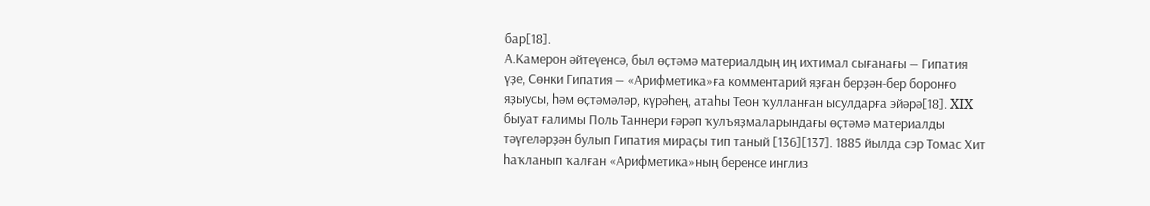бар[18].
А.Камерон әйтеүенсә, был өҫтәмә материалдың иң ихтимал сығанағы — Гипатия үҙе, Сөнки Гипатия — «Арифметика»ға комментарий яҙған берҙән-бер боронғо яҙыусы, һәм өҫтәмәләр, күрәһең, атаһы Теон ҡулланған ысулдарға эйәрә[18]. XIX быуат ғалимы Поль Таннери ғәрәп ҡулъяҙмаларындағы өҫтәмә материалды тәүгеләрҙән булып Гипатия мираҫы тип таный [136][137]. 1885 йылда сэр Томас Хит һаҡланып ҡалған «Арифметика»ның беренсе инглиз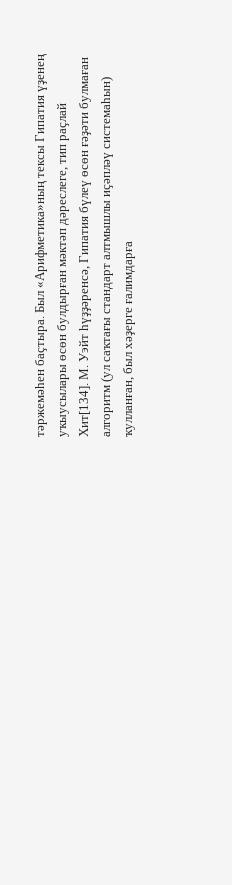тәржемәһен баҫтыра. Был «Арифметика»ның тексы Гипатия үҙенең уҡыусылары өсөн булдырған мәктәп дәреслеге, тип раҫлай Хит[134]. М. Уэйт һүҙҙәренсә, Гипатия бүлеү өсөн ғәҙәти булмаған алгоритм (ул саҡтағы стандарт алтмышлы иҫәпләү системаһын) ҡулланған, был хәҙерге ғалимдарға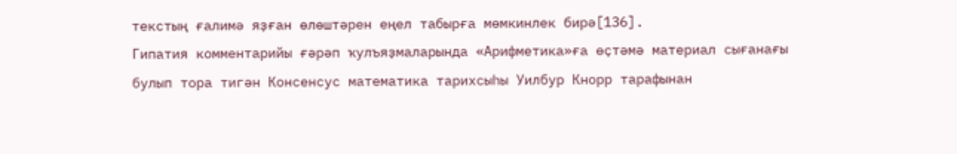текстың ғалимә яҙған өлөштәрен еңел табырға мөмкинлек бирә[136].
Гипатия комментарийы ғәрәп ҡулъяҙмаларында «Арифметика»ға өҫтәмә материал сығанағы булып тора тигән Консенсус математика тарихсыһы Уилбур Кнорр тарафынан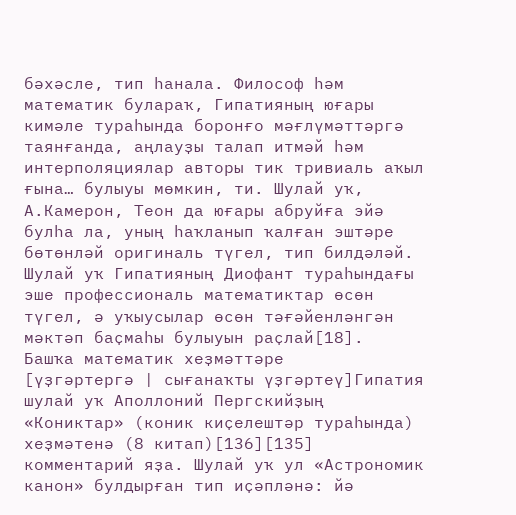бәхәсле, тип һанала. Философ һәм математик булараҡ, Гипатияның юғары кимәле тураһында боронғо мәғлүмәттәргә таянғанда, аңлауҙы талап итмәй һәм интерполяциялар авторы тик тривиаль аҡыл ғына… булыуы мөмкин, ти. Шулай уҡ, А.Камерон, Теон да юғары абруйға эйә булһа ла, уның һаҡланып ҡалған эштәре бөтөнләй оригиналь түгел, тип билдәләй. Шулай уҡ Гипатияның Диофант тураһындағы эше профессиональ математиктар өсөн түгел, ә уҡыусылар өсөн тәғәйенләнгән мәктәп баҫмаһы булыуын раҫлай[18].
Башҡа математик хеҙмәттәре
[үҙгәртергә | сығанаҡты үҙгәртеү]Гипатия шулай уҡ Аполлоний Пергскийҙың «Кониктар» (коник киҫелештәр тураһында) хеҙмәтенә (8 китап)[136][135] комментарий яҙа. Шулай уҡ ул «Астрономик канон» булдырған тип иҫәпләнә: йә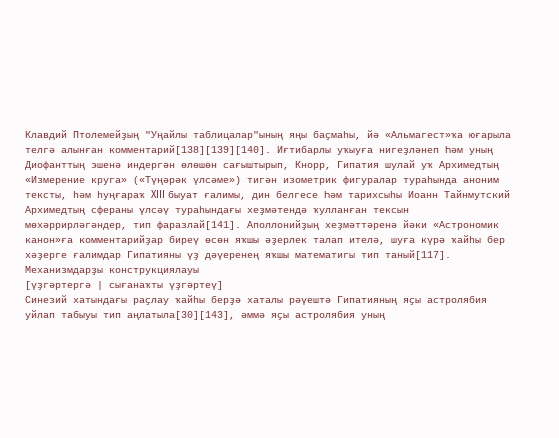Клавдий Птолемейҙың "Уңайлы таблицалар"ының яңы баҫмаһы, йә «Альмагест»ҡа юғарыла телгә алынған комментарий[138][139][140]. Иғтибарлы уҡыуға нигеҙләнеп Һәм уның Диофанттың эшенә индергән өлөшөн сағыштырып, Кнорр, Гипатия шулай уҡ Архимедтың «Измерение круга» («Түңәрәк үлсәме») тигән изометрик фигуралар тураһында аноним тексты, һәм һуңғараҡ XIII быуат ғалимы, дин белгесе Һәм тарихсыһы Иоанн Тайнмутский Архимедтың сфераны үлсәү тураһындағы хеҙмәтендә ҡулланған тексын мөхәррирләгәндер, тип фаразлай[141]. Аполлонийҙың хеҙмәттәренә йәки «Астрономик канон»ға комментарийҙар биреү өсөн яҡшы әҙерлек талап ителә, шуға күрә ҡайһы бер хәҙерге ғалимдар Гипатияны үҙ дәүеренең яҡшы математигы тип таный[117].
Механизмдарҙы конструкциялауы
[үҙгәртергә | сығанаҡты үҙгәртеү]
Синезий хатындағы раҫлау ҡайһы берҙә хаталы рәүештә Гипатияның яҫы астролябия уйлап табыуы тип аңлатыла[30][143], әммә яҫы астролябия уның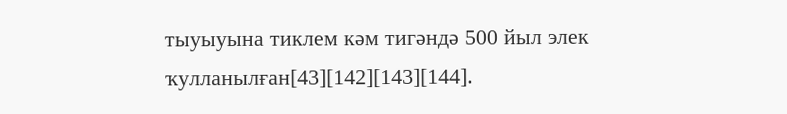тыуыуына тиклем кәм тигәндә 500 йыл элек ҡулланылған[43][142][143][144].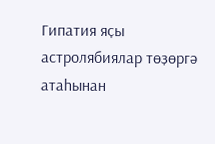Гипатия яҫы астролябиялар төҙөргә атаһынан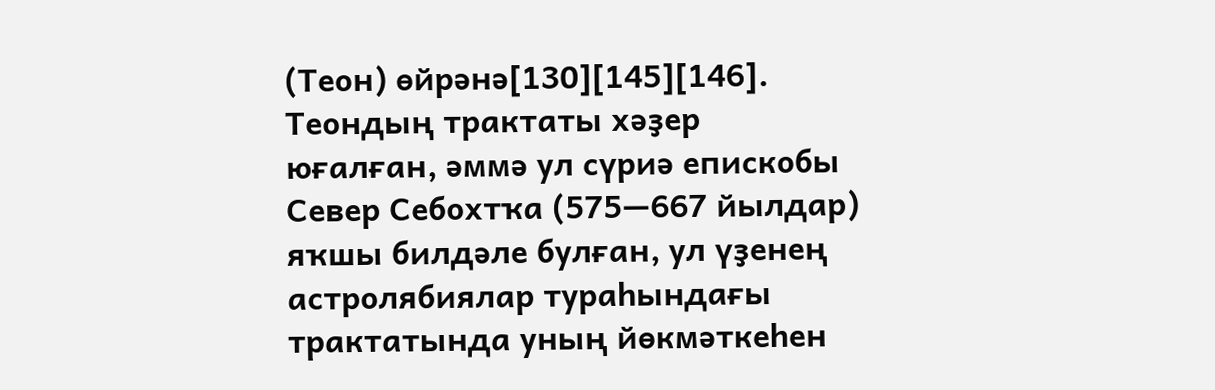(Теон) өйрәнә[130][145][146]. Теондың трактаты хәҙер юғалған, әммә ул сүриә епискобы Север Себохтҡа (575—667 йылдар) яҡшы билдәле булған, ул үҙенең астролябиялар тураһындағы трактатында уның йөкмәткеһен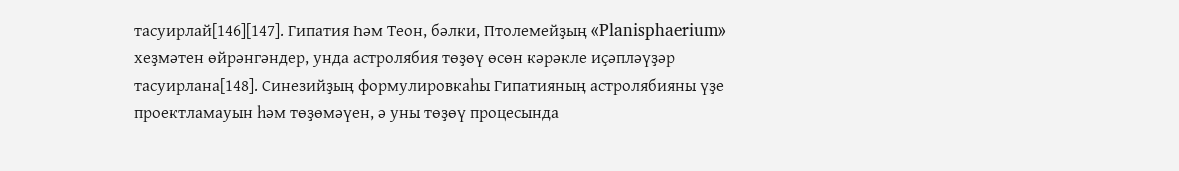тасуирлай[146][147]. Гипатия Һәм Теон, бәлки, Птолемейҙың «Planisphaerium» хеҙмәтен өйрәнгәндер, унда астролябия төҙөү өсөн кәрәкле иҫәпләүҙәр тасуирлана[148]. Синезийҙың формулировкаһы Гипатияның астролябияны үҙе проектламауын һәм төҙөмәүен, ә уны төҙөү процесында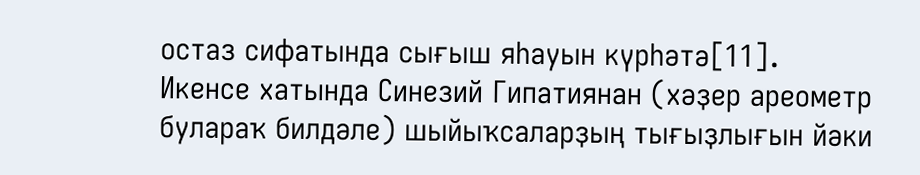остаз сифатында сығыш яһауын күрһәтә[11].
Икенсе хатында Синезий Гипатиянан (хәҙер ареометр булараҡ билдәле) шыйыҡсаларҙың тығыҙлығын йәки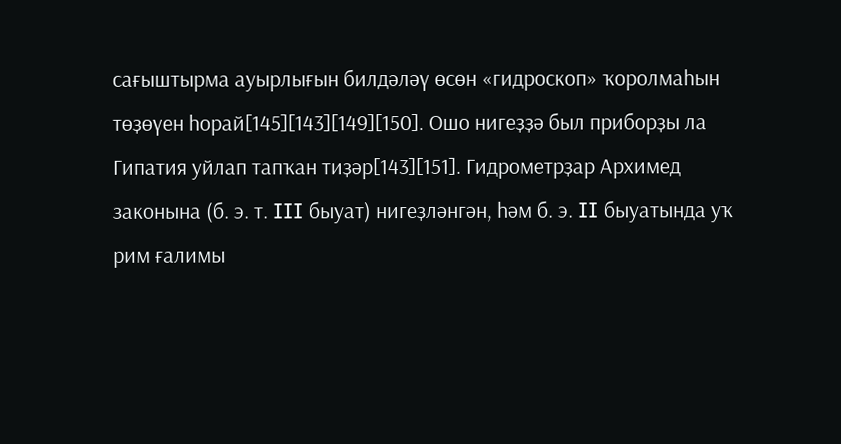сағыштырма ауырлығын билдәләү өсөн «гидроскоп» ҡоролмаһын төҙөүен һорай[145][143][149][150]. Ошо нигеҙҙә был приборҙы ла Гипатия уйлап тапҡан тиҙәр[143][151]. Гидрометрҙар Архимед законына (б. э. т. III быуат) нигеҙләнгән, һәм б. э. II быуатында уҡ рим ғалимы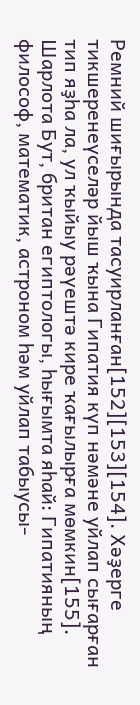Ремний шиғырында тасуирланған[152][153][154]. Хәҙерге тикшеренеүселәр йыш ҡына Гипатия күп нәмәне уйлап сығарған тип яҙһа ла, ул ҡыйыу рәүештә кире ҡағылырға мөмкин[155]. Шарлота Бут, британ египтологы, һығымта яһай: Гипатияның философ, математик, астроном һәм уйлап табыусы-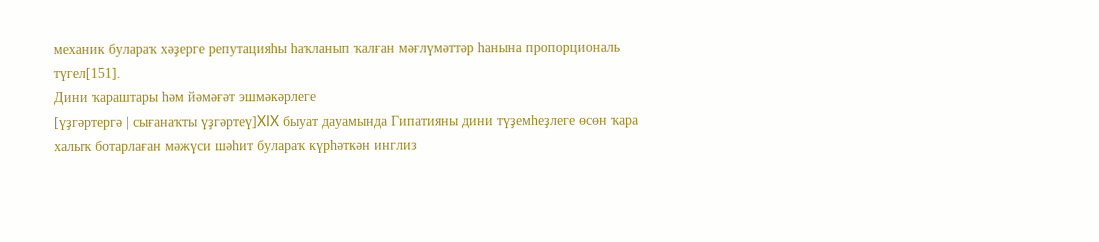механик булараҡ хәҙерге репутацияһы һаҡланып ҡалған мәғлүмәттәр һанына пропорциональ түгел[151].
Дини ҡараштары һәм йәмәғәт эшмәкәрлеге
[үҙгәртергә | сығанаҡты үҙгәртеү]XIX быуат дауамында Гипатияны дини түҙемһеҙлеге өсөн ҡара халыҡ ботарлаған мәжүси шәһит булараҡ күрһәткән инглиз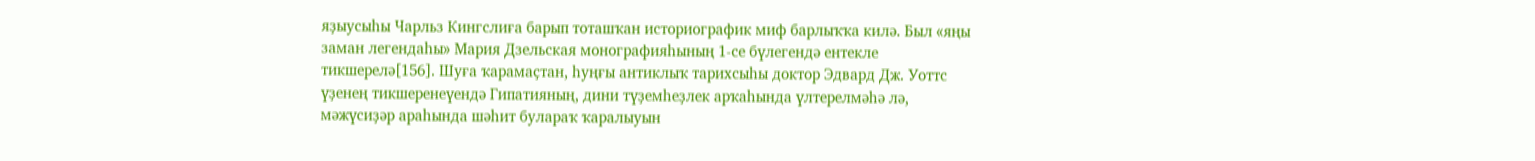яҙыусыһы Чарльз Кингслиға барып тоташҡан историографик миф барлыҡҡа килә. Был «яңы заман легендаһы» Мария Дзельская монографияһының 1-се бүлегендә ентекле тикшерелә[156]. Шуға ҡарамаҫтан, һуңғы антиклыҡ тарихсыһы доктор Эдвард Дж. Уоттс үҙенең тикшеренеүендә Гипатияның, дини түҙемһеҙлек арҡаһында үлтерелмәһә лә, мәжүсиҙәр араһында шәһит булараҡ ҡаралыуын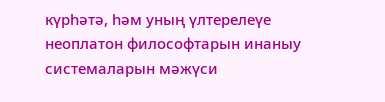күрһәтә, һәм уның үлтерелеүе неоплатон философтарын инаныу системаларын мәжүси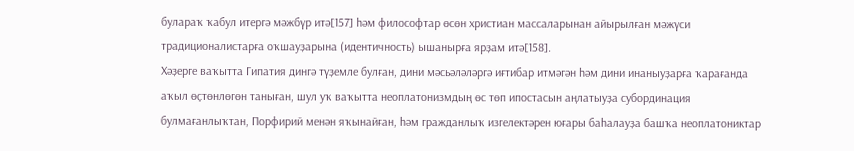булараҡ ҡабул итергә мәжбүр итә[157] һәм философтар өсөн христиан массаларынан айырылған мәжүси традиционалистарға оҡшауҙарына (идентичность) ышанырға ярҙам итә[158].
Хәҙерге ваҡытта Гипатия дингә түҙемле булған, дини мәсьәләләргә иғтибар итмәгән һәм дини инаныуҙарға ҡарағанда аҡыл өҫтөнлөгөн таныған, шул уҡ ваҡытта неоплатонизмдың өс төп ипостасын аңлатыуҙа субординация булмағанлыҡтан, Порфирий менән яҡынайған, һәм гражданлыҡ изгелектәрен юғары баһалауҙа башҡа неоплатониктар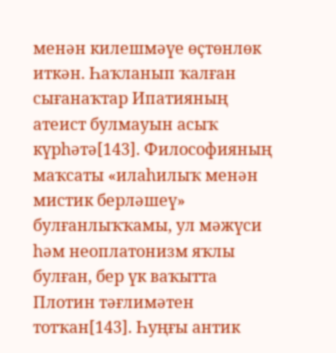менән килешмәүе өҫтөнлөк иткән. Һаҡланып ҡалған сығанаҡтар Ипатияның атеист булмауын асыҡ күрһәтә[143]. Философияның маҡсаты «илаһилыҡ менән мистик берләшеү» булғанлыҡҡамы, ул мәжүси һәм неоплатонизм яҡлы булған, бер үк ваҡытта Плотин тәғлимәтен тотҡан[143]. Һуңғы антик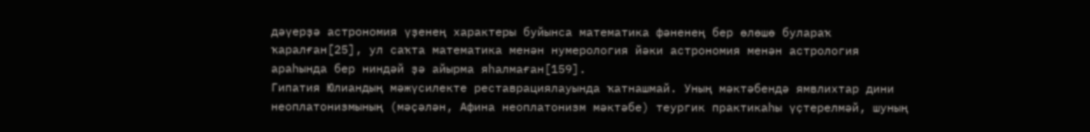дәүерҙә астрономия үҙенең характеры буйынса математика фәненең бер өлөшө булараҡ ҡаралған[25], ул саҡта математика менән нумерология йәки астрономия менән астрология араһында бер ниндәй ҙә айырма яһалмаған[159].
Гипатия Юлиандың мәжүсилекте реставрациялауында ҡатнашмай. Уның мәктәбендә ямвлихтар дини неоплатонизмының (мәҫәлән, Афина неоплатонизм мәктәбе) теургик практикаһы үҫтерелмәй, шуның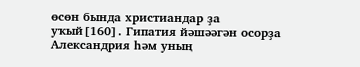өсөн бында христиандар ҙа уҡый[160]. Гипатия йәшәәгән осорҙа Александрия һәм уның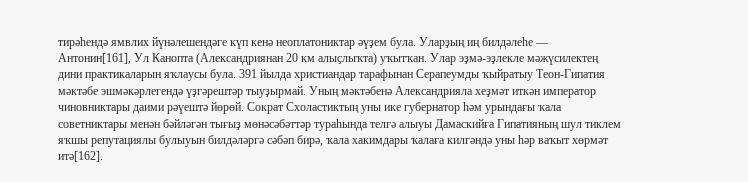тирәһендә ямвлих йүнәлешендәге күп кенә неоплатониктар әүҙем була. Уларҙың иң билдәлеһе — Антонин[161], Ул Канопта (Александриянан 20 км алыҫлыҡта) уҡытҡан. Улар эҙмә-эҙлекле мәжүсилектең дини практикаларын яҡлаусы була. 391 йылда христиандар тарафынан Серапеумды ҡыйратыу Теон-Гипатия мәктәбе эшмәкәрлегендә үҙгәрештәр тыуҙырмай. Уның мәктәбенә Александрияла хеҙмәт иткән император чиновниктары даими рәүештә йөрөй. Сократ Схоластиктың уны ике губернатор һәм урындағы ҡала советниктары менән бәйләгән тығыҙ мөнәсәбәттәр тураһында телгә алыуы Дамаскийға Гипатияның шул тиклем яҡшы репутациялы булыуын билдәләргә сәбәп бирә, ҡала хакимдары ҡалаға килгәндә уны һәр ваҡыт хөрмәт итә[162].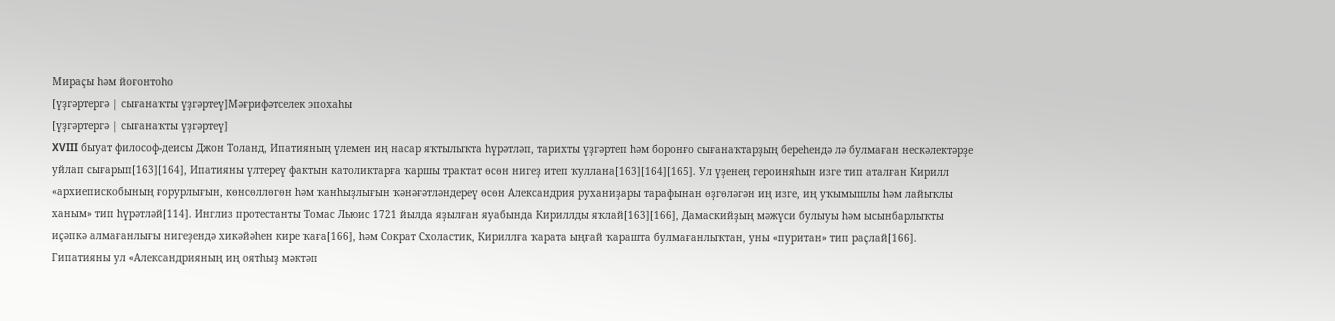Мираҫы һәм йоғонтоһо
[үҙгәртергә | сығанаҡты үҙгәртеү]Мәғрифәтселек эпохаһы
[үҙгәртергә | сығанаҡты үҙгәртеү]
XVIII быуат философ-деисы Джон Толанд, Ипатияның үлемен иң насар яҡтылыҡта һүрәтләп, тарихты үҙгәртеп һәм боронғо сығанаҡтарҙың береһендә лә булмаған нескәлектәрҙе уйлап сығарып[163][164], Ипатияны үлтереү фактын католиктарға ҡаршы трактат өсөн нигеҙ итеп ҡуллана[163][164][165]. Ул үҙенең героиняһын изге тип аталған Кирилл «архиепискобының ғорурлығын, көнсөллөгөн һәм ҡанһыҙлығын ҡәнәғәтләндереү өсөн Александрия руханиҙары тарафынан өҙгөләгән иң изге, иң уҡымышлы һәм лайыҡлы ханым» тип һүрәтләй[114]. Инглиз протестанты Томас Льюис 1721 йылда яҙылған яуабында Кириллды яҡлай[163][166], Дамаскийҙың мәжүси булыуы һәм ысынбарлыҡты иҫәпкә алмағанлығы нигеҙендә хикәйәһен кире ҡаға[166], һәм Сократ Схоластик, Кириллға ҡарата ыңғай ҡарашта булмағанлыҡтан, уны «пуритан» тип раҫлай[166]. Гипатияны ул «Александрияның иң оятһыҙ мәктәп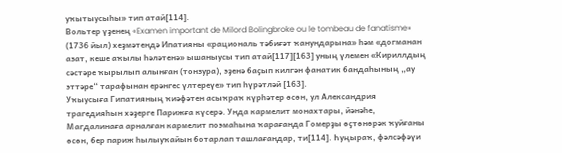уҡытыусыһы» тип атай[114].
Вольтер үҙенең «Examen important de Milord Bolingbroke ou le tombeau de fanatisme» (1736 йыл) хеҙмәтендә Ипатияны «рациональ тәбиғәт ҡанундарына» һәм «догманан азат, кеше аҡылы һәләтенә» ышаныусы тип атай[117][163] уның үлемен «Кириллдың сәстәре ҡырылып алынған (тонзура), эҙенә баҫып килгән фанатик бандаһының „ау эттәре“ тарафынан ерәнгес үлтереүе» тип һүрәтләй [163].
Уҡыусыға Гипатияның ҡиәфәтен асыҡраҡ күрһәтер өсөн, ул Александрия трагедияһын хәҙерге Парижға күсерә. Унда кармелит монахтары, йәнәһе, Магдалинаға арналған кармелит поэмаһына ҡарағанда Гомерҙы өҫтөнөрәк ҡуйғаны өсөн, бер париж һылыуҡайын ботарлап ташлағандар, ти[114]. Һуңыраҡ, фәлсәфәүи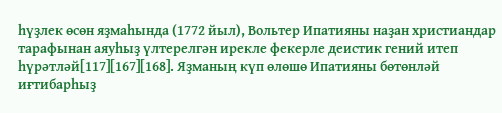һүҙлек өсөн яҙмаһында (1772 йыл), Вольтер Ипатияны наҙан христиандар тарафынан аяуһыҙ үлтерелгән ирекле фекерле деистик гений итеп һүрәтләй[117][167][168]. Яҙманың күп өлөшө Ипатияны бөтөнләй иғтибарһыҙ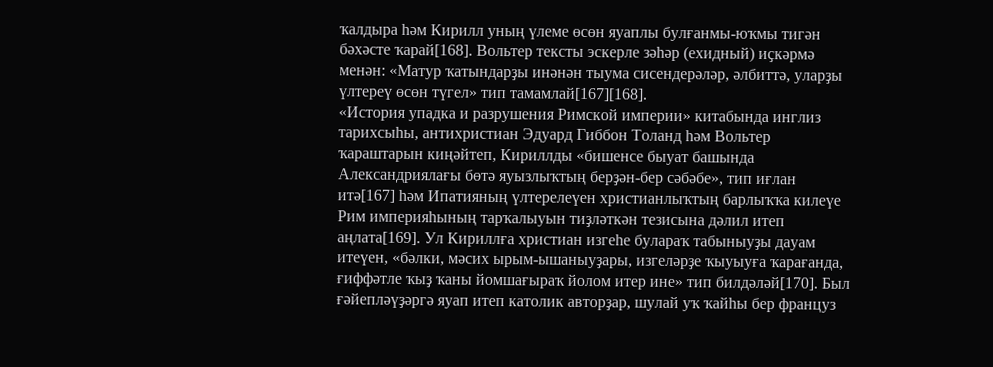ҡалдыра һәм Кирилл уның үлеме өсөн яуаплы булғанмы-юҡмы тигән бәхәсте ҡарай[168]. Вольтер тексты эскерле зәһәр (ехидный) иҫкәрмә менән: «Матур ҡатындарҙы инәнән тыума сисендерәләр, әлбиттә, уларҙы үлтереү өсөн түгел» тип тамамлай[167][168].
«История упадка и разрушения Римской империи» китабында инглиз тарихсыһы, антихристиан Эдуард Гиббон Толанд һәм Вольтер ҡараштарын киңәйтеп, Кириллды «бишенсе быуат башында Александриялағы бөтә яуызлыҡтың берҙән-бер сәбәбе», тип иғлан итә[167] һәм Ипатияның үлтерелеүен христианлыҡтың барлыҡҡа килеүе Рим империяһының тарҡалыуын тиҙләткән тезисына дәлил итеп аңлата[169]. Ул Кириллға христиан изгеһе булараҡ табыныуҙы дауам итеүен, «бәлки, мәсих ырым-ышаныуҙары, изгеләрҙе ҡыуыуға ҡарағанда, ғиффәтле ҡыҙ ҡаны йомшағыраҡ йолом итер ине» тип билдәләй[170]. Был ғәйепләүҙәргә яуап итеп католик авторҙар, шулай уҡ ҡайһы бер француз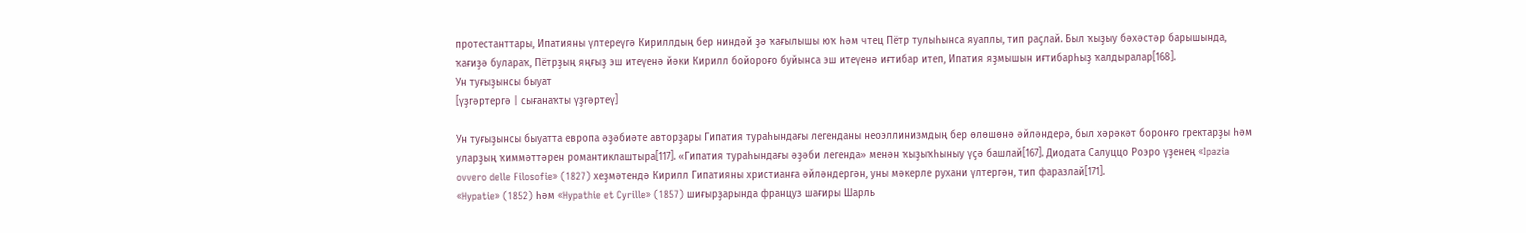протестанттары, Ипатияны үлтереүгә Кириллдың бер ниндәй ҙә ҡағылышы юҡ һәм чтец Пётр тулыһынса яуаплы, тип раҫлай. Был ҡыҙыу бәхәстәр барышында, ҡағиҙә булараҡ, Пётрҙың яңғыҙ эш итеүенә йәки Кирилл бойороғо буйынса эш итеүенә иғтибар итеп, Ипатия яҙмышын иғтибарһыҙ ҡалдыралар[168].
Ун туғыҙынсы быуат
[үҙгәртергә | сығанаҡты үҙгәртеү]

Ун туғыҙынсы быуатта европа әҙәбиәте авторҙары Гипатия тураһындағы легенданы неоэллинизмдың бер өлөшөнә әйләндерә, был хәрәкәт боронғо гректарҙы һәм уларҙың ҡиммәттәрен романтиклаштыра[117]. «Гипатия тураһындағы әҙәби легенда» менән ҡыҙыҡһыныу үҫә башлай[167]. Диодата Салуццо Роэро үҙенең «Ipazia ovvero delle Filosofie» (1827) хеҙмәтендә Кирилл Гипатияны христианға әйләндергән, уны мәкерле рухани үлтергән, тип фаразлай[171].
«Hypatie» (1852) һәм «Hypathie et Cyrille» (1857) шиғырҙарында француз шағиры Шарль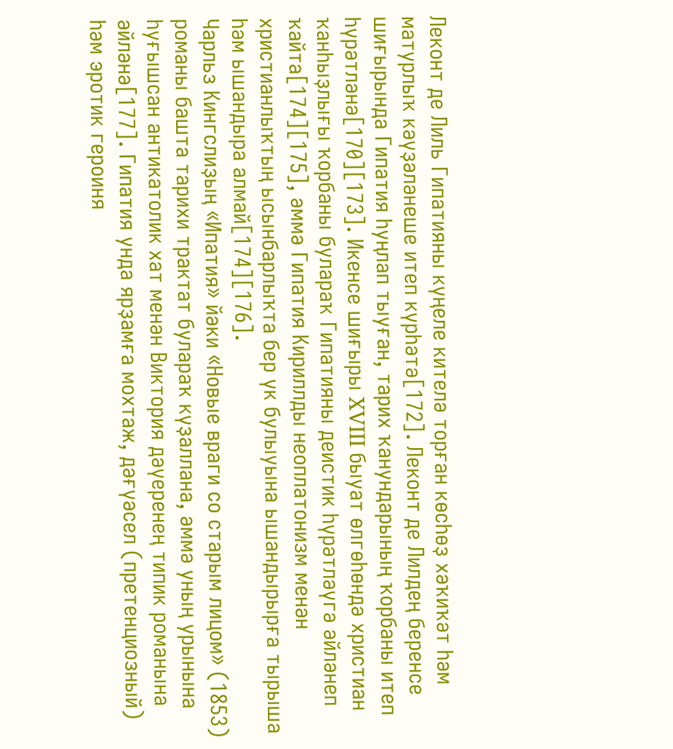Леконт де Лиль Гипатияны күңеле кителә торған көсһөҙ хәҡиҡәт һәм матурлыҡ кәүҙәләнеше итеп күрһәтә[172]. Леконт де Лилдең беренсе шиғырында Гипатия һуңлап тыуған, тарих ҡанундарының ҡорбаны итеп һүрәтләнә[170][173]. Икенсе шиғыры XVIII быуат өлгөһөндә христиан ҡанһыҙлығы ҡорбаны булараҡ Гипатияны деистик һүрәтләүгә әйләнеп ҡайта[174][175], әммә Гипатия Кириллды неоплатонизм менән христианлыҡтың ысынбарлыҡта бер үк булыуына ышандырырға тырыша һәм ышандыра алмай[174][176].
Чарльз Кингслиҙың «Ипатия» йәки «Новые враги со старым лицом» (1853) романы башта тарихи трактат булараҡ күҙаллана, әммә уның урынына һуғышсан антикатолик хат менән Виктория дәүеренең типик романына әйләнә[177]. Гипатия унда ярҙамға мохтаж, дәғүәсел (претенциозный) һәм эротик героиня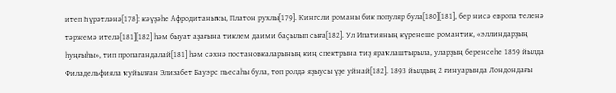итеп Һүрәтләнә[178]: кәүҙәһе Афродитаныҡы, Платон рухлы[179]. Кингсли романы бик популяр була[180][181], бер нисә европа теленә тәржемә ителә[181][182] һәм быуат аҙағына тиклем даими баҫылып сыға[182]. Ул Ипатияның күренеше романтик, «эллиндарҙың һуңғыһы», тип пропагандалай[181] һәм сәхнә постановкаларының киң спектрына тиҙ яраҡлаштырыла, уларҙың беренсеһе 1859 йылда Филадельфияла ҡуйылған Элизабет Бауэрс пьесаһы була, төп ролдә яҙыусы үҙе уйнай[182]. 1893 йылдың 2 ғинуарында Лондондағы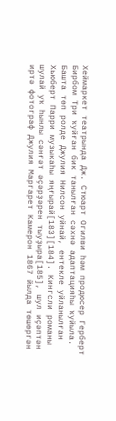Хеймаркет театрында Дж. Стюарт Огилви һәм продюсер Герберт Бирбом Три ҡуйған бик танылған сәхнә адаптацияһы ҡуйыла. Башта төп ролде Джулия Нилсон уйнай, ентекле уйланылған Хьюберт Парри музыкаһы яңғырай[183][184]. Кингсли романы шулай уҡ һынлы сәнғәт әҫәрҙәрен тыуҙыра[185], шул иҫәптән иртә фотограф Джулия Маргарет Камерон 1867 йылда төшөргән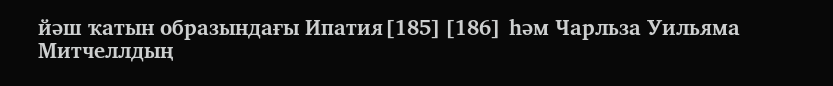йәш ҡатын образындағы Ипатия[185][186] һәм Чарльза Уильяма Митчеллдың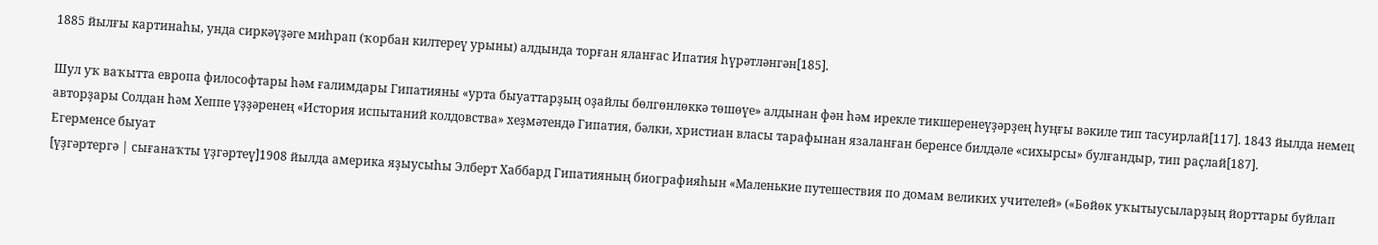1885 йылғы картинаһы, унда сиркәүҙәге миһрап (ҡорбан килтереү урыны) алдында торған яланғас Ипатия һүрәтләнгән[185].

Шул уҡ ваҡытта европа философтары һәм ғалимдары Гипатияны «урта быуаттарҙың оҙайлы бөлгөнлөккә төшөүе» алдынан фән һәм ирекле тикшеренеүҙәрҙең һуңғы вәкиле тип тасуирлай[117]. 1843 йылда немец авторҙары Солдан һәм Хеппе үҙҙәренең «История испытаний колдовства» хеҙмәтендә Гипатия, бәлки, христиан власы тарафынан язаланған беренсе билдәле «сихырсы» булғандыр, тип раҫлай[187].
Егерменсе быуат
[үҙгәртергә | сығанаҡты үҙгәртеү]1908 йылда америка яҙыусыһы Элберт Хаббард Гипатияның биографияһын «Маленькие путешествия по домам великих учителей» («Бөйөк уҡытыусыларҙың йорттары буйлап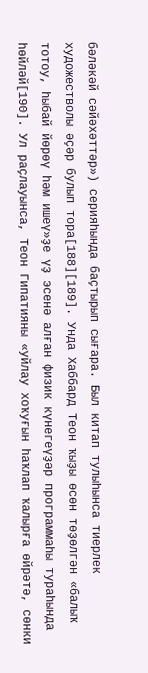бәләкәй сәйәхәттәр») серияһында баҫтырып сығара. Был китап тулыһынса тиерлек художестволы әҫәр булып тора[188][189]. Унда Хаббард Теон ҡыҙы өсөн төҙөлгән «балыҡ тотоу, һыбай йөрөү һәм ишеү»ҙе үҙ эсенә алған физик күнегеүҙәр программаһы тураһында һөйләй[190]. Ул раҫлауынса, Теон Гипатияны «уйлау хоҡуғын һаҡлап ҡалырға өйрәтә, сөнки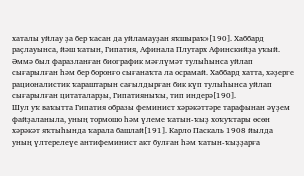хаталы уйлау ҙа бер ҡасан да уйламауҙан яҡшыраҡ»[190]. Хаббард раҫлауынса, йәш ҡатын, Гипатия, Афинала Плутарх Афинскийҙа уҡый. Әммә был фаразланған биографик мәғлүмәт тулыһынса уйлап сығарылған һәм бер боронғо сығанаҡта ла осрамай. Хаббард хатта, хәҙерге рационалистик ҡараштарын сағылдырған бик күп тулыһынса уйлап сығарылған цитаталарҙы, Гипатияныҡы, тип индерә[190].
Шул уҡ ваҡытта Гипатия образы феминист хәрәкәттәре тарафынан әүҙем файҙаланыла, уның тормошо һәм үлеме ҡатын-ҡыҙ хоҡуҡтары өсөн хәрәкәт яҡтыһында ҡарала башлай[191]. Карло Паскаль 1908 йылда уның үлтерелеүе антифеминист акт булған һәм ҡатын-ҡыҙҙарға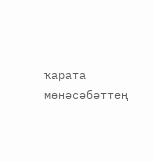ҡарата мөнәсәбәттең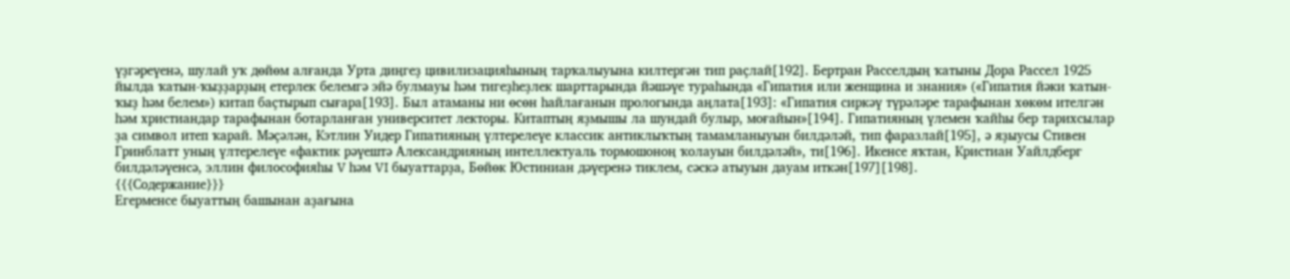үҙгәреүенә, шулай уҡ дөйөм алғанда Урта диңгеҙ цивилизацияһының тарҡалыуына килтергән тип раҫлай[192]. Бертран Расселдың ҡатыны Дора Рассел 1925 йылда ҡатын-ҡыҙҙарҙың етерлек белемгә эйә булмауы һәм тигеҙһеҙлек шарттарында йәшәүе тураһында «Гипатия или женщина и знания» («Гипатия йәки ҡатын-ҡыҙ һәм белем») китап баҫтырып сығара[193]. Был атаманы ни өсөн һайлағанын прологында аңлата[193]: «Гипатия сиркәү түрәләре тарафынан хөкөм ителгән һәм христиандар тарафынан ботарланған университет лекторы. Китаптың яҙмышы ла шундай булыр, моғайын»[194]. Гипатияның үлемен ҡайһы бер тарихсылар ҙа символ итеп ҡарай. Мәҫәлән, Кэтлин Уидер Гипатияның үлтерелеүе классик антиклыҡтың тамамланыуын билдәләй, тип фаразлай[195], ә яҙыусы Стивен Гринблатт уның үлтерелеүе «фактик рәүештә Александрияның интеллектуаль тормошоноң ҡолауын билдәләй», ти[196]. Икенсе яҡтан, Кристиан Уайлдберг билдәләүенсә, эллин философияһы V һәм VI быуаттарҙа, Бөйөк Юстиниан дәүеренә тиклем, сәскә атыуын дауам иткән[197][198].
{{{Содержание}}}
Егерменсе быуаттың башынан аҙағына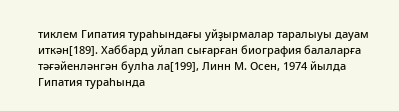тиклем Гипатия тураһындағы уйҙырмалар таралыуы дауам иткән[189]. Хаббард уйлап сығарған биография балаларға тәғәйенләнгән булһа ла[199], Линн М. Осен, 1974 йылда Гипатия тураһында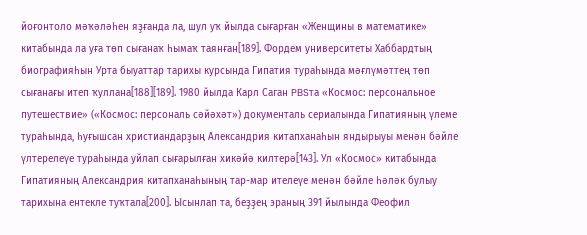йоғонтоло мәҡәләһен яҙғанда ла, шул уҡ йылда сығарған «Женщины в математике» китабында ла уға төп сығанаҡ һымаҡ таянған[189]. Фордем университеты Хаббардтың биографияһын Урта быуаттар тарихы курсында Гипатия тураһында мәғлүмәттең төп сығанағы итеп ҡуллана[188][189]. 1980 йылда Карл Саган PBSта «Космос: персональное путешествие» («Космос: персональ сәйәхәт») документаль сериалында Гипатияның үлеме тураһында, һуғышсан христиандарҙың Александрия китапханаһын яндырыуы менән бәйле үлтерелеүе тураһында уйлап сығарылған хикәйә килтерә[143]. Ул «Космос» китабында Гипатияның Александрия китапханаһының тар-мар ителеүе менән бәйле һәләк булыу тарихына ентекле туҡтала[200]. Ысынлап та, беҙҙең эраның 391 йылында Феофил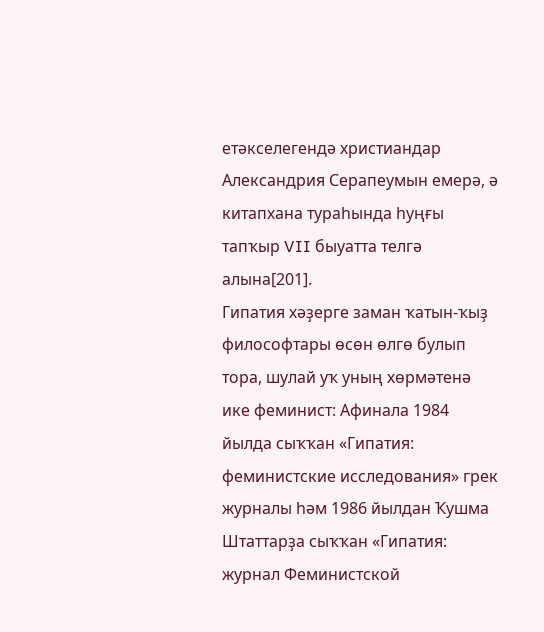етәкселегендә христиандар Александрия Серапеумын емерә, ә китапхана тураһында һуңғы тапҡыр VII быуатта телгә алына[201].
Гипатия хәҙерге заман ҡатын-ҡыҙ философтары өсөн өлгө булып тора, шулай уҡ уның хөрмәтенә ике феминист: Афинала 1984 йылда сыҡҡан «Гипатия: феминистские исследования» грек журналы һәм 1986 йылдан Ҡушма Штаттарҙа сыҡҡан «Гипатия: журнал Феминистской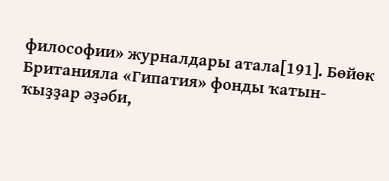философии» журналдары атала[191]. Бөйөк Британияла «Гипатия» фонды ҡатын-ҡыҙҙар әҙәби,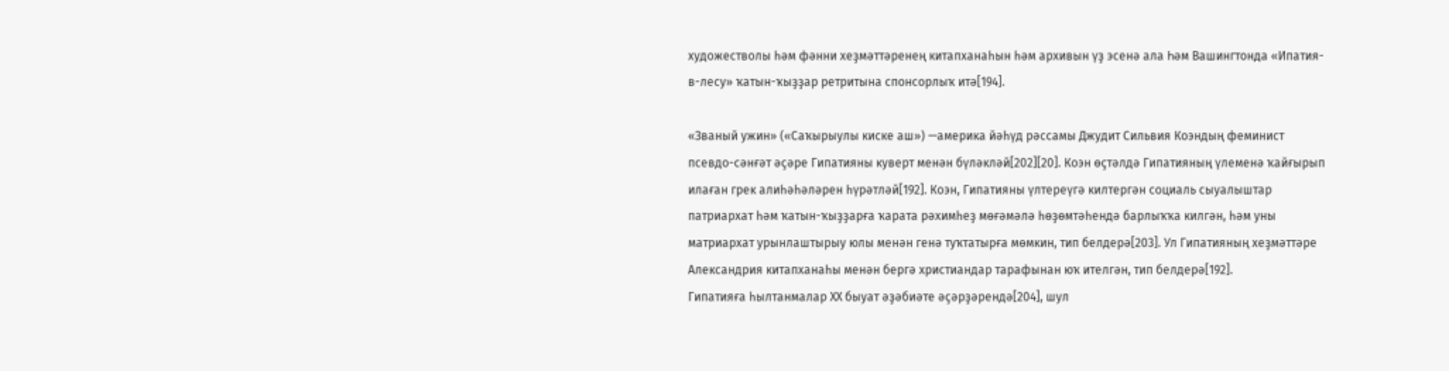художестволы һәм фәнни хеҙмәттәренең китапханаһын һәм архивын үҙ эсенә ала Һәм Вашингтонда «Ипатия-в-лесу» ҡатын-ҡыҙҙар ретритына спонсорлыҡ итә[194].

«Званый ужин» («Саҡырыулы киске аш») —америка йәһүд рәссамы Джудит Сильвия Коэндың феминист псевдо-сәнғәт әҫәре Гипатияны куверт менән бүләкләй[202][20]. Коэн өҫтәлдә Гипатияның үлеменә ҡайғырып илаған грек алиһәһәләрен һүрәтләй[192]. Коэн, Гипатияны үлтереүгә килтергән социаль сыуалыштар патриархат һәм ҡатын-ҡыҙҙарға ҡарата рәхимһеҙ мөғәмәлә һөҙөмтәһендә барлыҡҡа килгән, һәм уны матриархат урынлаштырыу юлы менән генә туҡтатырға мөмкин, тип белдерә[203]. Ул Гипатияның хеҙмәттәре Александрия китапханаһы менән бергә христиандар тарафынан юҡ ителгән, тип белдерә[192].
Гипатияға һылтанмалар XX быуат әҙәбиәте әҫәрҙәрендә[204], шул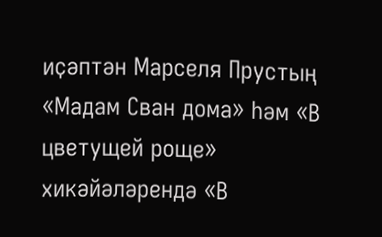иҫәптән Марселя Прустың «Мадам Сван дома» һәм «В цветущей роще» хикәйәләрендә «В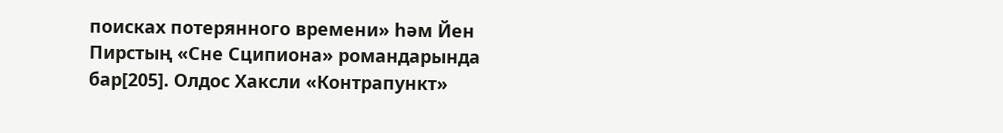поисках потерянного времени» һәм Йен Пирстың «Сне Сципиона» романдарында бар[205]. Олдос Хаксли «Контрапункт»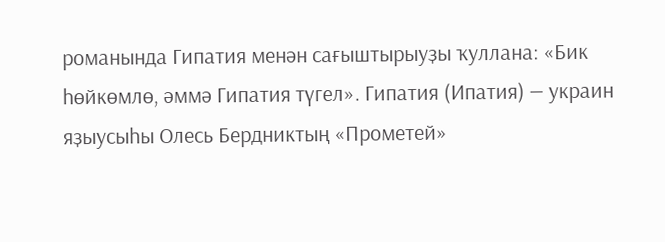романында Гипатия менән сағыштырыуҙы ҡуллана: «Бик һөйкөмлө, әммә Гипатия түгел». Гипатия (Ипатия) — украин яҙыусыһы Олесь Бердниктың «Прометей»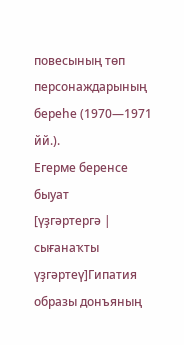повесының төп персонаждарының береһе (1970—1971 йй.).
Егерме беренсе быуат
[үҙгәртергә | сығанаҡты үҙгәртеү]Гипатия образы донъяның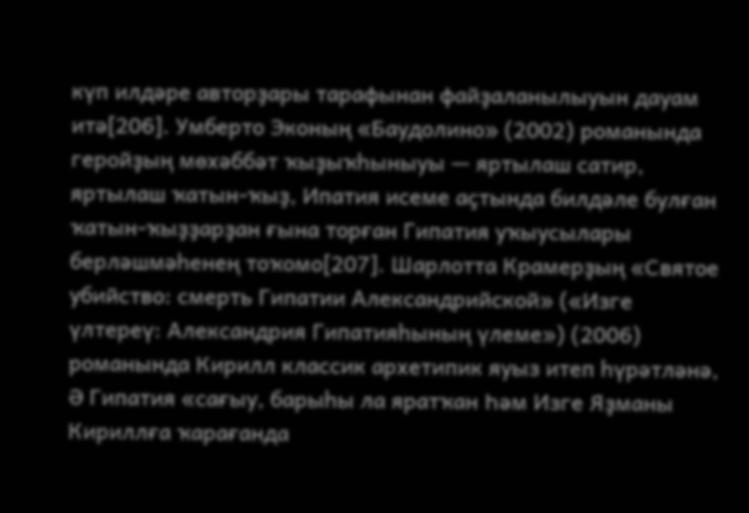күп илдәре авторҙары тарафынан файҙаланылыуын дауам итә[206]. Умберто Эконың «Баудолино» (2002) романында геройҙың мөхәббәт ҡыҙыҡһыныуы — яртылаш сатир, яртылаш ҡатын-ҡыҙ, Ипатия исеме аҫтында билдәле булған ҡатын-ҡыҙҙарҙан ғына торған Гипатия уҡыусылары берләшмәһенең тоҡомо[207]. Шарлотта Крамерҙың «Святое убийство: смерть Гипатии Александрийской» («Изге үлтереү: Александрия Гипатияһының үлеме») (2006) романында Кирилл классик архетипик яуыз итеп һүрәтләнә, Ә Гипатия «сағыу, барыһы ла яратҡан Һәм Изге Яҙманы Кириллға ҡарағанда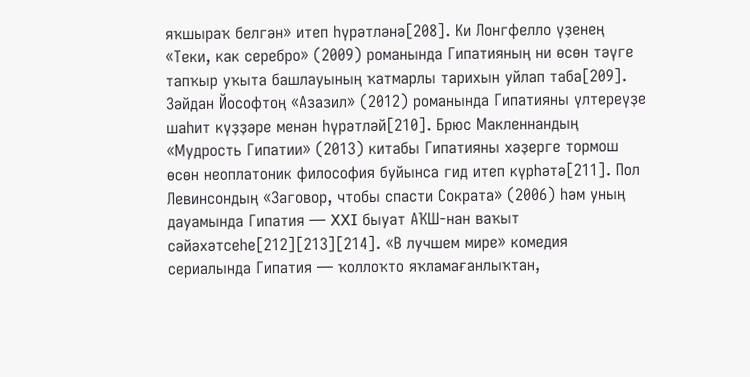яҡшыраҡ белгән» итеп һүрәтләнә[208]. Ки Лонгфелло үҙенең «Теки, как серебро» (2009) романында Гипатияның ни өсөн тәүге тапҡыр уҡыта башлауының ҡатмарлы тарихын уйлап таба[209]. Зәйдан Йософтоң «Азазил» (2012) романында Гипатияны үлтереүҙе шаһит күҙҙәре менән һүрәтләй[210]. Брюс Макленнандың «Мудрость Гипатии» (2013) китабы Гипатияны хәҙерге тормош өсөн неоплатоник философия буйынса гид итеп күрһәтә[211]. Пол Левинсондың «Заговор, чтобы спасти Сократа» (2006) һәм уның дауамында Гипатия — XXI быуат АҠШ-нан ваҡыт сәйәхәтсеһе[212][213][214]. «В лучшем мире» комедия сериалында Гипатия — ҡоллоҡто яҡламағанлыҡтан,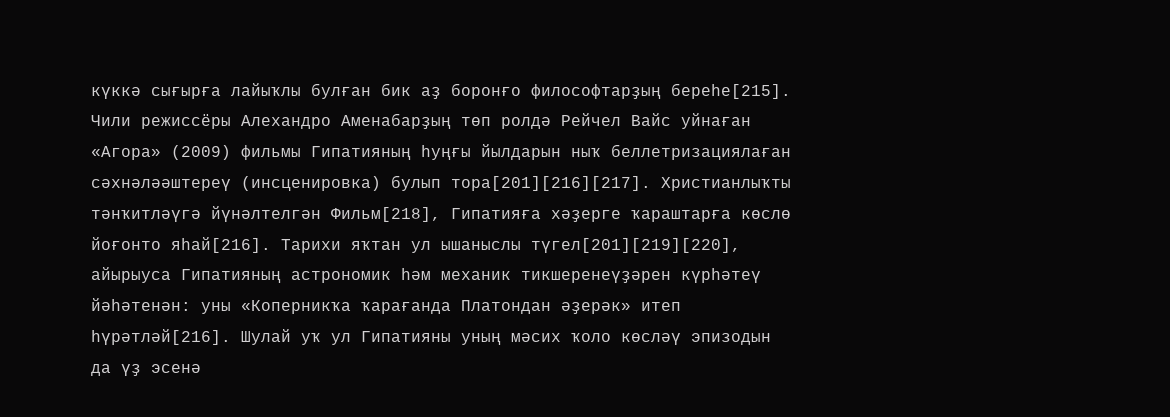күккә сығырға лайыҡлы булған бик аҙ боронғо философтарҙың береһе[215].
Чили режиссёры Алехандро Аменабарҙың төп ролдә Рейчел Вайс уйнаған «Агора» (2009) фильмы Гипатияның һуңғы йылдарын ныҡ беллетризациялаған сәхнәләәштереү (инсценировка) булып тора[201][216][217]. Христианлыҡты тәнҡитләүгә йүнәлтелгән Фильм[218], Гипатияға хәҙерге ҡараштарға көслө йоғонто яһай[216]. Тарихи яҡтан ул ышаныслы түгел[201][219][220], айырыуса Гипатияның астрономик һәм механик тикшеренеүҙәрен күрһәтеү йәһәтенән: уны «Коперникҡа ҡарағанда Платондан әҙерәк» итеп һүрәтләй[216]. Шулай уҡ ул Гипатияны уның мәсих ҡоло көсләү эпизодын да үҙ эсенә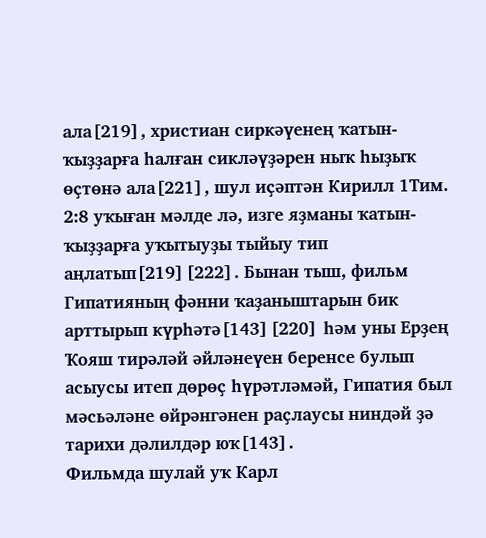ала[219], христиан сиркәүенең ҡатын-ҡыҙҙарға һалған сикләүҙәрен ныҡ һыҙыҡ өҫтөнә ала[221], шул иҫәптән Кирилл 1Тим. 2:8 уҡыған мәлде лә, изге яҙманы ҡатын-ҡыҙҙарға уҡытыуҙы тыйыу тип аңлатып[219][222]. Бынан тыш, фильм Гипатияның фәнни ҡаҙаныштарын бик арттырып күрһәтә[143][220] һәм уны Ерҙең Ҡояш тирәләй әйләнеүен беренсе булып асыусы итеп дөрөҫ һүрәтләмәй, Гипатия был мәсьәләне өйрәнгәнен раҫлаусы ниндәй ҙә тарихи дәлилдәр юҡ[143].
Фильмда шулай уҡ Карл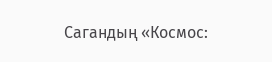Сагандың «Космос: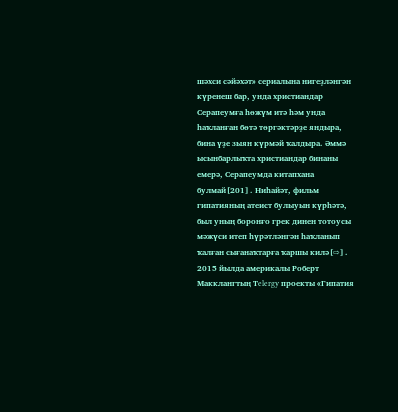шәхси сәйәхәт» сериалына нигеҙләнгән күренеш бар, унда христиандар Серапеумға һөжүм итә һәм унда һаҡланған бөтә төргәктәрҙе яндыра, бина үҙе зыян күрмәй ҡалдыра. Әммә ысынбарлыҡта христиандар бинаны емерә, Серапеумда китапхана булмай[201]. Ниһайәт, фильм гипатияның атеист булыуын күрһәтә, был уның боронғо грек динен тотоусы мәжүси итеп һүрәтләнгән һаҡланып ҡалған сығанаҡтарға ҡаршы килә[⇨].
2015 йылда америкалы Роберт Макклангтың Тelergy проекты «Гипатия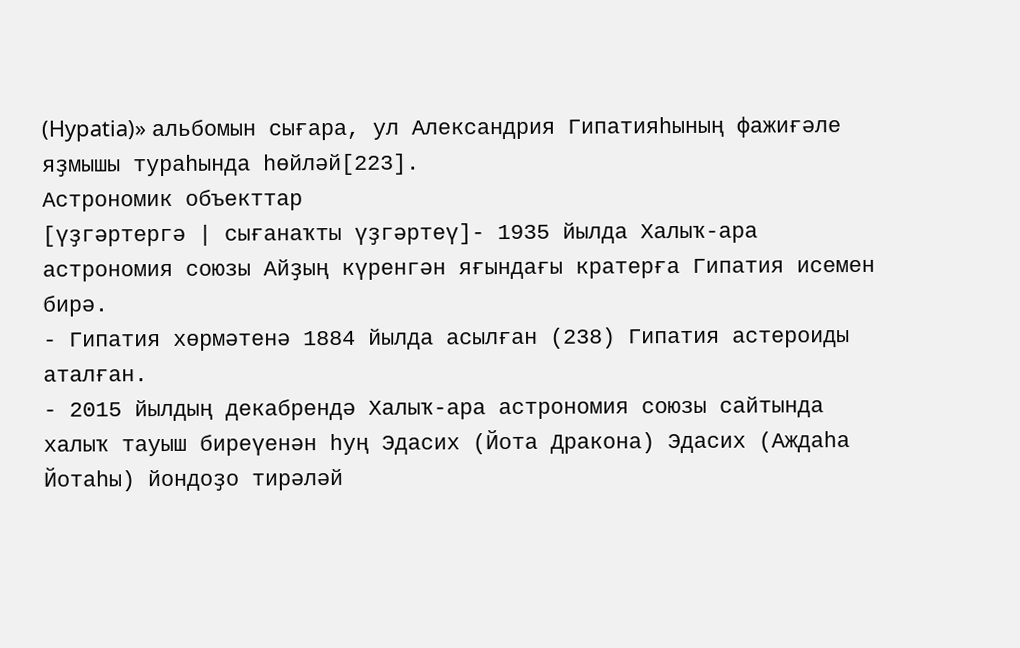(Hypatia)» альбомын сығара, ул Александрия Гипатияһының фажиғәле яҙмышы тураһында һөйләй[223].
Астрономик объекттар
[үҙгәртергә | сығанаҡты үҙгәртеү]- 1935 йылда Халыҡ-ара астрономия союзы Айҙың күренгән яғындағы кратерға Гипатия исемен бирә.
- Гипатия хөрмәтенә 1884 йылда асылған (238) Гипатия астероиды аталған.
- 2015 йылдың декабрендә Халыҡ-ара астрономия союзы сайтында халыҡ тауыш биреүенән һуң Эдасих (Йота Дракона) Эдасих (Аждаһа Йотаһы) йондоҙо тирәләй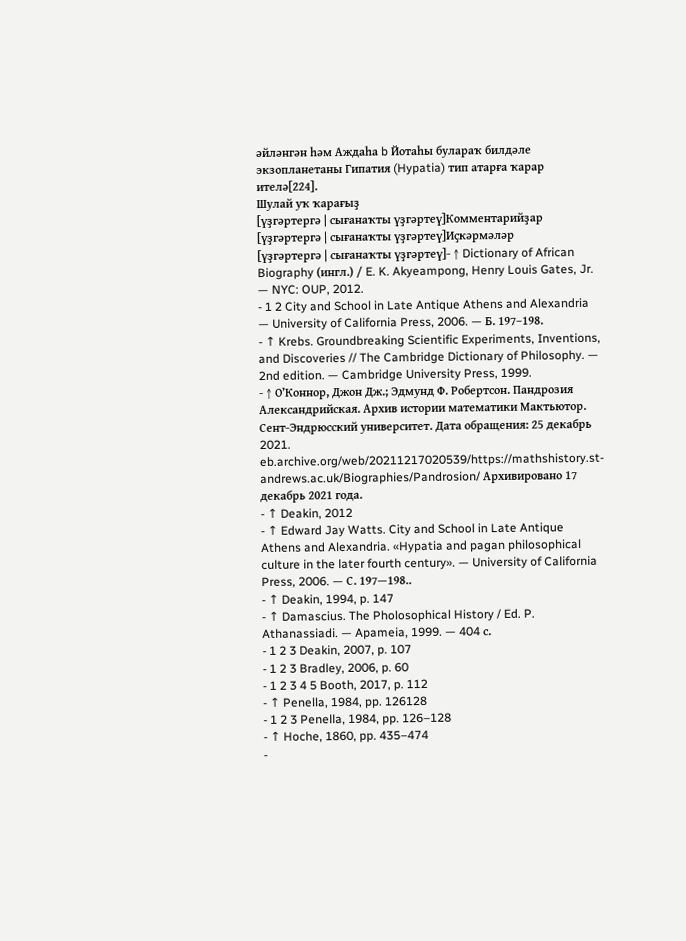әйләнгән һәм Аждаһа b Йотаһы булараҡ билдәле экзопланетаны Гипатия (Hypatia) тип атарға ҡарар ителә[224].
Шулай уҡ ҡарағыҙ
[үҙгәртергә | сығанаҡты үҙгәртеү]Комментарийҙар
[үҙгәртергә | сығанаҡты үҙгәртеү]Иҫкәрмәләр
[үҙгәртергә | сығанаҡты үҙгәртеү]- ↑ Dictionary of African Biography (ингл.) / E. K. Akyeampong, Henry Louis Gates, Jr. — NYC: OUP, 2012.
- 1 2 City and School in Late Antique Athens and Alexandria — University of California Press, 2006. — Б. 197–198.
- ↑ Krebs. Groundbreaking Scientific Experiments, Inventions, and Discoveries // The Cambridge Dictionary of Philosophy. — 2nd edition. — Cambridge University Press, 1999.
- ↑ О’Коннор, Джон Дж.; Эдмунд Ф. Робертсон. Пандрозия Александрийская. Архив истории математики Мактьютор. Сент-Эндрюсский университет. Дата обращения: 25 декабрь 2021. eb.archive.org/web/20211217020539/https://mathshistory.st-andrews.ac.uk/Biographies/Pandrosion/ Архивировано 17 декабрь 2021 года.
- ↑ Deakin, 2012
- ↑ Edward Jay Watts. City and School in Late Antique Athens and Alexandria. «Hypatia and pagan philosophical culture in the later fourth century». — University of California Press, 2006. — С. 197—198..
- ↑ Deakin, 1994, p. 147
- ↑ Damascius. The Pholosophical History / Ed. P. Athanassiadi. — Apameia, 1999. — 404 с.
- 1 2 3 Deakin, 2007, p. 107
- 1 2 3 Bradley, 2006, p. 60
- 1 2 3 4 5 Booth, 2017, p. 112
- ↑ Penella, 1984, pp. 126128
- 1 2 3 Penella, 1984, pp. 126–128
- ↑ Hoche, 1860, pp. 435–474
-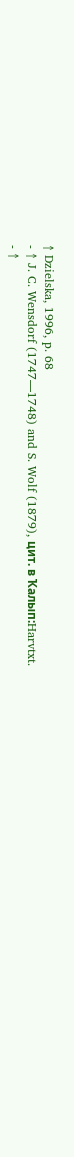↑ Dzielska, 1996, p. 68
- ↑ J. C. Wensdorf (1747—1748) and S. Wolf (1879), цит. в Ҡалып:Harvtxt.
- ↑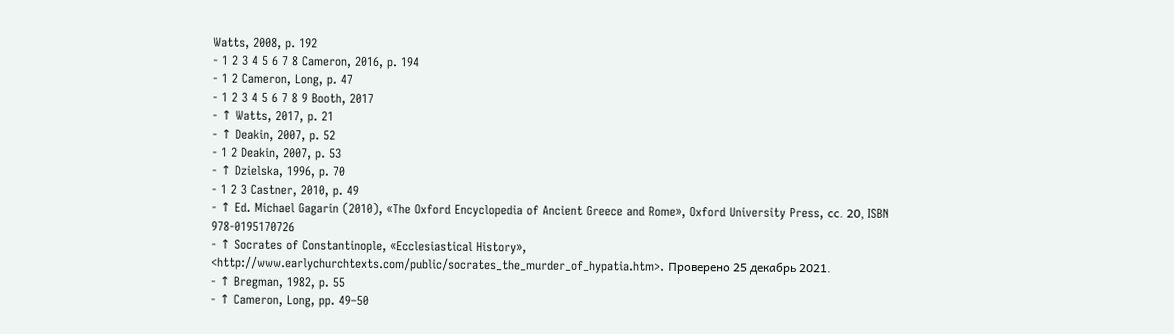Watts, 2008, p. 192
- 1 2 3 4 5 6 7 8 Cameron, 2016, p. 194
- 1 2 Cameron, Long, p. 47
- 1 2 3 4 5 6 7 8 9 Booth, 2017
- ↑ Watts, 2017, p. 21
- ↑ Deakin, 2007, p. 52
- 1 2 Deakin, 2007, p. 53
- ↑ Dzielska, 1996, p. 70
- 1 2 3 Castner, 2010, p. 49
- ↑ Ed. Michael Gagarin (2010), «The Oxford Encyclopedia of Ancient Greece and Rome», Oxford University Press, сс. 20, ISBN 978-0195170726
- ↑ Socrates of Constantinople, «Ecclesiastical History», <http://www.earlychurchtexts.com/public/socrates_the_murder_of_hypatia.htm>. Проверено 25 декабрь 2021.
- ↑ Bregman, 1982, p. 55
- ↑ Cameron, Long, pp. 49–50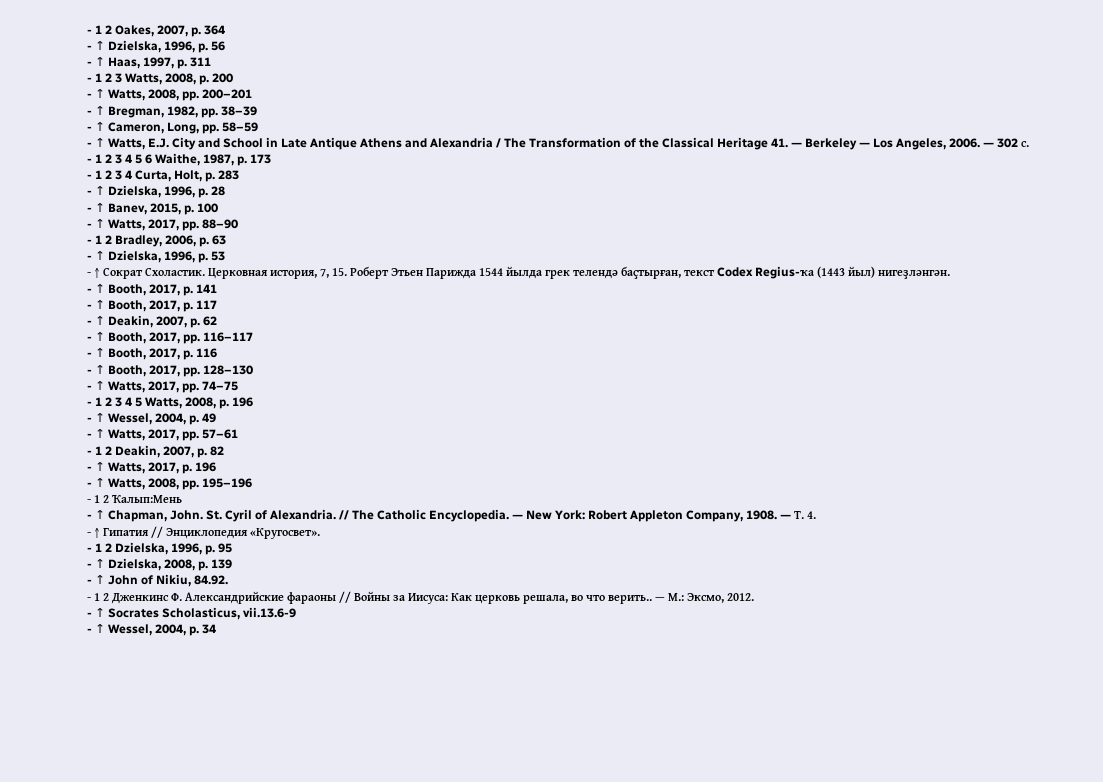- 1 2 Oakes, 2007, p. 364
- ↑ Dzielska, 1996, p. 56
- ↑ Haas, 1997, p. 311
- 1 2 3 Watts, 2008, p. 200
- ↑ Watts, 2008, pp. 200–201
- ↑ Bregman, 1982, pp. 38–39
- ↑ Cameron, Long, pp. 58–59
- ↑ Watts, E.J. City and School in Late Antique Athens and Alexandria / The Transformation of the Classical Heritage 41. — Berkeley — Los Angeles, 2006. — 302 с.
- 1 2 3 4 5 6 Waithe, 1987, p. 173
- 1 2 3 4 Curta, Holt, p. 283
- ↑ Dzielska, 1996, p. 28
- ↑ Banev, 2015, p. 100
- ↑ Watts, 2017, pp. 88–90
- 1 2 Bradley, 2006, p. 63
- ↑ Dzielska, 1996, p. 53
- ↑ Сократ Схоластик. Церковная история, 7, 15. Роберт Этьен Парижда 1544 йылда грек телендә баҫтырған, текст Codex Regius-ҡа (1443 йыл) нигеҙләнгән.
- ↑ Booth, 2017, p. 141
- ↑ Booth, 2017, p. 117
- ↑ Deakin, 2007, p. 62
- ↑ Booth, 2017, pp. 116–117
- ↑ Booth, 2017, p. 116
- ↑ Booth, 2017, pp. 128–130
- ↑ Watts, 2017, pp. 74–75
- 1 2 3 4 5 Watts, 2008, p. 196
- ↑ Wessel, 2004, p. 49
- ↑ Watts, 2017, pp. 57–61
- 1 2 Deakin, 2007, p. 82
- ↑ Watts, 2017, p. 196
- ↑ Watts, 2008, pp. 195–196
- 1 2 Ҡалып:Мень
- ↑ Chapman, John. St. Cyril of Alexandria. // The Catholic Encyclopedia. — New York: Robert Appleton Company, 1908. — Т. 4.
- ↑ Гипатия // Энциклопедия «Кругосвет».
- 1 2 Dzielska, 1996, p. 95
- ↑ Dzielska, 2008, p. 139
- ↑ John of Nikiu, 84.92.
- 1 2 Дженкинс Ф. Александрийские фараоны // Войны за Иисуса: Как церковь решала, во что верить.. — М.: Эксмо, 2012.
- ↑ Socrates Scholasticus, vii.13.6-9
- ↑ Wessel, 2004, p. 34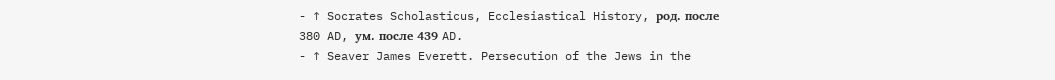- ↑ Socrates Scholasticus, Ecclesiastical History, род. после 380 AD, ум. после 439 AD.
- ↑ Seaver James Everett. Persecution of the Jews in the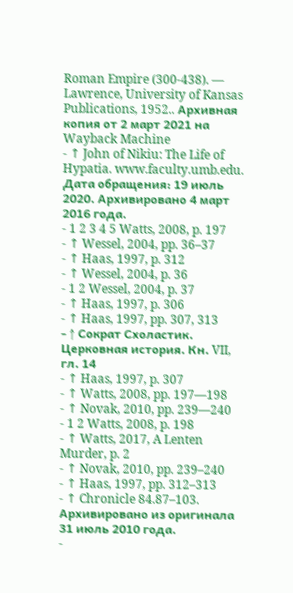Roman Empire (300-438). — Lawrence, University of Kansas Publications, 1952.. Архивная копия от 2 март 2021 на Wayback Machine
- ↑ John of Nikiu: The Life of Hypatia. www.faculty.umb.edu. Дата обращения: 19 июль 2020. Архивировано 4 март 2016 года.
- 1 2 3 4 5 Watts, 2008, p. 197
- ↑ Wessel, 2004, pp. 36–37
- ↑ Haas, 1997, p. 312
- ↑ Wessel, 2004, p. 36
- 1 2 Wessel, 2004, p. 37
- ↑ Haas, 1997, p. 306
- ↑ Haas, 1997, pp. 307, 313
- ↑ Сократ Схоластик. Церковная история. Кн. VII, гл. 14
- ↑ Haas, 1997, p. 307
- ↑ Watts, 2008, pp. 197—198
- ↑ Novak, 2010, pp. 239—240
- 1 2 Watts, 2008, p. 198
- ↑ Watts, 2017, A Lenten Murder, p. 2
- ↑ Novak, 2010, pp. 239–240
- ↑ Haas, 1997, pp. 312–313
- ↑ Chronicle 84.87–103. Архивировано из оригинала 31 июль 2010 года.
-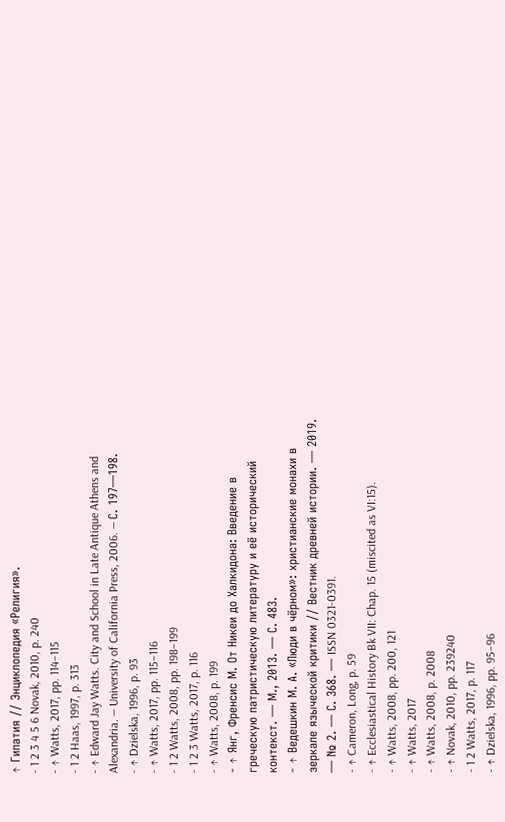↑ Гипатия // Энциклопедия «Религия».
- 1 2 3 4 5 6 Novak, 2010, p. 240
- ↑ Watts, 2017, pp. 114–115
- 1 2 Haas, 1997, p. 313
- ↑ Edward Jay Watts. City and School in Late Antique Athens and Alexandria. — University of California Press, 2006. — С. 197—198.
- ↑ Dzielska, 1996, p. 93
- ↑ Watts, 2017, pp. 115–116
- 1 2 Watts, 2008, pp. 198–199
- 1 2 3 Watts, 2017, p. 116
- ↑ Watts, 2008, p. 199
- ↑ Янг, Френсис М. От Никеи до Халкидона: Введение в греческую патристическую литературу и её исторический контекст. — М., 2013. — С. 483.
- ↑ Ведешкин М. А. «Люди в чёрном»: христианские монахи в зеркале языческой критики // Вестник древней истории. — 2019. — № 2. — С. 368. — ISSN 0321-0391.
- ↑ Cameron, Long, p. 59
- ↑ Ecclesiastical History Bk VII: Chap. 15 (miscited as VI:15).
- ↑ Watts, 2008, pp. 200, 121
- ↑ Watts, 2017
- ↑ Watts, 2008, p. 2008
- ↑ Novak, 2010, pp. 239240
- 1 2 Watts, 2017, p. 117
- ↑ Dzielska, 1996, pp. 95–96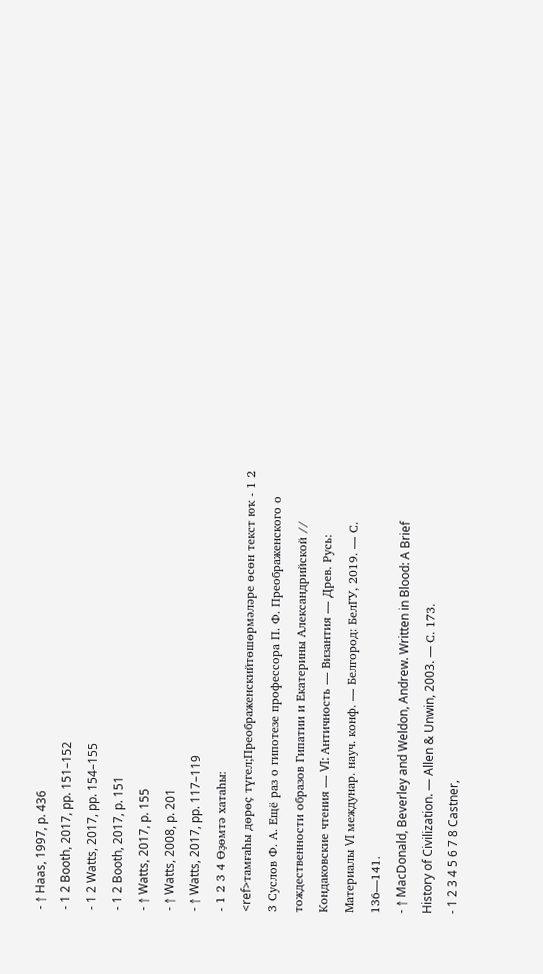- ↑ Haas, 1997, p. 436
- 1 2 Booth, 2017, pp. 151–152
- 1 2 Watts, 2017, pp. 154–155
- 1 2 Booth, 2017, p. 151
- ↑ Watts, 2017, p. 155
- ↑ Watts, 2008, p. 201
- ↑ Watts, 2017, pp. 117–119
- 1 2 3 4 Өҙөмтә хатаһы:
<ref>тамғаһы дөрөҫ түгел;Преображенскийтөшөрмәләре өсөн текст юҡ - 1 2 3 Суслов Ф. А. Ещё раз о гипотезе профессора П. Ф. Преображенского о тождественности образов Гипатии и Екатерины Александрийской // Кондаковские чтения — VI: Античность — Византия — Древ. Русь: Материалы VI междунар. науч. конф. — Белгород: БелГУ, 2019. — С. 136—141.
- ↑ MacDonald, Beverley and Weldon, Andrew. Written in Blood: A Brief History of Civilization. — Allen & Unwin, 2003. — С. 173.
- 1 2 3 4 5 6 7 8 Castner,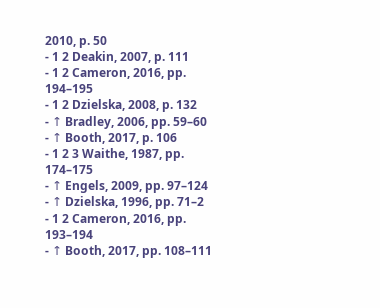2010, p. 50
- 1 2 Deakin, 2007, p. 111
- 1 2 Cameron, 2016, pp. 194–195
- 1 2 Dzielska, 2008, p. 132
- ↑ Bradley, 2006, pp. 59–60
- ↑ Booth, 2017, p. 106
- 1 2 3 Waithe, 1987, pp. 174–175
- ↑ Engels, 2009, pp. 97–124
- ↑ Dzielska, 1996, pp. 71–2
- 1 2 Cameron, 2016, pp. 193–194
- ↑ Booth, 2017, pp. 108–111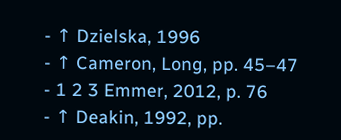- ↑ Dzielska, 1996
- ↑ Cameron, Long, pp. 45–47
- 1 2 3 Emmer, 2012, p. 76
- ↑ Deakin, 1992, pp.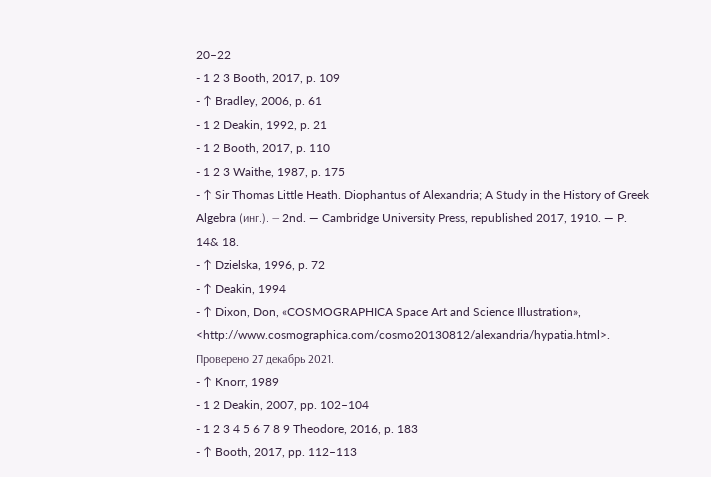20–22
- 1 2 3 Booth, 2017, p. 109
- ↑ Bradley, 2006, p. 61
- 1 2 Deakin, 1992, p. 21
- 1 2 Booth, 2017, p. 110
- 1 2 3 Waithe, 1987, p. 175
- ↑ Sir Thomas Little Heath. Diophantus of Alexandria; A Study in the History of Greek Algebra (инг.). — 2nd. — Cambridge University Press, republished 2017, 1910. — P. 14& 18.
- ↑ Dzielska, 1996, p. 72
- ↑ Deakin, 1994
- ↑ Dixon, Don, «COSMOGRAPHICA Space Art and Science Illustration», <http://www.cosmographica.com/cosmo20130812/alexandria/hypatia.html>. Проверено 27 декабрь 2021.
- ↑ Knorr, 1989
- 1 2 Deakin, 2007, pp. 102–104
- 1 2 3 4 5 6 7 8 9 Theodore, 2016, p. 183
- ↑ Booth, 2017, pp. 112–113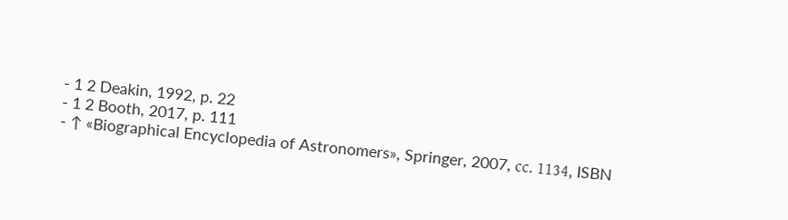- 1 2 Deakin, 1992, p. 22
- 1 2 Booth, 2017, p. 111
- ↑ «Biographical Encyclopedia of Astronomers», Springer, 2007, сс. 1134, ISBN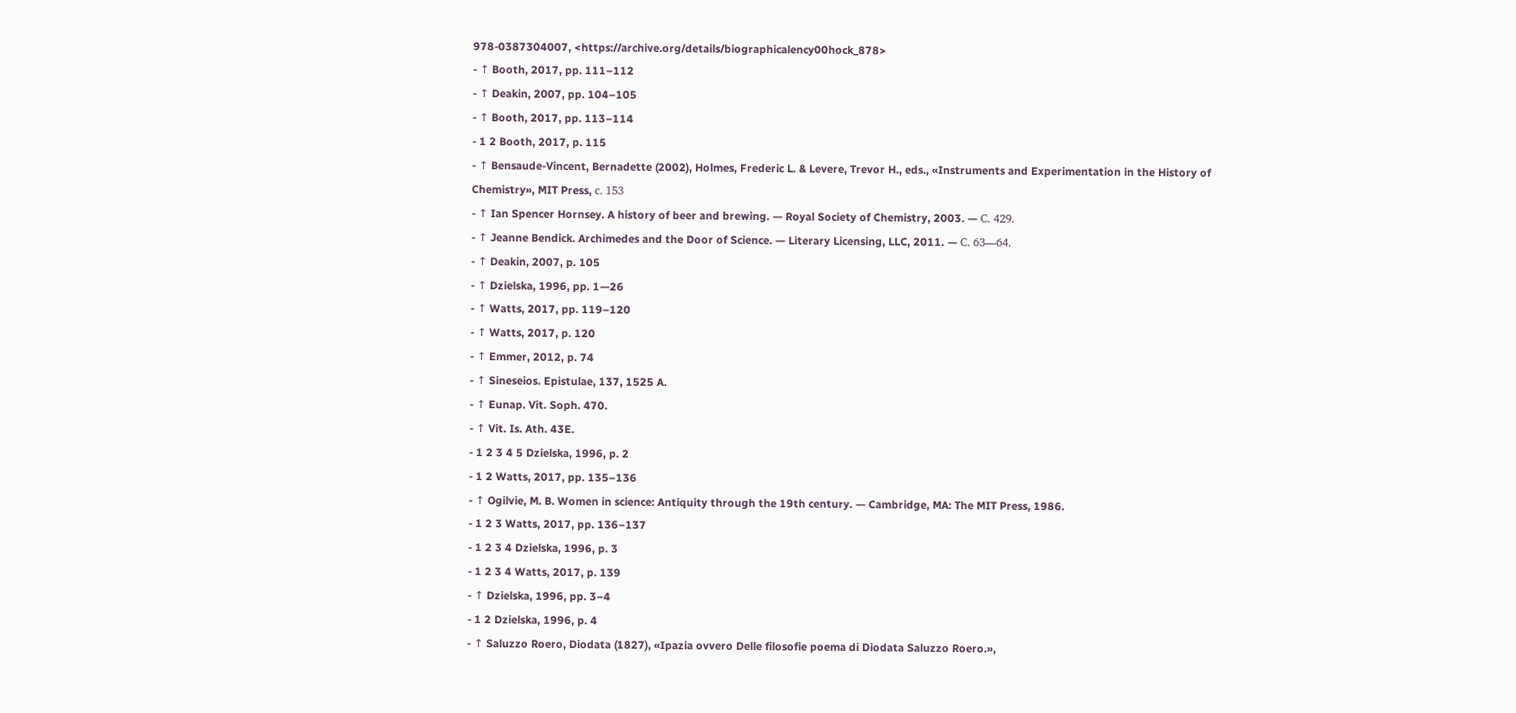978-0387304007, <https://archive.org/details/biographicalency00hock_878>
- ↑ Booth, 2017, pp. 111–112
- ↑ Deakin, 2007, pp. 104–105
- ↑ Booth, 2017, pp. 113–114
- 1 2 Booth, 2017, p. 115
- ↑ Bensaude-Vincent, Bernadette (2002), Holmes, Frederic L. & Levere, Trevor H., eds., «Instruments and Experimentation in the History of Chemistry», MIT Press, с. 153
- ↑ Ian Spencer Hornsey. A history of beer and brewing. — Royal Society of Chemistry, 2003. — С. 429.
- ↑ Jeanne Bendick. Archimedes and the Door of Science. — Literary Licensing, LLC, 2011. — С. 63—64.
- ↑ Deakin, 2007, p. 105
- ↑ Dzielska, 1996, pp. 1—26
- ↑ Watts, 2017, pp. 119–120
- ↑ Watts, 2017, p. 120
- ↑ Emmer, 2012, p. 74
- ↑ Sineseios. Epistulae, 137, 1525 A.
- ↑ Eunap. Vit. Soph. 470.
- ↑ Vit. Is. Ath. 43E.
- 1 2 3 4 5 Dzielska, 1996, p. 2
- 1 2 Watts, 2017, pp. 135–136
- ↑ Ogilvie, M. B. Women in science: Antiquity through the 19th century. — Cambridge, MA: The MIT Press, 1986.
- 1 2 3 Watts, 2017, pp. 136–137
- 1 2 3 4 Dzielska, 1996, p. 3
- 1 2 3 4 Watts, 2017, p. 139
- ↑ Dzielska, 1996, pp. 3–4
- 1 2 Dzielska, 1996, p. 4
- ↑ Saluzzo Roero, Diodata (1827), «Ipazia ovvero Delle filosofie poema di Diodata Saluzzo Roero.»,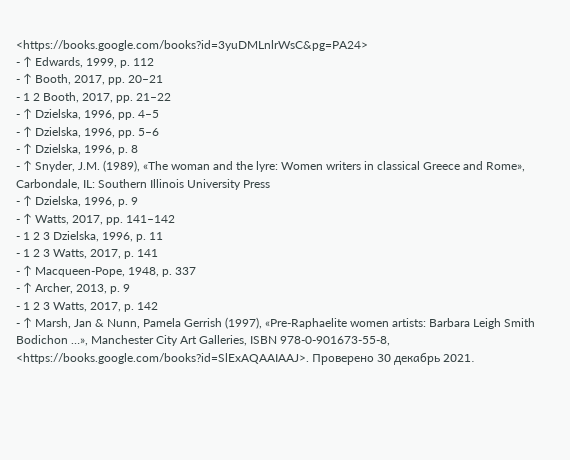<https://books.google.com/books?id=3yuDMLnlrWsC&pg=PA24>
- ↑ Edwards, 1999, p. 112
- ↑ Booth, 2017, pp. 20–21
- 1 2 Booth, 2017, pp. 21–22
- ↑ Dzielska, 1996, pp. 4–5
- ↑ Dzielska, 1996, pp. 5–6
- ↑ Dzielska, 1996, p. 8
- ↑ Snyder, J.M. (1989), «The woman and the lyre: Women writers in classical Greece and Rome», Carbondale, IL: Southern Illinois University Press
- ↑ Dzielska, 1996, p. 9
- ↑ Watts, 2017, pp. 141–142
- 1 2 3 Dzielska, 1996, p. 11
- 1 2 3 Watts, 2017, p. 141
- ↑ Macqueen-Pope, 1948, p. 337
- ↑ Archer, 2013, p. 9
- 1 2 3 Watts, 2017, p. 142
- ↑ Marsh, Jan & Nunn, Pamela Gerrish (1997), «Pre-Raphaelite women artists: Barbara Leigh Smith Bodichon …», Manchester City Art Galleries, ISBN 978-0-901673-55-8, <https://books.google.com/books?id=SlExAQAAIAAJ>. Проверено 30 декабрь 2021.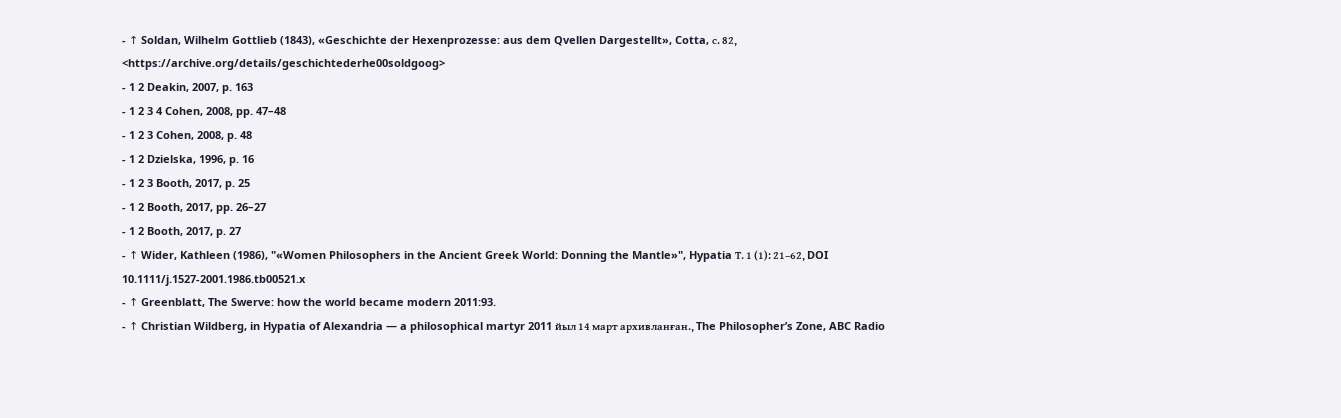- ↑ Soldan, Wilhelm Gottlieb (1843), «Geschichte der Hexenprozesse: aus dem Qvellen Dargestellt», Cotta, с. 82, <https://archive.org/details/geschichtederhe00soldgoog>
- 1 2 Deakin, 2007, p. 163
- 1 2 3 4 Cohen, 2008, pp. 47–48
- 1 2 3 Cohen, 2008, p. 48
- 1 2 Dzielska, 1996, p. 16
- 1 2 3 Booth, 2017, p. 25
- 1 2 Booth, 2017, pp. 26–27
- 1 2 Booth, 2017, p. 27
- ↑ Wider, Kathleen (1986), "«Women Philosophers in the Ancient Greek World: Donning the Mantle»", Hypatia Т. 1 (1): 21–62, DOI 10.1111/j.1527-2001.1986.tb00521.x
- ↑ Greenblatt, The Swerve: how the world became modern 2011:93.
- ↑ Christian Wildberg, in Hypatia of Alexandria — a philosophical martyr 2011 йыл 14 март архивланған., The Philosopher’s Zone, ABC Radio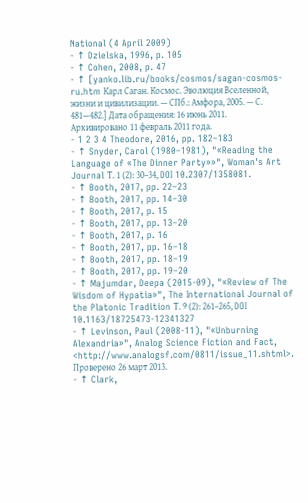National (4 April 2009)
- ↑ Dzielska, 1996, p. 105
- ↑ Cohen, 2008, p. 47
- ↑ [yanko.lib.ru/books/cosmos/sagan-cosmos-ru.htm Карл Саган. Космос. Эволюция Вселенной, жизни и цивилизации. — СПб.: Амфора, 2005. — С. 481—482.] Дата обращения: 16 июнь 2011. Архивировано 11 февраль 2011 года.
- 1 2 3 4 Theodore, 2016, pp. 182–183
- ↑ Snyder, Carol (1980–1981), "«Reading the Language of «The Dinner Party»»", Woman's Art Journal Т. 1 (2): 30–34, DOI 10.2307/1358081.
- ↑ Booth, 2017, pp. 22–23
- ↑ Booth, 2017, pp. 14–30
- ↑ Booth, 2017, p. 15
- ↑ Booth, 2017, pp. 13–20
- ↑ Booth, 2017, p. 16
- ↑ Booth, 2017, pp. 16–18
- ↑ Booth, 2017, pp. 18–19
- ↑ Booth, 2017, pp. 19–20
- ↑ Majumdar, Deepa (2015-09), "«Review of The Wisdom of Hypatia»", The International Journal of the Platonic Tradition Т. 9 (2): 261–265, DOI 10.1163/18725473-12341327
- ↑ Levinson, Paul (2008-11), "«Unburning Alexandria»", Analog Science Fiction and Fact, <http://www.analogsf.com/0811/issue_11.shtml>. Проверено 26 март 2013.
- ↑ Clark,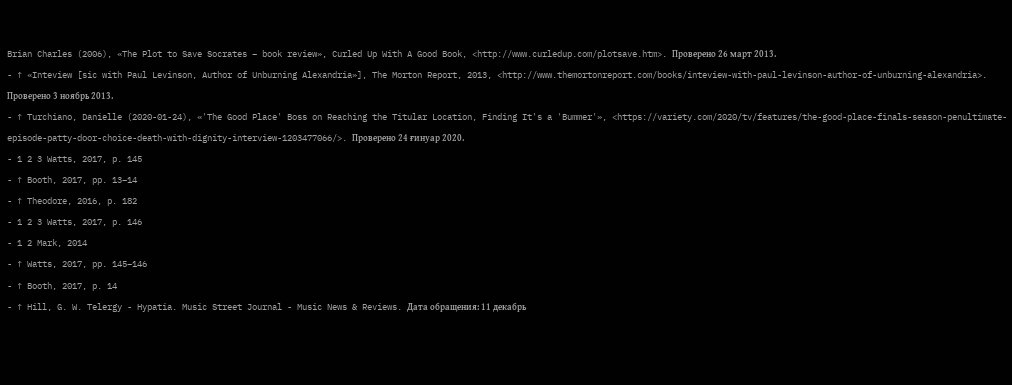Brian Charles (2006), «The Plot to Save Socrates – book review», Curled Up With A Good Book, <http://www.curledup.com/plotsave.htm>. Проверено 26 март 2013.
- ↑ «Inteview [sic with Paul Levinson, Author of Unburning Alexandria»], The Morton Report, 2013, <http://www.themortonreport.com/books/inteview-with-paul-levinson-author-of-unburning-alexandria>. Проверено 3 ноябрь 2013.
- ↑ Turchiano, Danielle (2020-01-24), «'The Good Place' Boss on Reaching the Titular Location, Finding It's a 'Bummer'», <https://variety.com/2020/tv/features/the-good-place-finals-season-penultimate-episode-patty-door-choice-death-with-dignity-interview-1203477066/>. Проверено 24 ғинуар 2020.
- 1 2 3 Watts, 2017, p. 145
- ↑ Booth, 2017, pp. 13–14
- ↑ Theodore, 2016, p. 182
- 1 2 3 Watts, 2017, p. 146
- 1 2 Mark, 2014
- ↑ Watts, 2017, pp. 145–146
- ↑ Booth, 2017, p. 14
- ↑ Hill, G. W. Telergy - Hypatia. Music Street Journal - Music News & Reviews. Дата обращения: 11 декабрь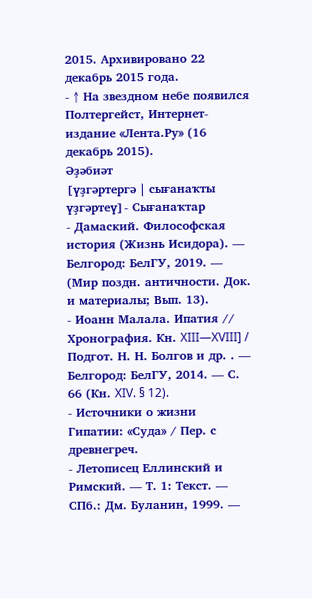2015. Архивировано 22 декабрь 2015 года.
- ↑ На звездном небе появился Полтергейст, Интернет-издание «Лента.Ру» (16 декабрь 2015).
Әҙәбиәт
[үҙгәртергә | сығанаҡты үҙгәртеү]- Сығанаҡтар
- Дамаский. Философская история (Жизнь Исидора). — Белгород: БелГУ, 2019. — (Мир поздн. античности. Док. и материалы; Вып. 13).
- Иоанн Малала. Ипатия // Хронография. Кн. XIII—XVIII] / Подгот. Н. Н. Болгов и др. . — Белгород: БелГУ, 2014. — С. 66 (Кн. XIV. § 12).
- Источники о жизни Гипатии: «Суда» / Пер. с древнегреч.
- Летописец Еллинский и Римский. — Т. 1: Текст. — СПб.: Дм. Буланин, 1999. —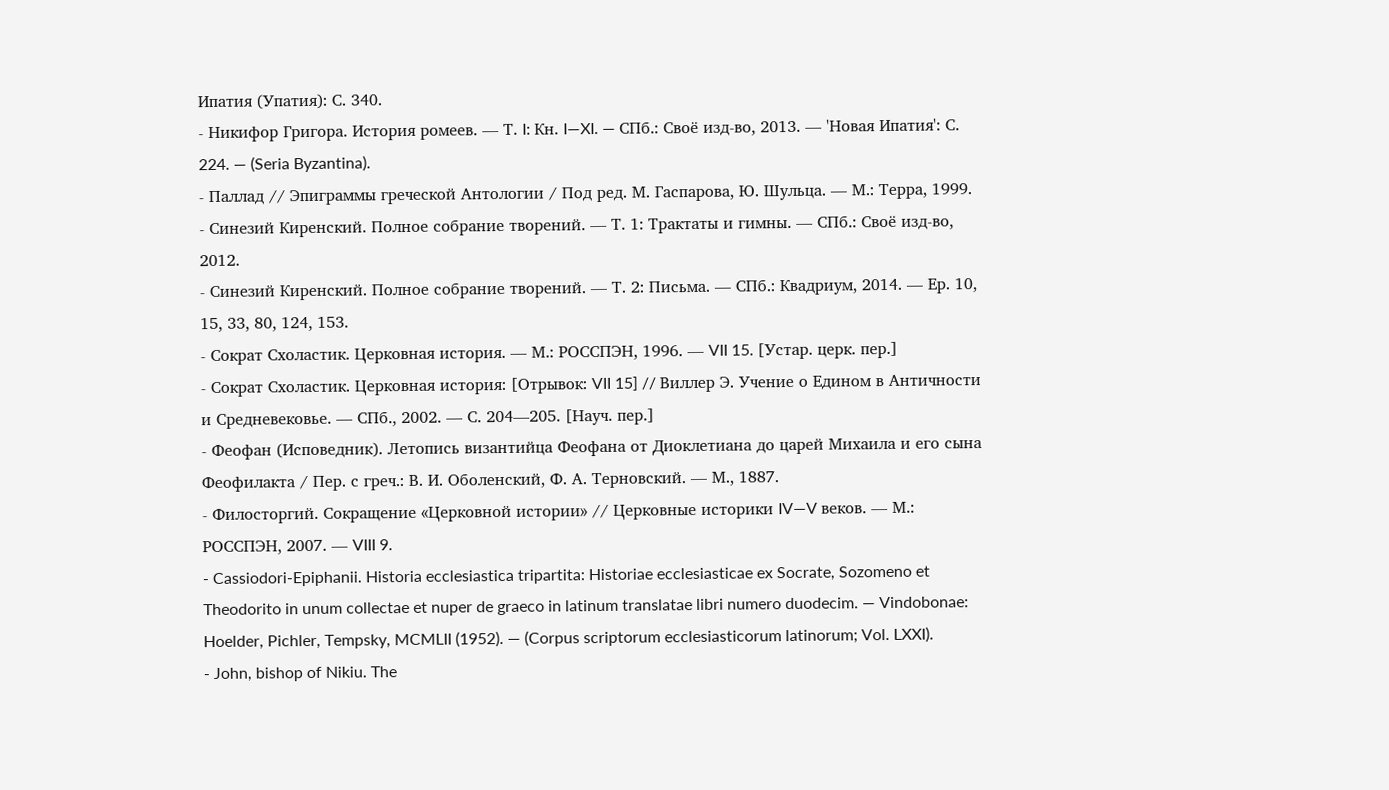Ипатия (Упатия): С. 340.
- Никифор Григора. История ромеев. — Т. I: Кн. I—XI. — СПб.: Своё изд-во, 2013. — 'Новая Ипатия': С. 224. — (Seria Byzantina).
- Паллад // Эпиграммы греческой Антологии / Под ред. М. Гаспарова, Ю. Шульца. — М.: Терра, 1999.
- Синезий Киренский. Полное собрание творений. — Т. 1: Трактаты и гимны. — СПб.: Своё изд-во, 2012.
- Синезий Киренский. Полное собрание творений. — Т. 2: Письма. — СПб.: Квадриум, 2014. — Ер. 10, 15, 33, 80, 124, 153.
- Сократ Схоластик. Церковная история. — М.: РОССПЭН, 1996. — VII 15. [Устар. церк. пер.]
- Сократ Схоластик. Церковная история: [Отрывок: VII 15] // Виллер Э. Учение о Едином в Античности и Средневековье. — СПб., 2002. — С. 204—205. [Науч. пер.]
- Феофан (Исповедник). Летопись византийца Феофана от Диоклетиана до царей Михаила и его сына Феофилакта / Пер. с греч.: В. И. Оболенский, Ф. А. Терновский. — М., 1887.
- Филосторгий. Сокращение «Церковной истории» // Церковные историки IV—V веков. — М.: РОССПЭН, 2007. — VIII 9.
- Cassiodori-Epiphanii. Historia ecclesiastica tripartita: Historiae ecclesiasticae ex Socrate, Sozomeno et Theodorito in unum collectae et nuper de graeco in latinum translatae libri numero duodecim. — Vindobonae: Hoelder, Pichler, Tempsky, MCMLII (1952). — (Corpus scriptorum ecclesiasticorum latinorum; Vol. LXXI).
- John, bishop of Nikiu. The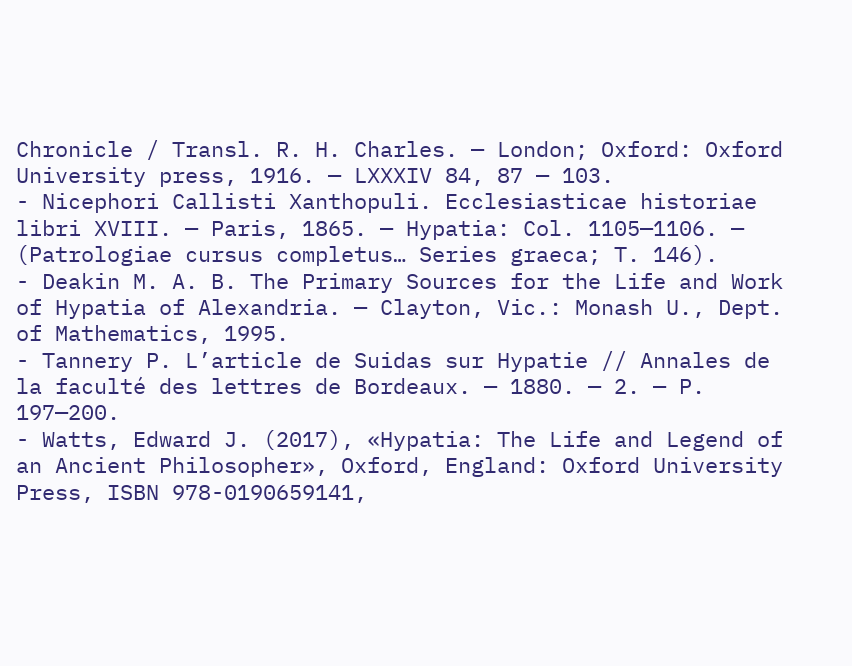Chronicle / Transl. R. H. Charles. — London; Oxford: Oxford University press, 1916. — LXXXIV 84, 87 — 103.
- Nicephori Callisti Xanthopuli. Ecclesiasticae historiae libri XVIII. — Paris, 1865. — Hypatia: Col. 1105—1106. — (Patrologiae cursus completus… Series graeca; T. 146).
- Deakin M. A. B. The Primary Sources for the Life and Work of Hypatia of Alexandria. — Clayton, Vic.: Monash U., Dept. of Mathematics, 1995.
- Tannery P. L’article de Suidas sur Hypatie // Annales de la faculté des lettres de Bordeaux. — 1880. — 2. — P. 197—200.
- Watts, Edward J. (2017), «Hypatia: The Life and Legend of an Ancient Philosopher», Oxford, England: Oxford University Press, ISBN 978-0190659141,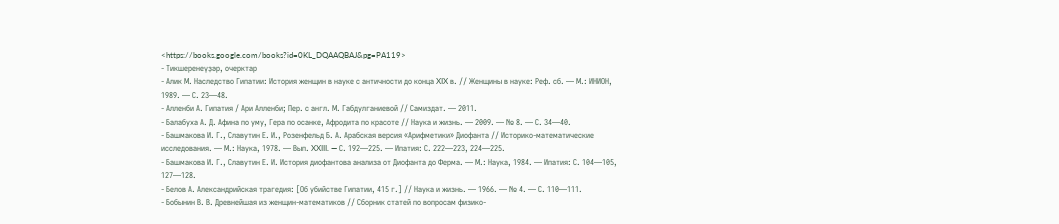<https://books.google.com/books?id=0KL_DQAAQBAJ&pg=PA119>
- Тикшеренеүҙәр, очерктар
- Алик М. Наследство Гипатии: История женщин в науке с античности до конца XIX в. // Женщины в науке: Реф. сб. — М.: ИНИОН, 1989. — С. 23—48.
- Алленби А. Гипатия / Ари Алленби; Пер. с англ. М. Габдулганиевой // Самиздат. — 2011.
- Балабуха А. Д. Афина по уму, Гера по осанке, Афродита по красоте // Наука и жизнь. — 2009. — № 8. — С. 34—40.
- Башмакова И. Г., Славутин Е. И., Розенфельд Б. А. Арабская версия «Арифметики» Диофанта // Историко-математические исследования. — М.: Наука, 1978. — Вып. XXIII. — С. 192—225. — Ипатия: С. 222—223, 224—225.
- Башмакова И. Г., Славутин Е. И. История диофантова анализа от Диофанта до Ферма. — М.: Наука, 1984. — Ипатия: С. 104—105, 127—128.
- Белов А. Александрийская трагедия: [Об убийстве Гипатии, 415 г.] // Наука и жизнь. — 1966. — № 4. — С. 110—111.
- Бобынин В. В. Древнейшая из женщин-математиков // Сборник статей по вопросам физико-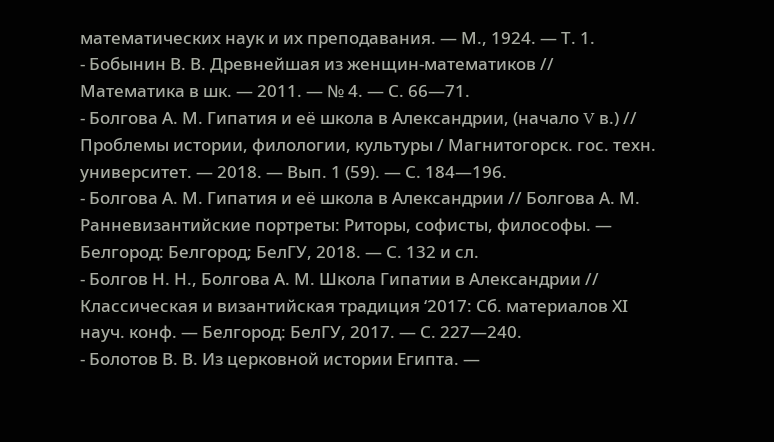математических наук и их преподавания. — М., 1924. — Т. 1.
- Бобынин В. В. Древнейшая из женщин-математиков // Математика в шк. — 2011. — № 4. — С. 66—71.
- Болгова А. М. Гипатия и её школа в Александрии, (начало V в.) // Проблемы истории, филологии, культуры / Магнитогорск. гос. техн. университет. — 2018. — Вып. 1 (59). — С. 184—196.
- Болгова А. М. Гипатия и её школа в Александрии // Болгова А. М. Ранневизантийские портреты: Риторы, софисты, философы. — Белгород: Белгород; БелГУ, 2018. — С. 132 и сл.
- Болгов Н. Н., Болгова А. М. Школа Гипатии в Александрии // Классическая и византийская традиция ‘2017: Сб. материалов ХI науч. конф. — Белгород: БелГУ, 2017. — С. 227—240.
- Болотов В. В. Из церковной истории Египта. —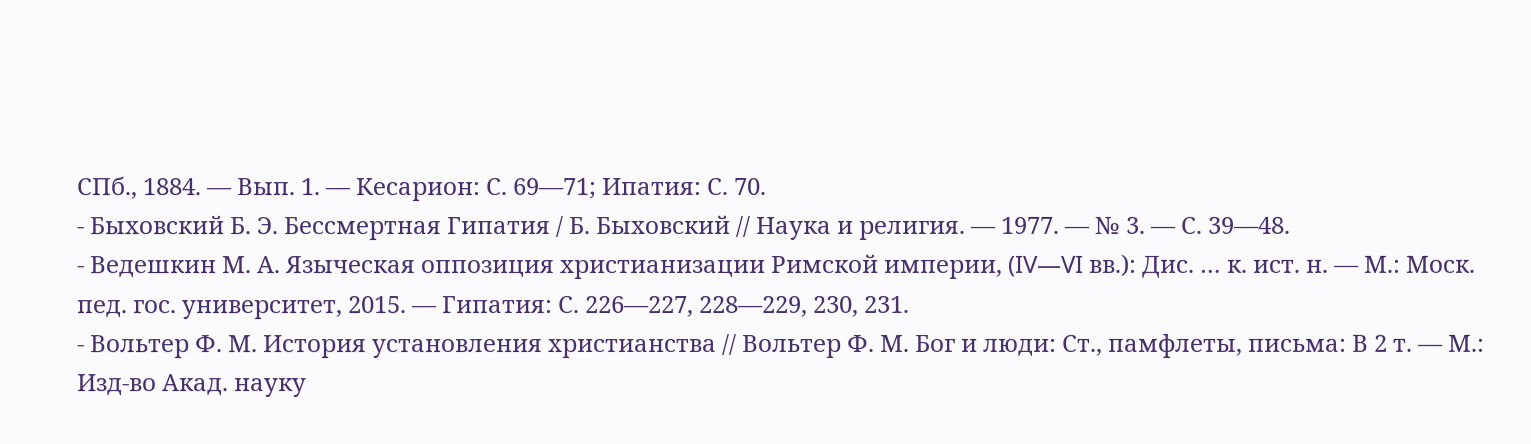СПб., 1884. — Вып. 1. — Кесарион: С. 69—71; Ипатия: С. 70.
- Быховский Б. Э. Бессмертная Гипатия / Б. Быховский // Наука и религия. — 1977. — № 3. — С. 39—48.
- Ведешкин М. А. Языческая оппозиция христианизации Римской империи, (IV—VI вв.): Дис. … к. ист. н. — М.: Моск. пед. гос. университет, 2015. — Гипатия: С. 226—227, 228—229, 230, 231.
- Вольтер Ф. М. История установления христианства // Вольтер Ф. М. Бог и люди: Ст., памфлеты, письма: В 2 т. — М.: Изд-во Акад. науку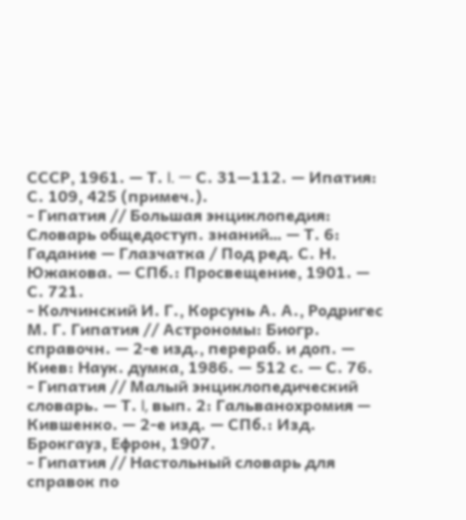СССР, 1961. — Т. I. — С. 31—112. — Ипатия: С. 109, 425 (примеч.).
- Гипатия // Большая энциклопедия: Словарь общедоступ. знаний… — Т. 6: Гадание — Глазчатка / Под ред. С. Н. Южакова. — СПб.: Просвещение, 1901. — С. 721.
- Колчинский И. Г., Корсунь А. А., Родригес М. Г. Гипатия // Астрономы: Биогр. справочн. — 2-е изд., перераб. и доп. — Киев: Наук. думка, 1986. — 512 с. — С. 76.
- Гипатия // Малый энциклопедический словарь. — Т. I, вып. 2: Гальванохромия — Кившенко. — 2-е изд. — СПб.: Изд. Брокгауз, Ефрон, 1907.
- Гипатия // Настольный словарь для справок по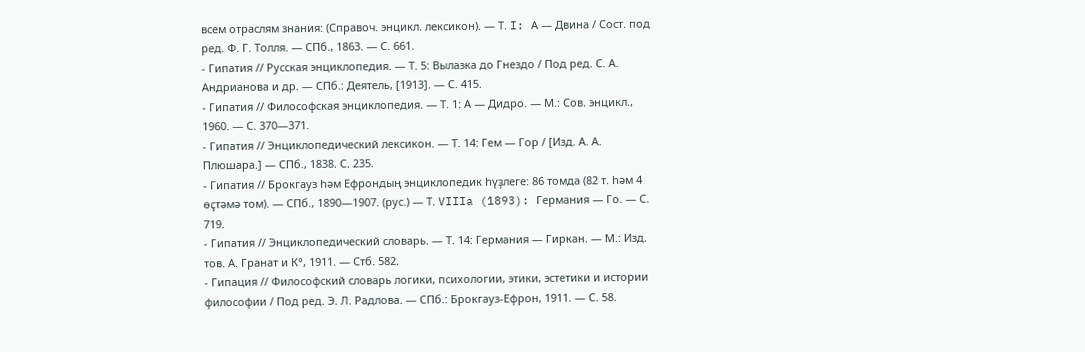всем отраслям знания: (Справоч. энцикл. лексикон). — Т. I: А — Двина / Сост. под ред. Ф. Г. Толля. — СПб., 1863. — С. 661.
- Гипатия // Русская энциклопедия. — Т. 5: Вылазка до Гнездо / Под ред. С. А. Андрианова и др. — СПб.: Деятель, [1913]. — С. 415.
- Гипатия // Философская энциклопедия. — Т. 1: А — Дидро. — М.: Сов. энцикл., 1960. — С. 370—371.
- Гипатия // Энциклопедический лексикон. — Т. 14: Гем — Гор / [Изд. А. А. Плюшара.] — СПб., 1838. С. 235.
- Гипатия // Брокгауз һәм Ефрондың энциклопедик һүҙлеге: 86 томда (82 т. һәм 4 өҫтәмә том). — СПб., 1890—1907. (рус.) — Т. VIIIa (1893): Германия — Го. — С. 719.
- Гипатия // Энциклопедический словарь. — Т. 14: Германия — Гиркан. — М.: Изд. тов. А. Гранат и К°, 1911. — Стб. 582.
- Гипация // Философский словарь логики, психологии, этики, эстетики и истории философии / Под ред. Э. Л. Радлова. — СПб.: Брокгауз-Ефрон, 1911. — С. 58.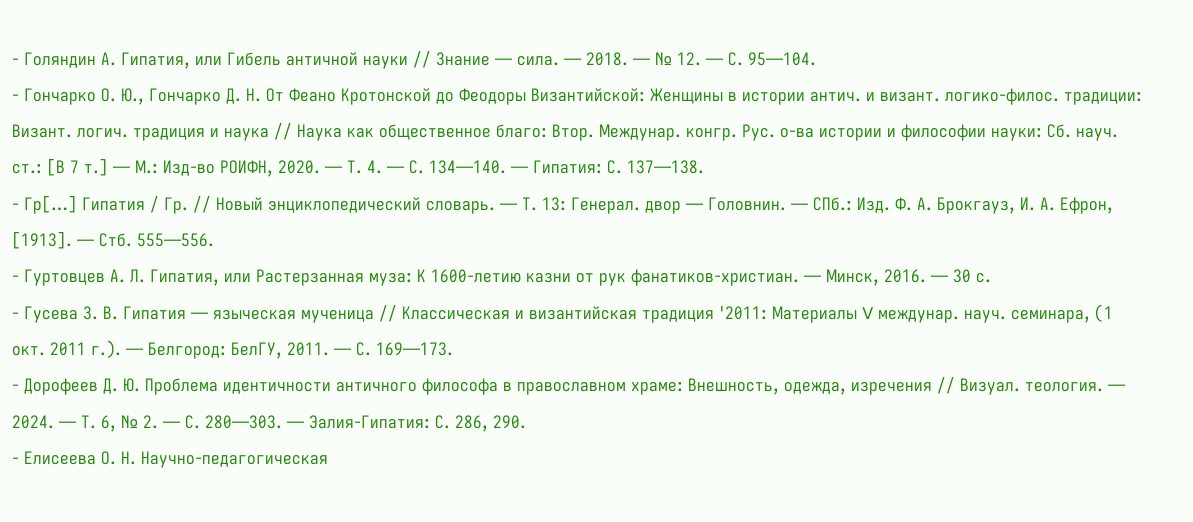- Голяндин А. Гипатия, или Гибель античной науки // Знание — сила. — 2018. — № 12. — С. 95—104.
- Гончарко О. Ю., Гончарко Д. Н. От Феано Кротонской до Феодоры Византийской: Женщины в истории антич. и визант. логико-филос. традиции: Визант. логич. традиция и наука // Наука как общественное благо: Втор. Междунар. конгр. Рус. о-ва истории и философии науки: Сб. науч. ст.: [В 7 т.] — М.: Изд-во РОИФН, 2020. — Т. 4. — С. 134—140. — Гипатия: С. 137—138.
- Гр[…] Гипатия / Гр. // Новый энциклопедический словарь. — Т. 13: Генерал. двор — Головнин. — СПб.: Изд. Ф. А. Брокгауз, И. А. Ефрон, [1913]. — Стб. 555—556.
- Гуртовцев А. Л. Гипатия, или Растерзанная муза: К 1600-летию казни от рук фанатиков-христиан. — Минск, 2016. — 30 с.
- Гусева З. В. Гипатия — языческая мученица // Классическая и византийская традиция '2011: Материалы V междунар. науч. семинара, (1 окт. 2011 г.). — Белгород: БелГУ, 2011. — С. 169—173.
- Дорофеев Д. Ю. Проблема идентичности античного философа в православном храме: Внешность, одежда, изречения // Визуал. теология. — 2024. — Т. 6, № 2. — С. 280—303. — Эалия-Гипатия: С. 286, 290.
- Елисеева О. Н. Научно-педагогическая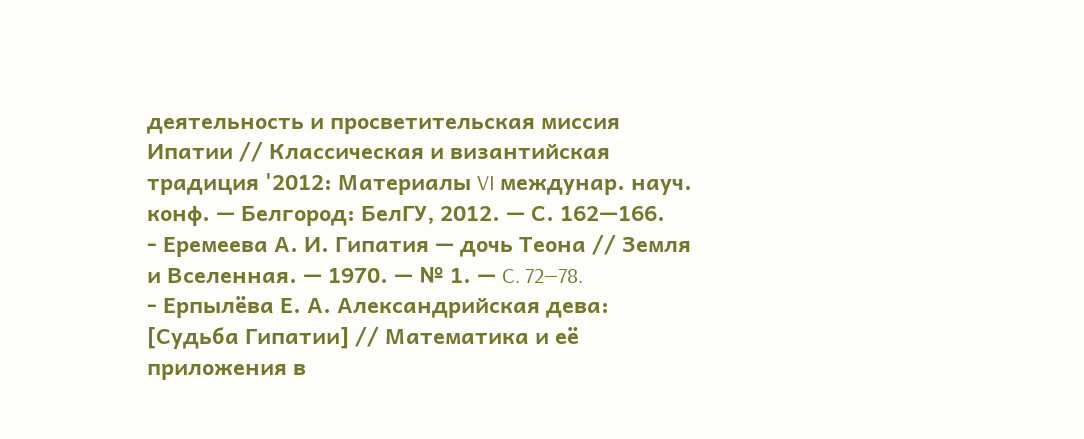деятельность и просветительская миссия Ипатии // Классическая и византийская традиция '2012: Материалы VI междунар. науч. конф. — Белгород: БелГУ, 2012. — С. 162—166.
- Еремеева А. И. Гипатия — дочь Теона // Земля и Вселенная. — 1970. — № 1. — C. 72—78.
- Ерпылёва Е. А. Александрийская дева: [Судьба Гипатии] // Математика и её приложения в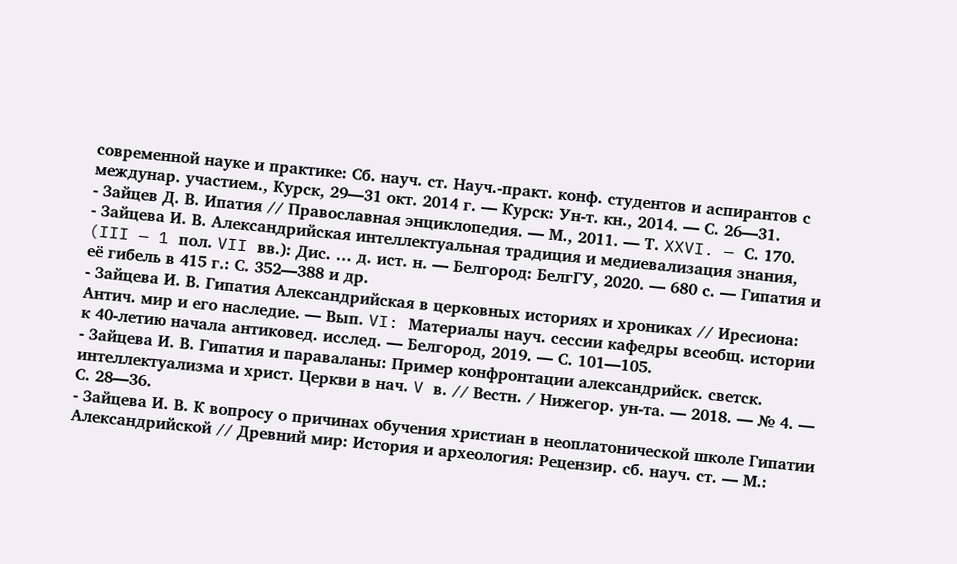современной науке и практике: Сб. науч. ст. Науч.-практ. конф. студентов и аспирантов с междунар. участием., Курск, 29—31 окт. 2014 г. — Курск: Ун-т. кн., 2014. — С. 26—31.
- Зайцев Д. В. Ипатия // Православная энциклопедия. — М., 2011. — Т. XXVI. — С. 170.
- Зайцева И. В. Александрийская интеллектуальная традиция и медиевализация знания, (III — 1 пол. VII вв.): Дис. … д. ист. н. — Белгород: БелгГУ, 2020. — 680 с. — Гипатия и её гибель в 415 г.: С. 352—388 и др.
- Зайцева И. В. Гипатия Александрийская в церковных историях и хрониках // Иресиона: Антич. мир и его наследие. — Вып. VI: Материалы науч. сессии кафедры всеобщ. истории к 40-летию начала антиковед. исслед. — Белгород, 2019. — С. 101—105.
- Зайцева И. В. Гипатия и параваланы: Пример конфронтации александрийск. светск. интеллектуализма и христ. Церкви в нач. V в. // Вестн. / Нижегор. ун-та. — 2018. — № 4. — С. 28—36.
- Зайцева И. В. К вопросу о причинах обучения христиан в неоплатонической школе Гипатии Александрийской // Древний мир: История и археология: Рецензир. сб. науч. ст. — М.: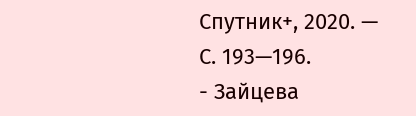Спутник+, 2020. — С. 193—196.
- Зайцева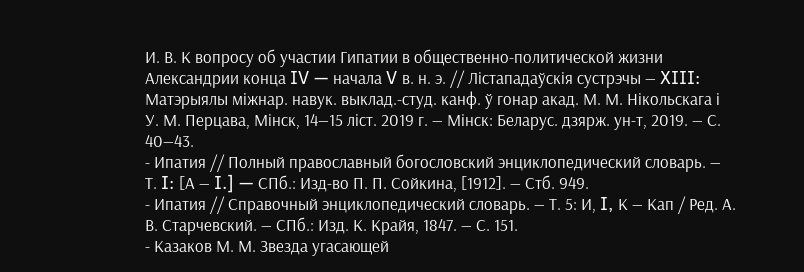И. В. К вопросу об участии Гипатии в общественно-политической жизни Александрии конца IV — начала V в. н. э. // Лістападаўскія сустрэчы — XIII: Матэрыялы міжнар. навук. выклад.-студ. канф. ў гонар акад. М. М. Нікольскага і У. М. Перцава, Мінск, 14—15 ліст. 2019 г. — Мінск: Беларус. дзярж. ун-т, 2019. — С. 40—43.
- Ипатия // Полный православный богословский энциклопедический словарь. — Т. I: [А — I.] — СПб.: Изд-во П. П. Сойкина, [1912]. — Стб. 949.
- Ипатия // Справочный энциклопедический словарь. — Т. 5: И, I, К — Кап / Ред. А. В. Старчевский. — СПб.: Изд. К. Крайя, 1847. — С. 151.
- Казаков М. М. Звезда угасающей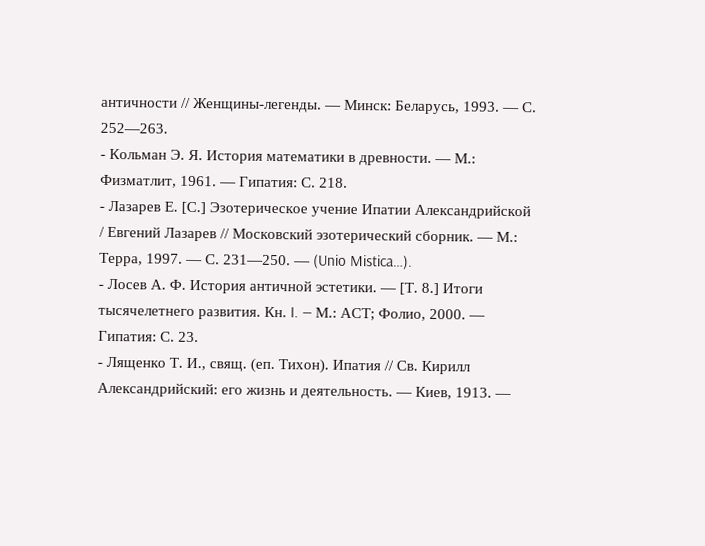античности // Женщины-легенды. — Минск: Беларусь, 1993. — С. 252—263.
- Кольман Э. Я. История математики в древности. — М.: Физматлит, 1961. — Гипатия: С. 218.
- Лазарев Е. [С.] Эзотерическое учение Ипатии Александрийской / Евгений Лазарев // Московский эзотерический сборник. — М.: Терра, 1997. — С. 231—250. — (Unio Mistica…).
- Лосев А. Ф. История античной эстетики. — [Т. 8.] Итоги тысячелетнего развития. Кн. I. — М.: АСТ; Фолио, 2000. — Гипатия: С. 23.
- Лященко Т. И., свящ. (еп. Тихон). Ипатия // Св. Кирилл Александрийский: его жизнь и деятельность. — Киев, 1913. —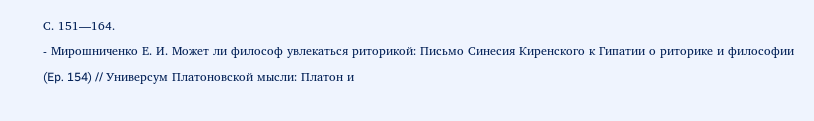С. 151—164.
- Мирошниченко Е. И. Может ли философ увлекаться риторикой: Письмо Синесия Киренского к Гипатии о риторике и философии (Ep. 154) // Универсум Платоновской мысли: Платон и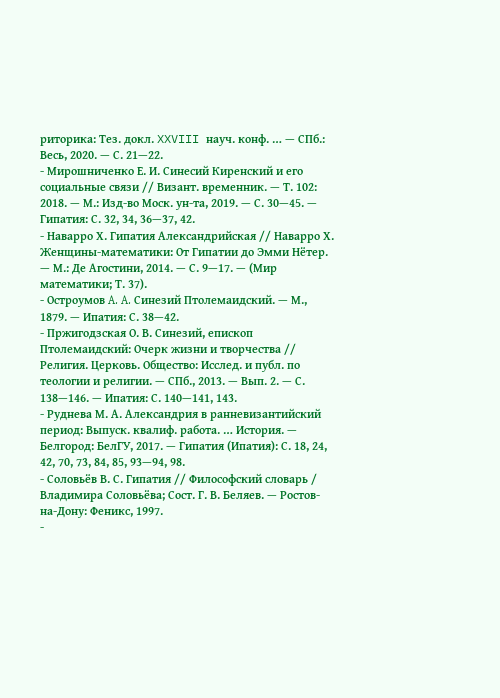риторика: Тез. докл. XXVIII науч. конф. … — СПб.: Весь, 2020. — С. 21—22.
- Мирошниченко Е. И. Синесий Киренский и его социальные связи // Визант. временник. — Т. 102: 2018. — М.: Изд-во Моск. ун-та, 2019. — С. 30—45. — Гипатия: С. 32, 34, 36—37, 42.
- Наварро Х. Гипатия Александрийская // Наварро Х. Женщины-математики: От Гипатии до Эмми Нётер. — М.: Де Агостини, 2014. — С. 9—17. — (Мир математики; Т. 37).
- Остроумов Α. Α. Синезий Птолемаидский. — М., 1879. — Ипатия: С. 38—42.
- Пржигодзская О. В. Синезий, епископ Птолемаидский: Очерк жизни и творчества // Религия. Церковь. Общество: Исслед. и публ. по теологии и религии. — СПб., 2013. — Вып. 2. — С. 138—146. — Ипатия: С. 140—141, 143.
- Руднева М. А. Александрия в ранневизантийский период: Выпуск. квалиф. работа. … История. — Белгород: БелГУ, 2017. — Гипатия (Ипатия): С. 18, 24, 42, 70, 73, 84, 85, 93—94, 98.
- Соловьёв В. С. Гипатия // Философский словарь / Владимира Соловьёва; Сост. Г. В. Беляев. — Ростов-на-Дону: Феникс, 1997.
-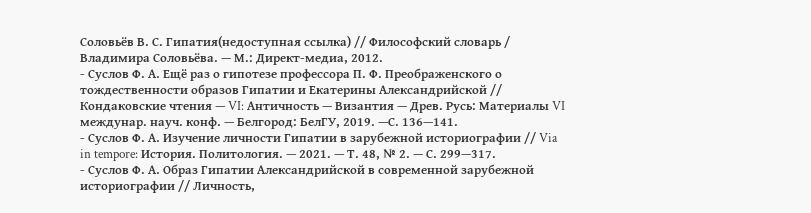Соловьёв В. С. Гипатия(недоступная ссылка) // Философский словарь / Владимира Соловьёва. — М.: Директ-медиа, 2012.
- Суслов Ф. А. Ещё раз о гипотезе профессора П. Ф. Преображенского о тождественности образов Гипатии и Екатерины Александрийской // Кондаковские чтения — VI: Античность — Византия — Древ. Русь: Материалы VI междунар. науч. конф. — Белгород: БелГУ, 2019. —С. 136—141.
- Суслов Ф. А. Изучение личности Гипатии в зарубежной историографии // Via in tempore: История. Политология. — 2021. — Т. 48, № 2. — С. 299—317.
- Суслов Ф. А. Образ Гипатии Александрийской в современной зарубежной историографии // Личность,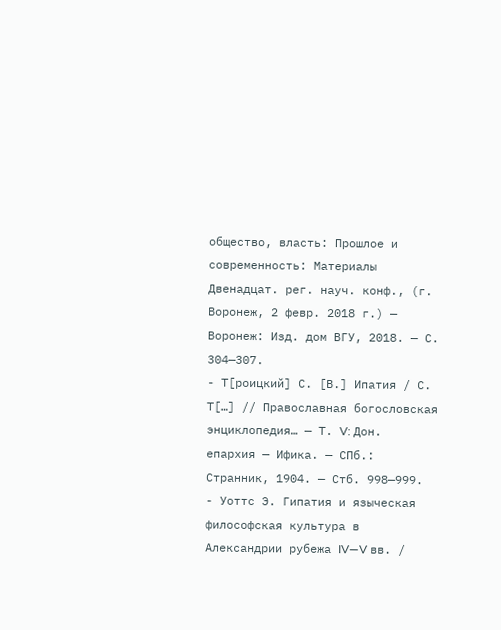общество, власть: Прошлое и современность: Материалы Двенадцат. рег. науч. конф., (г. Воронеж, 2 февр. 2018 г.) — Воронеж: Изд. дом ВГУ, 2018. — С. 304—307.
- Т[роицкий] С. [В.] Ипатия / С. Т[…] // Православная богословская энциклопедия… — Т. V: Дон. епархия — Ифика. — СПб.: Странник, 1904. — Стб. 998—999.
- Уоттс Э. Гипатия и языческая философская культура в Александрии рубежа IV—V вв. /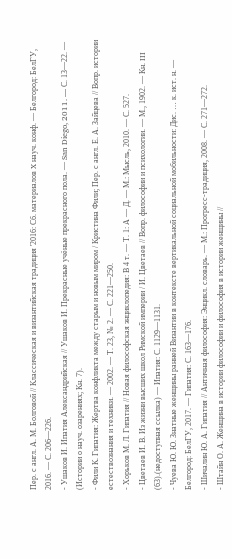Пер. с англ. А. М. Болговой // Классическая и византийская традиция '2016: Сб. материалов X науч. конф. — Белгород: БелГУ, 2016. — С. 206—226.
- Ушаков И. Ипатия Александрийская // Ушаков И. Прекрасные учёные прекрасного пола. — San Diego, 2011. — С. 13—22. — (Истории о науч. озарениях; Кн. 7).
- Фили К. Гипатия: Жертва конфликта между старым и новым миром / Кристина Фили; Пер. с англ. Е. А. Зайцева // Вопр. истории естествознания и техники. — 2002. — Т. 23, № 2. — С. 221—250.
- Хорьков М. Л. Гипатия // Новая философская энциклопедия: В 4 т. — Т. 1: А — Д. — М.: Мысль, 2010. — С. 527.
- Цветаев И. В. Из жизни высших школ Римской империи / И. Цветаев // Вопр. философии и психологии. — М., 1902. — Кн. III (63).(недоступная ссылка) — Ипатия: С. 1129—1131.
- Чуева Ю. Ю. Знатные женщины ранней Византии в контексте вертикальной социальной мобильности: Дис. … к. ист. н. — Белгород: БелГУ, 2017. — Гипатия: С. 163—176.
- Шичалин Ю. А. Гипатия // Античная философия: Энцикл. словарь. — М.: Прогресс-традиция, 2008. — С. 271—272.
- Штайн О. А. Женщина в истории философии и философия в истории женщины //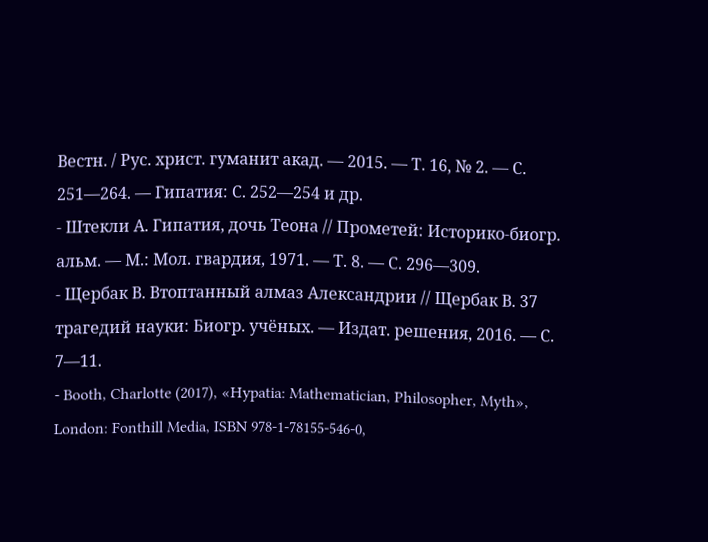Вестн. / Рус. христ. гуманит акад. — 2015. — Т. 16, № 2. — С. 251—264. — Гипатия: С. 252—254 и др.
- Штекли А. Гипатия, дочь Теона // Прометей: Историко-биогр. альм. — М.: Мол. гвардия, 1971. — Т. 8. — С. 296—309.
- Щербак В. Втоптанный алмаз Александрии // Щербак В. 37 трагедий науки: Биогр. учёных. — Издат. решения, 2016. — С. 7—11.
- Booth, Charlotte (2017), «Hypatia: Mathematician, Philosopher, Myth», London: Fonthill Media, ISBN 978-1-78155-546-0,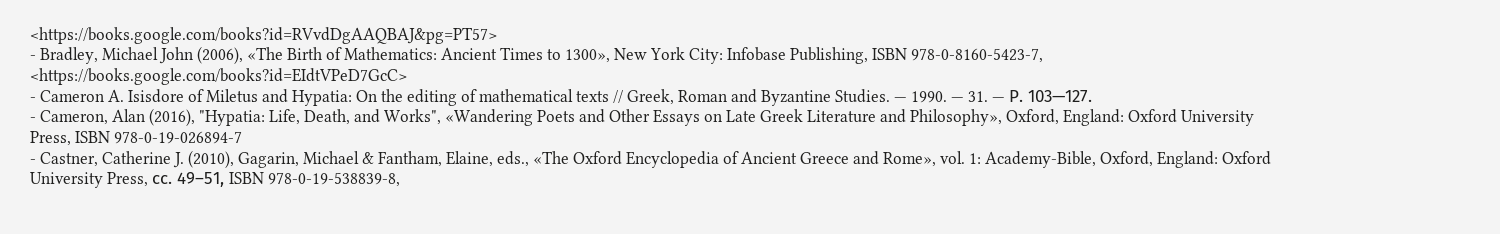<https://books.google.com/books?id=RVvdDgAAQBAJ&pg=PT57>
- Bradley, Michael John (2006), «The Birth of Mathematics: Ancient Times to 1300», New York City: Infobase Publishing, ISBN 978-0-8160-5423-7, <https://books.google.com/books?id=EIdtVPeD7GcC>
- Cameron A. Isisdore of Miletus and Hypatia: On the editing of mathematical texts // Greek, Roman and Byzantine Studies. — 1990. — 31. — Р. 103—127.
- Cameron, Alan (2016), "Hypatia: Life, Death, and Works", «Wandering Poets and Other Essays on Late Greek Literature and Philosophy», Oxford, England: Oxford University Press, ISBN 978-0-19-026894-7
- Castner, Catherine J. (2010), Gagarin, Michael & Fantham, Elaine, eds., «The Oxford Encyclopedia of Ancient Greece and Rome», vol. 1: Academy-Bible, Oxford, England: Oxford University Press, сс. 49–51, ISBN 978-0-19-538839-8,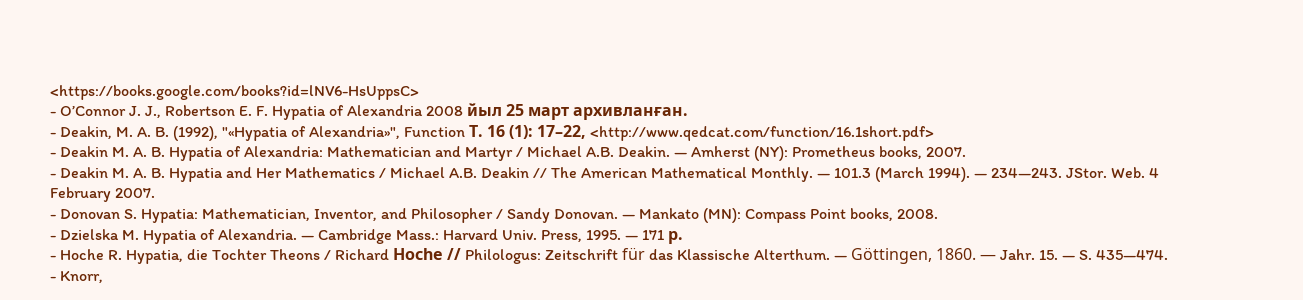<https://books.google.com/books?id=lNV6-HsUppsC>
- O’Connor J. J., Robertson E. F. Hypatia of Alexandria 2008 йыл 25 март архивланған.
- Deakin, M. A. B. (1992), "«Hypatia of Alexandria»", Function Т. 16 (1): 17–22, <http://www.qedcat.com/function/16.1short.pdf>
- Deakin M. A. B. Hypatia of Alexandria: Mathematician and Martyr / Michael A.B. Deakin. — Amherst (NY): Prometheus books, 2007.
- Deakin M. A. B. Hypatia and Her Mathematics / Michael A.B. Deakin // The American Mathematical Monthly. — 101.3 (March 1994). — 234—243. JStor. Web. 4 February 2007.
- Donovan S. Hypatia: Mathematician, Inventor, and Philosopher / Sandy Donovan. — Mankato (MN): Compass Point books, 2008.
- Dzielska M. Hypatia of Alexandria. — Cambridge Mass.: Harvard Univ. Press, 1995. — 171 р.
- Hoche R. Hypatia, die Tochter Theons / Richard Носhe // Philologus: Zeitschrift für das Klassische Alterthum. — Göttingen, 1860. — Jahr. 15. — S. 435—474.
- Knorr,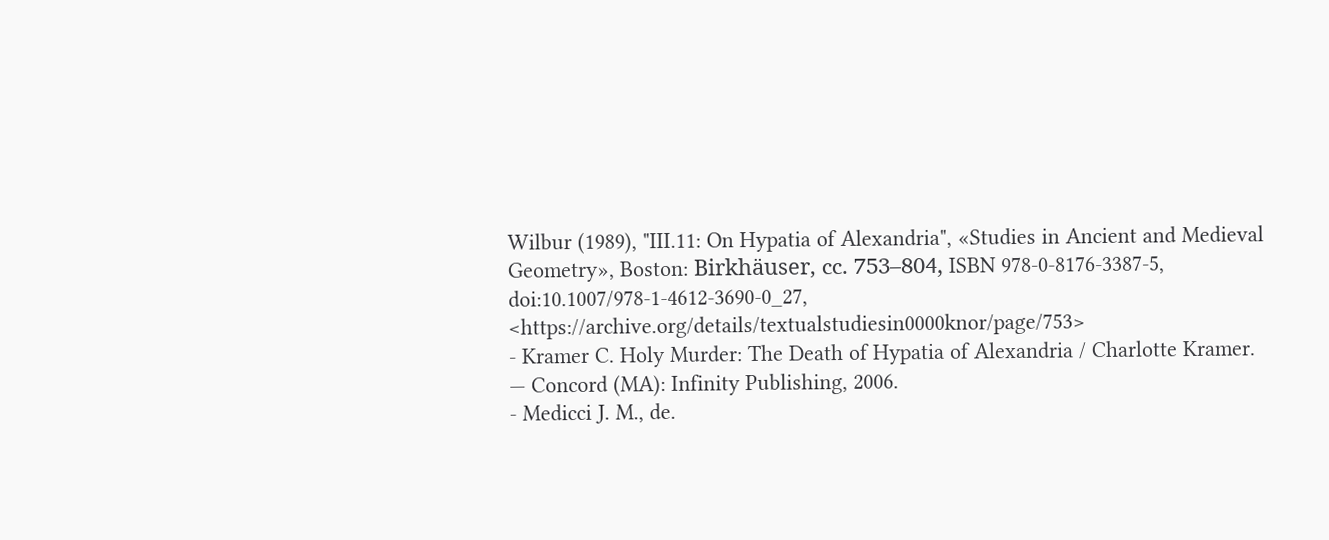Wilbur (1989), "III.11: On Hypatia of Alexandria", «Studies in Ancient and Medieval Geometry», Boston: Birkhäuser, сс. 753–804, ISBN 978-0-8176-3387-5, doi:10.1007/978-1-4612-3690-0_27, <https://archive.org/details/textualstudiesin0000knor/page/753>
- Kramer C. Holy Murder: The Death of Hypatia of Alexandria / Charlotte Kramer. — Concord (MA): Infinity Publishing, 2006.
- Medicci J. M., de.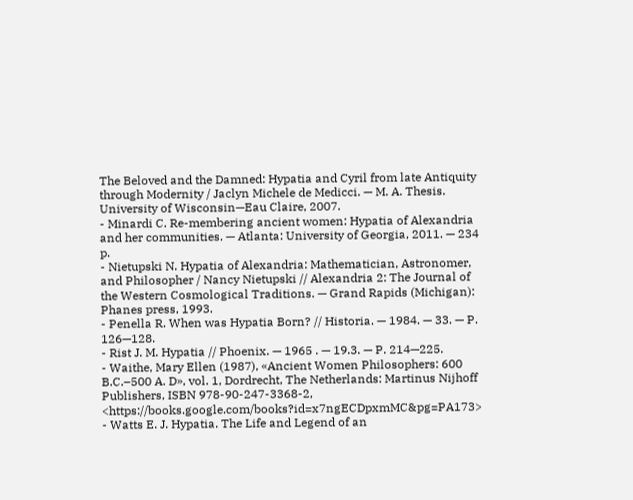The Beloved and the Damned: Hypatia and Cyril from late Antiquity through Modernity / Jaclyn Michele de Medicci. — M. A. Thesis. University of Wisconsin—Eau Claire, 2007.
- Minardi C. Re-membering ancient women: Hypatia of Alexandria and her communities. — Atlanta: University of Georgia, 2011. — 234 p.
- Nietupski N. Hypatia of Alexandria: Mathematician, Astronomer, and Philosopher / Nancy Nietupski // Alexandria 2: The Journal of the Western Cosmological Traditions. — Grand Rapids (Michigan): Phanes press, 1993.
- Penella R. When was Hypatia Born? // Historia. — 1984. — 33. — P. 126—128.
- Rist J. M. Hypatia // Phoenix. — 1965 . — 19.3. — P. 214—225.
- Waithe, Mary Ellen (1987), «Ancient Women Philosophers: 600 B.C.–500 A. D», vol. 1, Dordrecht, The Netherlands: Martinus Nijhoff Publishers, ISBN 978-90-247-3368-2, <https://books.google.com/books?id=x7ngECDpxmMC&pg=PA173>
- Watts E. J. Hypatia. The Life and Legend of an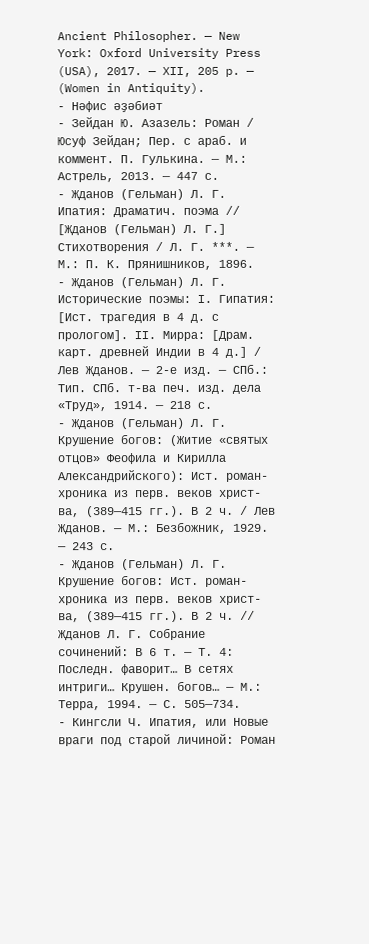Ancient Philosopher. — New York: Oxford University Press (USA), 2017. — XII, 205 p. — (Women in Antiquity).
- Нәфис әҙәбиәт
- Зейдан Ю. Азазель: Роман / Юсуф Зейдан; Пер. с араб. и коммент. П. Гулькина. — М.: Астрель, 2013. — 447 с.
- Жданов (Гельман) Л. Г. Ипатия: Драматич. поэма // [Жданов (Гельман) Л. Г.] Стихотворения / Л. Г. ***. — М.: П. К. Прянишников, 1896.
- Жданов (Гельман) Л. Г. Исторические поэмы: I. Гипатия: [Ист. трагедия в 4 д. с прологом]. II. Мирра: [Драм. карт. древней Индии в 4 д.] / Лев Жданов. — 2-е изд. — СПб.: Тип. СПб. т-ва печ. изд. дела «Труд», 1914. — 218 с.
- Жданов (Гельман) Л. Г. Крушение богов: (Житие «святых отцов» Феофила и Кирилла Александрийского): Ист. роман-хроника из перв. веков христ-ва, (389—415 гг.). В 2 ч. / Лев Жданов. — М.: Безбожник, 1929. — 243 с.
- Жданов (Гельман) Л. Г. Крушение богов: Ист. роман-хроника из перв. веков христ-ва, (389—415 гг.). В 2 ч. // Жданов Л. Г. Собрание сочинений: В 6 т. — Т. 4: Последн. фаворит… В сетях интриги… Крушен. богов… — М.: Терра, 1994. — С. 505—734.
- Кингсли Ч. Ипатия, или Новые враги под старой личиной: Роман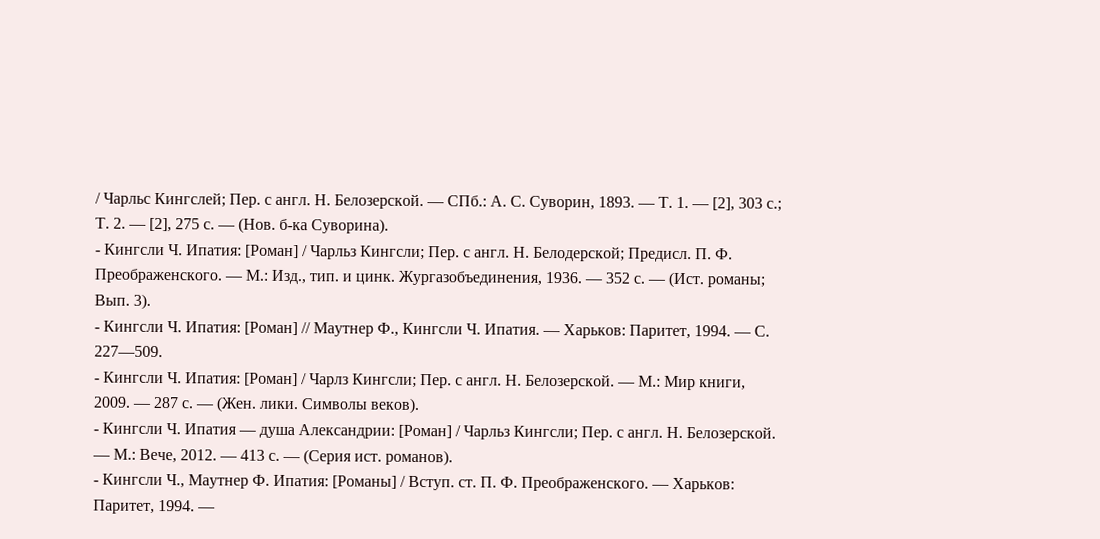/ Чарльс Кингслей; Пер. с англ. Н. Белозерской. — СПб.: А. С. Суворин, 1893. — Т. 1. — [2], 303 с.; Т. 2. — [2], 275 с. — (Нов. б-ка Суворина).
- Кингсли Ч. Ипатия: [Роман] / Чарльз Кингсли; Пер. с англ. Н. Белодерской; Предисл. П. Ф. Преображенского. — М.: Изд., тип. и цинк. Жургазобъединения, 1936. — 352 с. — (Ист. романы; Вып. 3).
- Кингсли Ч. Ипатия: [Роман] // Маутнер Ф., Кингсли Ч. Ипатия. — Харьков: Паритет, 1994. — С. 227—509.
- Кингсли Ч. Ипатия: [Роман] / Чарлз Кингсли; Пер. с англ. Н. Белозерской. — М.: Мир книги, 2009. — 287 с. — (Жен. лики. Символы веков).
- Кингсли Ч. Ипатия — душа Александрии: [Роман] / Чарльз Кингсли; Пер. с англ. Н. Белозерской. — М.: Вече, 2012. — 413 с. — (Серия ист. романов).
- Кингсли Ч., Маутнер Ф. Ипатия: [Романы] / Вступ. ст. П. Ф. Преображенского. — Харьков: Паритет, 1994. —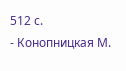512 с.
- Конопницкая М.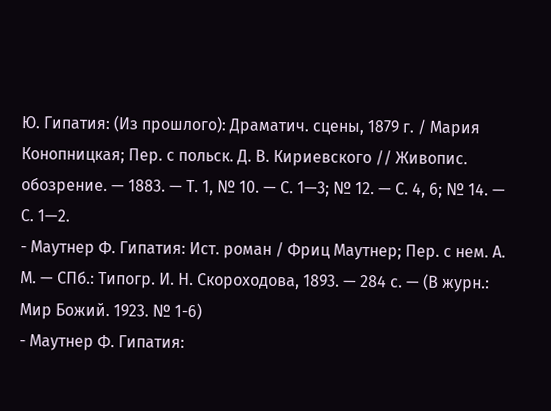Ю. Гипатия: (Из прошлого): Драматич. сцены, 1879 г. / Мария Конопницкая; Пер. с польск. Д. В. Кириевского // Живопис. обозрение. — 1883. — Т. 1, № 10. — С. 1—3; № 12. — С. 4, 6; № 14. — С. 1—2.
- Маутнер Ф. Гипатия: Ист. роман / Фриц Маутнер; Пер. с нем. А. М. — СПб.: Типогр. И. Н. Скороходова, 1893. — 284 с. — (В журн.: Мир Божий. 1923. № 1-6)
- Маутнер Ф. Гипатия: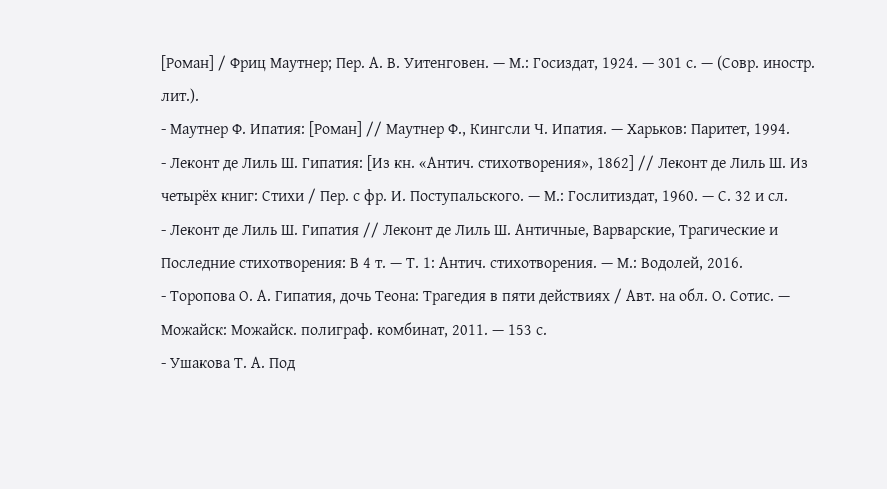[Роман] / Фриц Маутнер; Пер. А. В. Уитенговен. — М.: Госиздат, 1924. — 301 с. — (Совр. иностр. лит.).
- Маутнер Ф. Ипатия: [Роман] // Маутнер Ф., Кингсли Ч. Ипатия. — Харьков: Паритет, 1994.
- Леконт де Лиль Ш. Гипатия: [Из кн. «Антич. стихотворения», 1862] // Леконт де Лиль Ш. Из четырёх книг: Стихи / Пер. с фр. И. Поступальского. — М.: Гослитиздат, 1960. — С. 32 и сл.
- Леконт де Лиль Ш. Гипатия // Леконт де Лиль Ш. Античные, Варварские, Трагические и Последние стихотворения: В 4 т. — Т. 1: Антич. стихотворения. — М.: Водолей, 2016.
- Торопова О. А. Гипатия, дочь Теона: Трагедия в пяти действиях / Авт. на обл. О. Сотис. — Можайск: Можайск. полиграф. комбинат, 2011. — 153 с.
- Ушакова Т. А. Под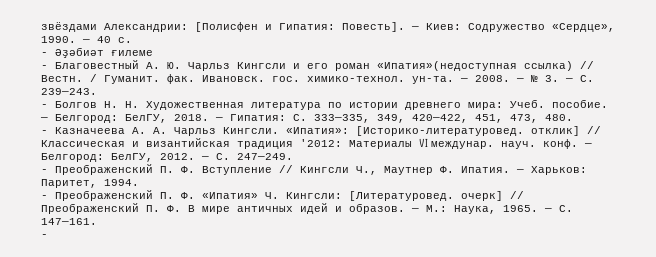звёздами Александрии: [Полисфен и Гипатия: Повесть]. — Киев: Содружество «Сердце», 1990. — 40 с.
- Әҙәбиәт ғилеме
- Благовестный А. Ю. Чарльз Кингсли и его роман «Ипатия»(недоступная ссылка) // Вестн. / Гуманит. фак. Ивановск. гос. химико-технол. ун-та. — 2008. — № 3. — С. 239—243.
- Болгов Н. Н. Художественная литература по истории древнего мира: Учеб. пособие. — Белгород: БелГУ, 2018. — Гипатия: С. 333—335, 349, 420—422, 451, 473, 480.
- Казначеева А. А. Чарльз Кингсли. «Ипатия»: [Историко-литературовед. отклик] // Классическая и византийская традиция '2012: Материалы VI междунар. науч. конф. — Белгород: БелГУ, 2012. — С. 247—249.
- Преображенский П. Ф. Вступление // Кингсли Ч., Маутнер Ф. Ипатия. — Харьков: Паритет, 1994.
- Преображенский П. Ф. «Ипатия» Ч. Кингсли: [Литературовед. очерк] // Преображенский П. Ф. В мире античных идей и образов. — М.: Наука, 1965. — С. 147—161.
-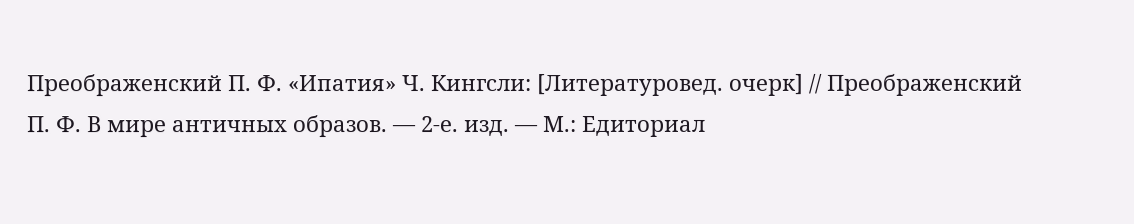Преображенский П. Ф. «Ипатия» Ч. Кингсли: [Литературовед. очерк] // Преображенский П. Ф. В мире античных образов. — 2-е. изд. — М.: Едиториал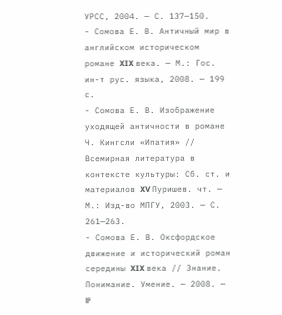УРСС, 2004. — С. 137—150.
- Сомова Е. В. Античный мир в английском историческом романе XIX века. — М.: Гос. ин-т рус. языка, 2008. — 199 с.
- Сомова Е. В. Изображение уходящей античности в романе Ч. Кингсли «Ипатия» // Всемирная литература в контексте культуры: Сб. ст. и материалов XV Пуришев. чт. — М.: Изд-во МПГУ, 2003. — С. 261—263.
- Сомова Е. В. Оксфордское движение и исторический роман середины XIX века // Знание. Понимание. Умение. — 2008. — №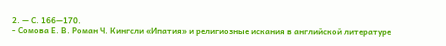2. — С. 166—170.
- Сомова Е. В. Роман Ч. Кингсли «Ипатия» и религиозные искания в английской литературе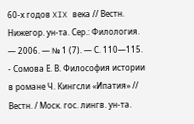60-х годов XIX века // Вестн. Нижегор. ун-та. Сер.: Филология. — 2006. — № 1 (7). — С. 110—115.
- Сомова Е. В. Философия истории в романе Ч. Кингсли «Ипатия» // Вестн. / Моск. гос. лингв. ун-та.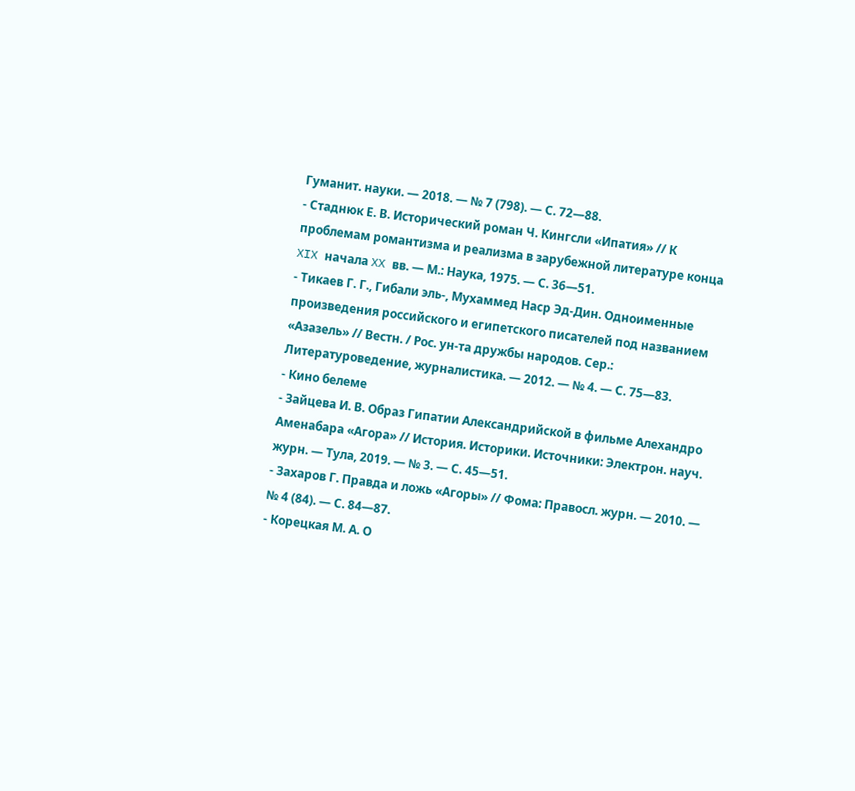Гуманит. науки. — 2018. — № 7 (798). — С. 72—88.
- Стаднюк Е. В. Исторический роман Ч. Кингсли «Ипатия» // К проблемам романтизма и реализма в зарубежной литературе конца XIX начала XX вв. — М.: Наука, 1975. — С. 36—51.
- Тикаев Г. Г., Гибали эль-, Мухаммед Наср Эд-Дин. Одноименные произведения российского и египетского писателей под названием «Азазель» // Вестн. / Рос. ун-та дружбы народов. Сер.: Литературоведение, журналистика. — 2012. — № 4. — С. 75—83.
- Кино белеме
- Зайцева И. В. Образ Гипатии Александрийской в фильме Алехандро Аменабара «Агора» // История. Историки. Источники: Электрон. науч. журн. — Тула, 2019. — № 3. — С. 45—51.
- Захаров Г. Правда и ложь «Агоры» // Фома: Правосл. журн. — 2010. — № 4 (84). — С. 84—87.
- Корецкая М. А. О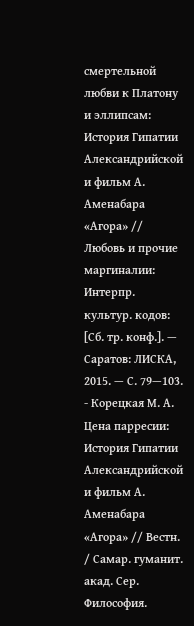смертельной любви к Платону и эллипсам: История Гипатии Александрийской и фильм А. Аменабара «Агора» // Любовь и прочие маргиналии: Интерпр. культур. кодов: [Сб. тр. конф.]. — Саратов: ЛИСКА, 2015. — С. 79—103.
- Корецкая М. А. Цена парресии: История Гипатии Александрийской и фильм А. Аменабара «Агора» // Вестн. / Самар. гуманит. акад. Сер. Философия.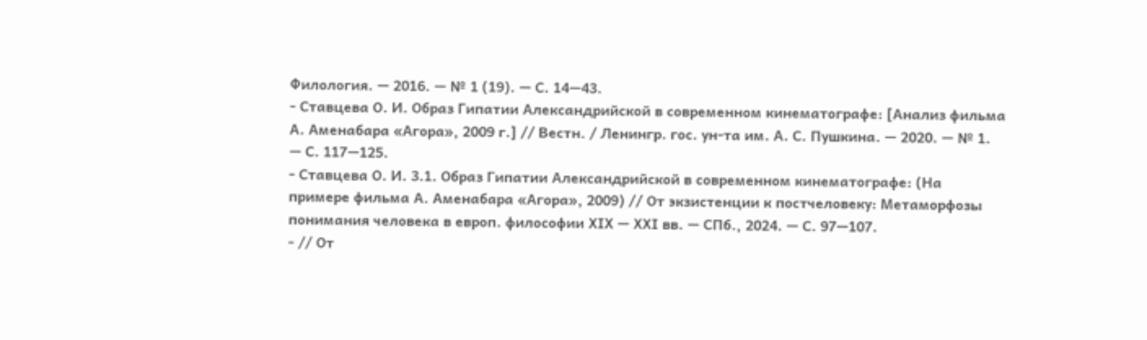Филология. — 2016. — № 1 (19). — С. 14—43.
- Ставцева О. И. Образ Гипатии Александрийской в современном кинематографе: [Анализ фильма А. Аменабара «Агора», 2009 г.] // Вестн. / Ленингр. гос. ун-та им. А. С. Пушкина. — 2020. — № 1. — С. 117—125.
- Ставцева О. И. 3.1. Образ Гипатии Александрийской в современном кинематографе: (На примере фильма А. Аменабара «Агора», 2009) // От экзистенции к постчеловеку: Метаморфозы понимания человека в европ. философии XІX — XXІ вв. — СПб., 2024. — С. 97—107.
- // От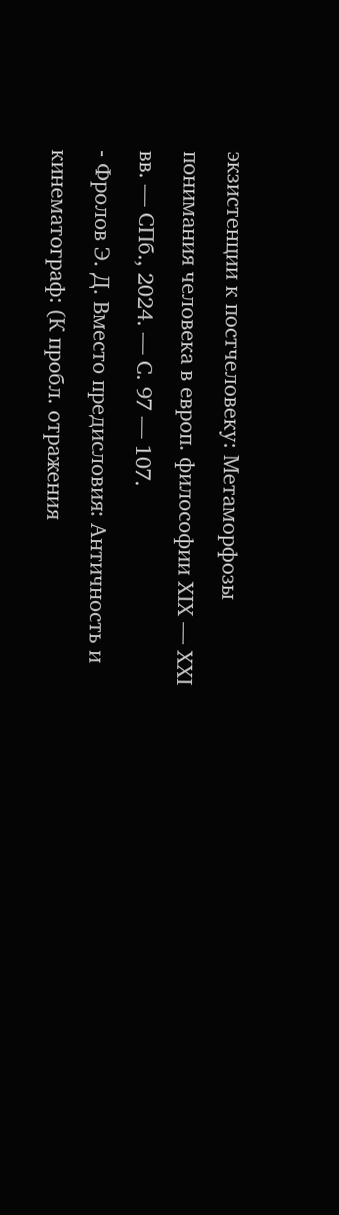экзистенции к постчеловеку: Метаморфозы понимания человека в европ. философии XІX — XXІ вв. — СПб., 2024. — С. 97 — 107.
- Фролов Э. Д. Вместо предисловия: Античность и кинематограф: (К пробл. отражения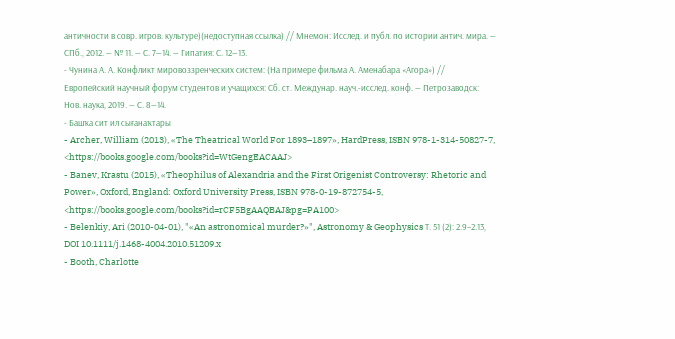античности в совр. игров. культуре)(недоступная ссылка) // Мнемон: Исслед. и публ. по истории антич. мира. — СПб., 2012. — № 11. — С. 7—14. — Гипатия: С. 12—13.
- Чунина А. А. Конфликт мировоззренческих систем: (На примере фильма А. Аменабара «Агора») // Европейский научный форум студентов и учащихся: Сб. ст. Междунар. науч.-исслед. конф. — Петрозаводск: Нов. наука, 2019. — С. 8—14.
- Башҡа сит ил сығанаҡтары
- Archer, William (2013), «The Theatrical World For 1893–1897», HardPress, ISBN 978-1-314-50827-7, <https://books.google.com/books?id=WtGengEACAAJ>
- Banev, Krastu (2015), «Theophilus of Alexandria and the First Origenist Controversy: Rhetoric and Power», Oxford, England: Oxford University Press, ISBN 978-0-19-872754-5, <https://books.google.com/books?id=rCF5BgAAQBAJ&pg=PA100>
- Belenkiy, Ari (2010-04-01), "«An astronomical murder?»", Astronomy & Geophysics Т. 51 (2): 2.9–2.13, DOI 10.1111/j.1468-4004.2010.51209.x
- Booth, Charlotte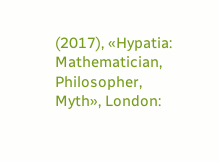(2017), «Hypatia: Mathematician, Philosopher, Myth», London: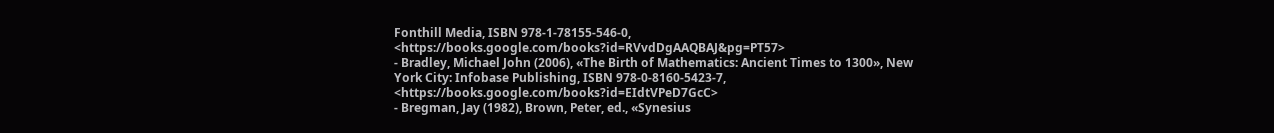Fonthill Media, ISBN 978-1-78155-546-0, <https://books.google.com/books?id=RVvdDgAAQBAJ&pg=PT57>
- Bradley, Michael John (2006), «The Birth of Mathematics: Ancient Times to 1300», New York City: Infobase Publishing, ISBN 978-0-8160-5423-7, <https://books.google.com/books?id=EIdtVPeD7GcC>
- Bregman, Jay (1982), Brown, Peter, ed., «Synesius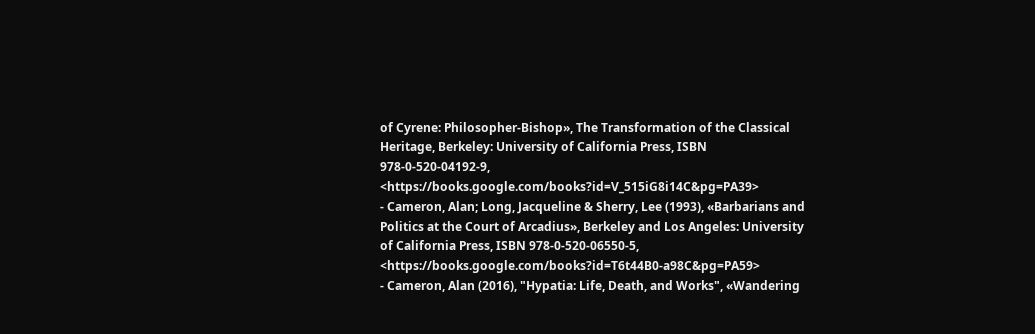of Cyrene: Philosopher-Bishop», The Transformation of the Classical Heritage, Berkeley: University of California Press, ISBN 978-0-520-04192-9, <https://books.google.com/books?id=V_515iG8i14C&pg=PA39>
- Cameron, Alan; Long, Jacqueline & Sherry, Lee (1993), «Barbarians and Politics at the Court of Arcadius», Berkeley and Los Angeles: University of California Press, ISBN 978-0-520-06550-5, <https://books.google.com/books?id=T6t44B0-a98C&pg=PA59>
- Cameron, Alan (2016), "Hypatia: Life, Death, and Works", «Wandering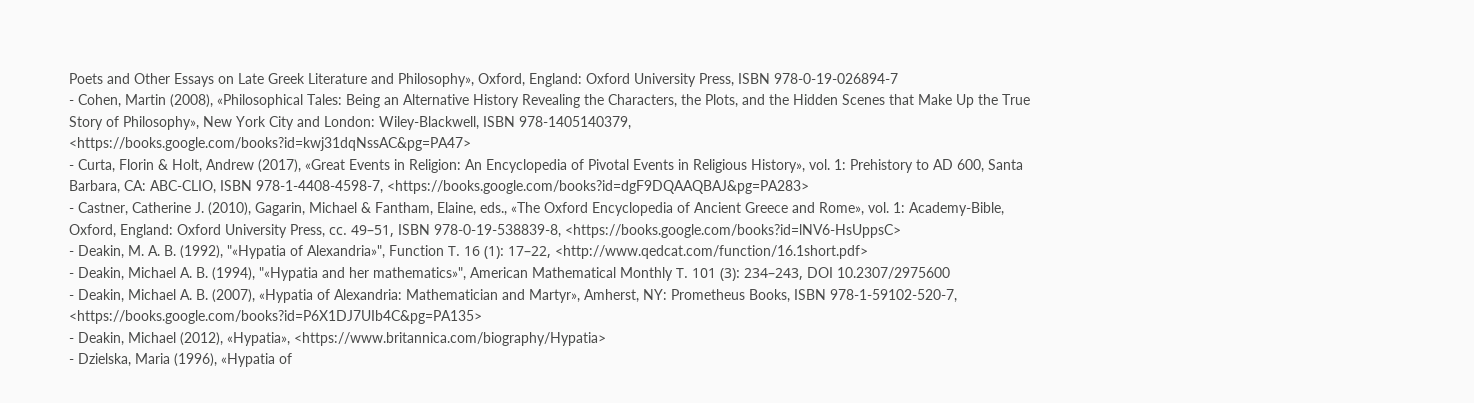Poets and Other Essays on Late Greek Literature and Philosophy», Oxford, England: Oxford University Press, ISBN 978-0-19-026894-7
- Cohen, Martin (2008), «Philosophical Tales: Being an Alternative History Revealing the Characters, the Plots, and the Hidden Scenes that Make Up the True Story of Philosophy», New York City and London: Wiley-Blackwell, ISBN 978-1405140379, <https://books.google.com/books?id=kwj31dqNssAC&pg=PA47>
- Curta, Florin & Holt, Andrew (2017), «Great Events in Religion: An Encyclopedia of Pivotal Events in Religious History», vol. 1: Prehistory to AD 600, Santa Barbara, CA: ABC-CLIO, ISBN 978-1-4408-4598-7, <https://books.google.com/books?id=dgF9DQAAQBAJ&pg=PA283>
- Castner, Catherine J. (2010), Gagarin, Michael & Fantham, Elaine, eds., «The Oxford Encyclopedia of Ancient Greece and Rome», vol. 1: Academy-Bible, Oxford, England: Oxford University Press, сс. 49–51, ISBN 978-0-19-538839-8, <https://books.google.com/books?id=lNV6-HsUppsC>
- Deakin, M. A. B. (1992), "«Hypatia of Alexandria»", Function Т. 16 (1): 17–22, <http://www.qedcat.com/function/16.1short.pdf>
- Deakin, Michael A. B. (1994), "«Hypatia and her mathematics»", American Mathematical Monthly Т. 101 (3): 234–243, DOI 10.2307/2975600
- Deakin, Michael A. B. (2007), «Hypatia of Alexandria: Mathematician and Martyr», Amherst, NY: Prometheus Books, ISBN 978-1-59102-520-7, <https://books.google.com/books?id=P6X1DJ7UIb4C&pg=PA135>
- Deakin, Michael (2012), «Hypatia», <https://www.britannica.com/biography/Hypatia>
- Dzielska, Maria (1996), «Hypatia of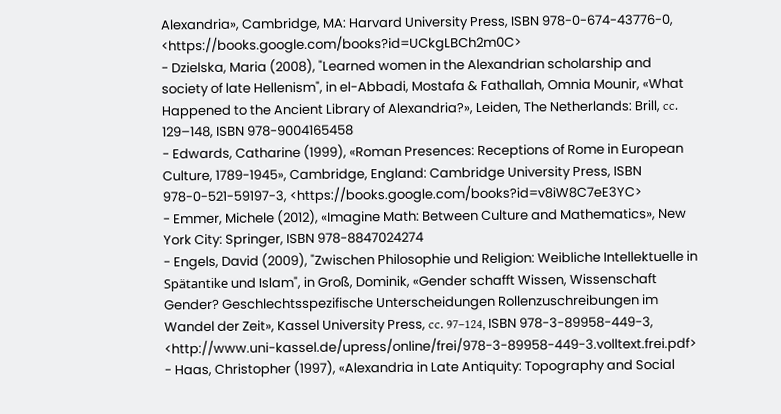Alexandria», Cambridge, MA: Harvard University Press, ISBN 978-0-674-43776-0, <https://books.google.com/books?id=UCkgLBCh2m0C>
- Dzielska, Maria (2008), "Learned women in the Alexandrian scholarship and society of late Hellenism", in el-Abbadi, Mostafa & Fathallah, Omnia Mounir, «What Happened to the Ancient Library of Alexandria?», Leiden, The Netherlands: Brill, сс. 129–148, ISBN 978-9004165458
- Edwards, Catharine (1999), «Roman Presences: Receptions of Rome in European Culture, 1789-1945», Cambridge, England: Cambridge University Press, ISBN 978-0-521-59197-3, <https://books.google.com/books?id=v8iW8C7eE3YC>
- Emmer, Michele (2012), «Imagine Math: Between Culture and Mathematics», New York City: Springer, ISBN 978-8847024274
- Engels, David (2009), "Zwischen Philosophie und Religion: Weibliche Intellektuelle in Spätantike und Islam", in Groß, Dominik, «Gender schafft Wissen, Wissenschaft Gender? Geschlechtsspezifische Unterscheidungen Rollenzuschreibungen im Wandel der Zeit», Kassel University Press, сс. 97–124, ISBN 978-3-89958-449-3, <http://www.uni-kassel.de/upress/online/frei/978-3-89958-449-3.volltext.frei.pdf>
- Haas, Christopher (1997), «Alexandria in Late Antiquity: Topography and Social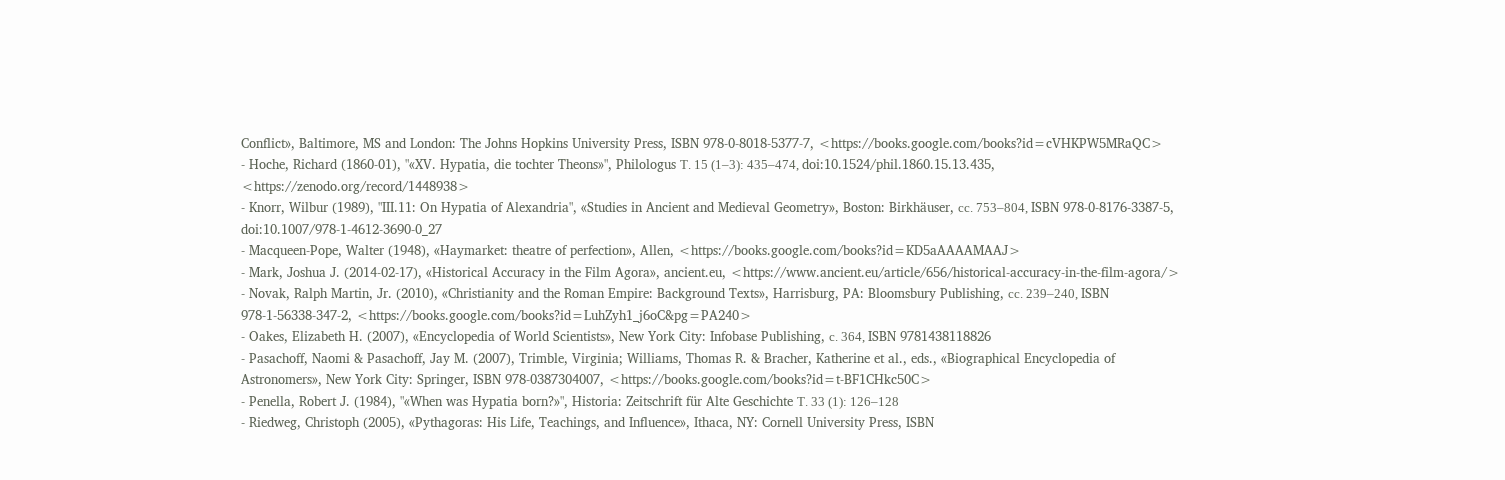Conflict», Baltimore, MS and London: The Johns Hopkins University Press, ISBN 978-0-8018-5377-7, <https://books.google.com/books?id=cVHKPW5MRaQC>
- Hoche, Richard (1860-01), "«XV. Hypatia, die tochter Theons»", Philologus Т. 15 (1–3): 435–474, doi:10.1524/phil.1860.15.13.435, <https://zenodo.org/record/1448938>
- Knorr, Wilbur (1989), "III.11: On Hypatia of Alexandria", «Studies in Ancient and Medieval Geometry», Boston: Birkhäuser, сс. 753–804, ISBN 978-0-8176-3387-5, doi:10.1007/978-1-4612-3690-0_27
- Macqueen-Pope, Walter (1948), «Haymarket: theatre of perfection», Allen, <https://books.google.com/books?id=KD5aAAAAMAAJ>
- Mark, Joshua J. (2014-02-17), «Historical Accuracy in the Film Agora», ancient.eu, <https://www.ancient.eu/article/656/historical-accuracy-in-the-film-agora/>
- Novak, Ralph Martin, Jr. (2010), «Christianity and the Roman Empire: Background Texts», Harrisburg, PA: Bloomsbury Publishing, сс. 239–240, ISBN 978-1-56338-347-2, <https://books.google.com/books?id=LuhZyh1_j6oC&pg=PA240>
- Oakes, Elizabeth H. (2007), «Encyclopedia of World Scientists», New York City: Infobase Publishing, с. 364, ISBN 9781438118826
- Pasachoff, Naomi & Pasachoff, Jay M. (2007), Trimble, Virginia; Williams, Thomas R. & Bracher, Katherine et al., eds., «Biographical Encyclopedia of Astronomers», New York City: Springer, ISBN 978-0387304007, <https://books.google.com/books?id=t-BF1CHkc50C>
- Penella, Robert J. (1984), "«When was Hypatia born?»", Historia: Zeitschrift für Alte Geschichte Т. 33 (1): 126–128
- Riedweg, Christoph (2005), «Pythagoras: His Life, Teachings, and Influence», Ithaca, NY: Cornell University Press, ISBN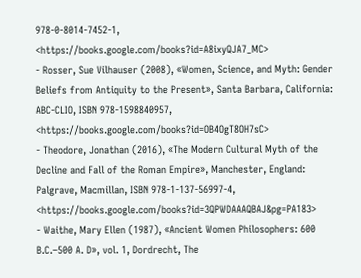978-0-8014-7452-1, <https://books.google.com/books?id=A8ixyQJA7_MC>
- Rosser, Sue Vilhauser (2008), «Women, Science, and Myth: Gender Beliefs from Antiquity to the Present», Santa Barbara, California: ABC-CLIO, ISBN 978-1598840957, <https://books.google.com/books?id=OB4OgT8OH7sC>
- Theodore, Jonathan (2016), «The Modern Cultural Myth of the Decline and Fall of the Roman Empire», Manchester, England: Palgrave, Macmillan, ISBN 978-1-137-56997-4, <https://books.google.com/books?id=3QPWDAAAQBAJ&pg=PA183>
- Waithe, Mary Ellen (1987), «Ancient Women Philosophers: 600 B.C.–500 A. D», vol. 1, Dordrecht, The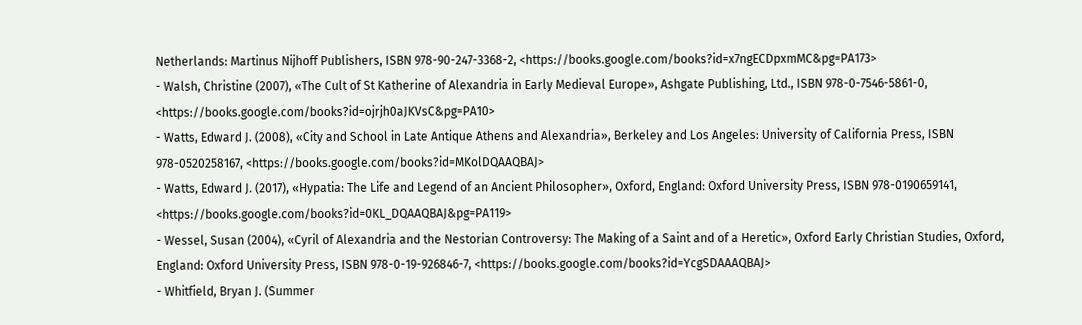Netherlands: Martinus Nijhoff Publishers, ISBN 978-90-247-3368-2, <https://books.google.com/books?id=x7ngECDpxmMC&pg=PA173>
- Walsh, Christine (2007), «The Cult of St Katherine of Alexandria in Early Medieval Europe», Ashgate Publishing, Ltd., ISBN 978-0-7546-5861-0, <https://books.google.com/books?id=ojrjh0aJKVsC&pg=PA10>
- Watts, Edward J. (2008), «City and School in Late Antique Athens and Alexandria», Berkeley and Los Angeles: University of California Press, ISBN 978-0520258167, <https://books.google.com/books?id=MKolDQAAQBAJ>
- Watts, Edward J. (2017), «Hypatia: The Life and Legend of an Ancient Philosopher», Oxford, England: Oxford University Press, ISBN 978-0190659141, <https://books.google.com/books?id=0KL_DQAAQBAJ&pg=PA119>
- Wessel, Susan (2004), «Cyril of Alexandria and the Nestorian Controversy: The Making of a Saint and of a Heretic», Oxford Early Christian Studies, Oxford, England: Oxford University Press, ISBN 978-0-19-926846-7, <https://books.google.com/books?id=YcgSDAAAQBAJ>
- Whitfield, Bryan J. (Summer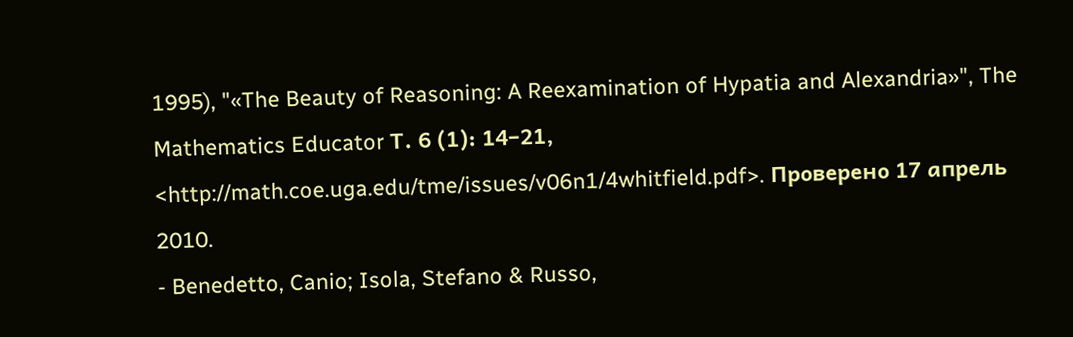1995), "«The Beauty of Reasoning: A Reexamination of Hypatia and Alexandria»", The Mathematics Educator Т. 6 (1): 14–21, <http://math.coe.uga.edu/tme/issues/v06n1/4whitfield.pdf>. Проверено 17 апрель 2010.
- Benedetto, Canio; Isola, Stefano & Russo,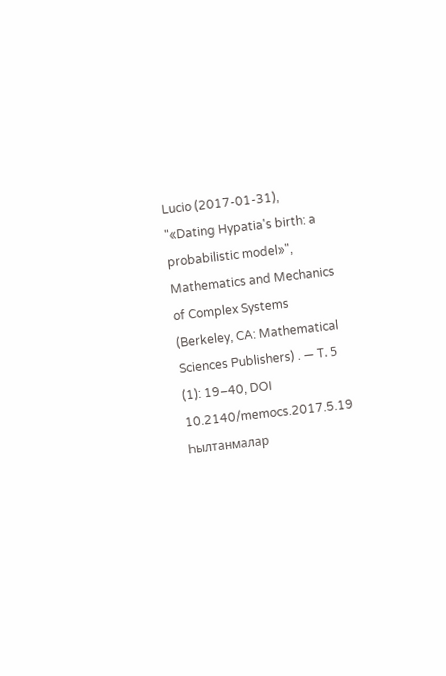Lucio (2017-01-31), "«Dating Hypatia's birth: a probabilistic model»", Mathematics and Mechanics of Complex Systems (Berkeley, CA: Mathematical Sciences Publishers) . — Т. 5 (1): 19–40, DOI 10.2140/memocs.2017.5.19
Һылтанмалар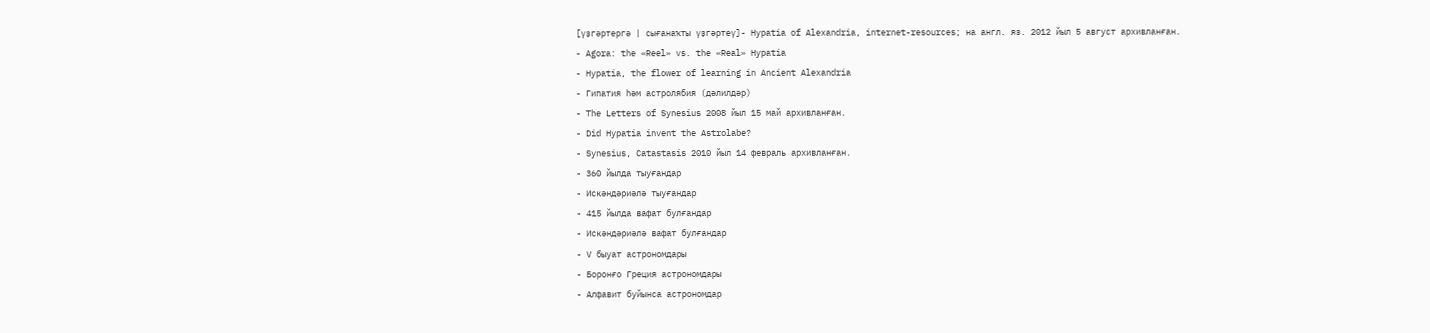[үҙгәртергә | сығанаҡты үҙгәртеү]- Hypatia of Alexandria, internet-resources; на англ. яз. 2012 йыл 5 август архивланған.
- Agora: the «Reel» vs. the «Real» Hypatia
- Hypatia, the flower of learning in Ancient Alexandria
- Гипатия һәм астролябия (дәлилдәр)
- The Letters of Synesius 2008 йыл 15 май архивланған.
- Did Hypatia invent the Astrolabe?
- Synesius, Catastasis 2010 йыл 14 февраль архивланған.
- 360 йылда тыуғандар
- Искәндәриәлә тыуғандар
- 415 йылда вафат булғандар
- Искәндәриәлә вафат булғандар
- V быуат астрономдары
- Боронғо Греция астрономдары
- Алфавит буйынса астрономдар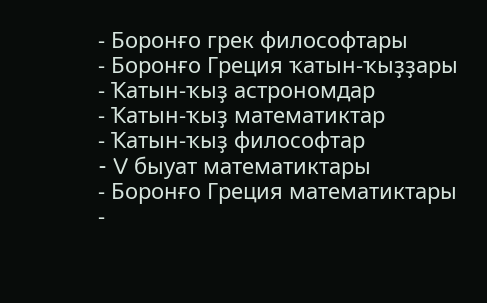- Боронғо грек философтары
- Боронғо Греция ҡатын-ҡыҙҙары
- Ҡатын-ҡыҙ астрономдар
- Ҡатын-ҡыҙ математиктар
- Ҡатын-ҡыҙ философтар
- V быуат математиктары
- Боронғо Греция математиктары
-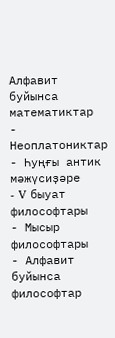Алфавит буйынса математиктар
- Неоплатониктар
- Һуңғы антик мәжүсиҙәре
- V быуат философтары
- Мысыр философтары
- Алфавит буйынса философтар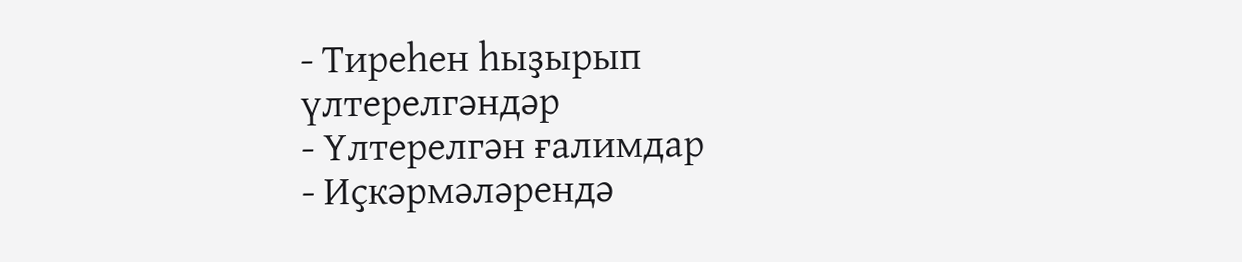- Тиреһен һыҙырып үлтерелгәндәр
- Үлтерелгән ғалимдар
- Иҫкәрмәләрендә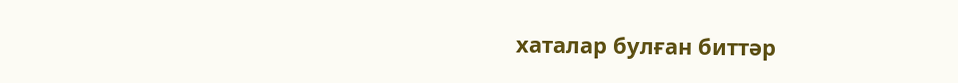хаталар булған биттәр